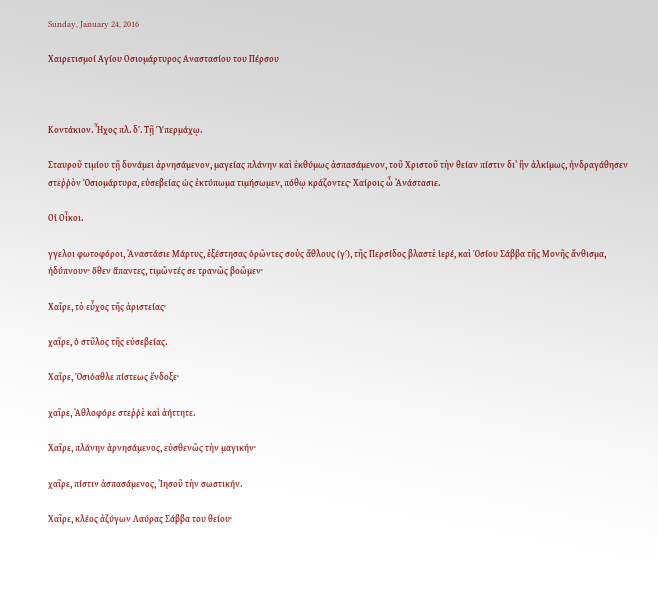Sunday, January 24, 2016

Χαιρετισμοί Αγίου Οσιομάρτυρος Αναστασίου του Πέρσου



Κοντάκιον. Ἦχος πλ. δ΄. Τῇ Ὑπερμάχῳ.

Σταυροῦ τιμίου τῇ δυνάμει ἀρνησάμενον, μαγείας πλάνην καὶ ἐκθύμως ἀσπασάμενον, τοῦ Χριστοῦ τὴν θείαν πίστιν δι’ ἣν ἀλκίμως, ἠνδραγάθησεν στεῤῥὸν Ὁσιομάρτυρα, εὐσεβείας ὡς ἐκτύπωμα τιμήσωμεν, πόθῳ κράζοντες· Χαίροις ὦ Ἀνάστασιε.

Οἱ Οἶκοι.

γγελοι φωτοφόροι, Ἀναστάσιε Μάρτυς, ἐξέστησας ὁρῶντες σοὺς ἄθλους (γ΄), τῆς Περσίδος βλαστὲ ἱερέ, καὶ Ὁσίου Σάββα τῆς Μονῆς ἄνθισμα, ἡδύπνουν· ὅθεν ἅπαντες, τιμῶντές σε τρανῶς βοῶμεν·

Χαῖρε, τὸ εὖχος τῆς ἀριστείας·

χαῖρε, ὁ στῦλος τῆς εὐσεβείας.

Χαῖρε, Ὁσιόαθλε πίστεως ἔνδοξε·

χαῖρε, Ἀθλοφόρε στεῤῥὲ καὶ ἀήττητε.

Χαῖρε, πλάνην ἀρνησάμενος, εὐσθενῶς τὴν μαγικήν·

χαῖρε, πίστιν ἀσπασάμενος, Ἰησοῦ τὴν σωστικήν.

Χαῖρε, κλέος ἀζύγων Λαύρας Σάββα του θείου·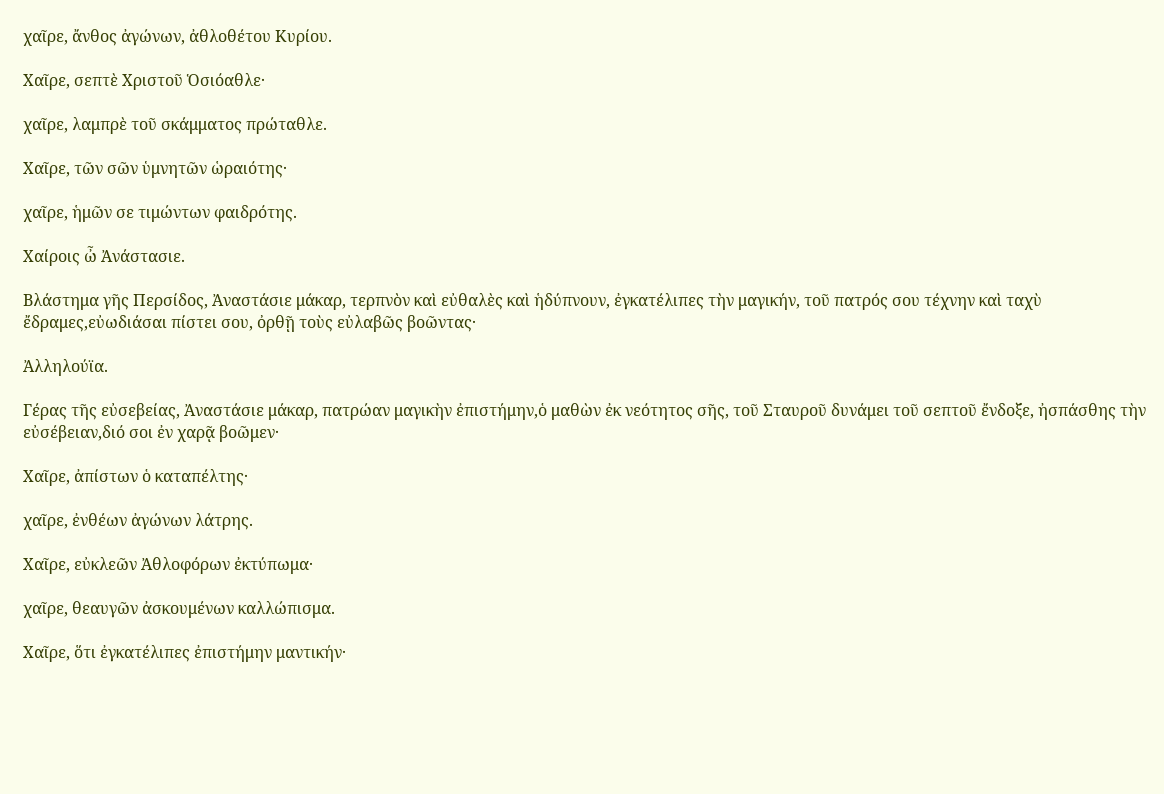χαῖρε, ἄνθος ἀγώνων, ἀθλοθέτου Κυρίου.

Χαῖρε, σεπτὲ Χριστοῦ Ὁσιόαθλε·

χαῖρε, λαμπρὲ τοῦ σκάμματος πρώταθλε.

Χαῖρε, τῶν σῶν ὑμνητῶν ὡραιότης·

χαῖρε, ἡμῶν σε τιμώντων φαιδρότης.

Χαίροις ὦ Ἀνάστασιε.

Βλάστημα γῆς Περσίδος, Ἀναστάσιε μάκαρ, τερπνὸν καὶ εὐθαλὲς καὶ ἡδύπνουν, ἐγκατέλιπες τὴν μαγικήν, τοῦ πατρός σου τέχνην καὶ ταχὺ ἔδραμες,εὐωδιάσαι πίστει σου, ὀρθῇ τοὺς εὐλαβῶς βοῶντας·

Ἀλληλούϊα.

Γέρας τῆς εὐσεβείας, Ἀναστάσιε μάκαρ, πατρώαν μαγικὴν ἐπιστήμην,ὁ μαθὼν ἐκ νεότητος σῆς, τοῦ Σταυροῦ δυνάμει τοῦ σεπτοῦ ἔνδοξε, ἠσπάσθης τὴν εὐσέβειαν,διό σοι ἐν χαρᾷ βοῶμεν·

Χαῖρε, ἀπίστων ὁ καταπέλτης·

χαῖρε, ἐνθέων ἀγώνων λάτρης.

Χαῖρε, εὐκλεῶν Ἀθλοφόρων ἐκτύπωμα·

χαῖρε, θεαυγῶν ἀσκουμένων καλλώπισμα.

Χαῖρε, ὅτι ἐγκατέλιπες ἐπιστήμην μαντικήν·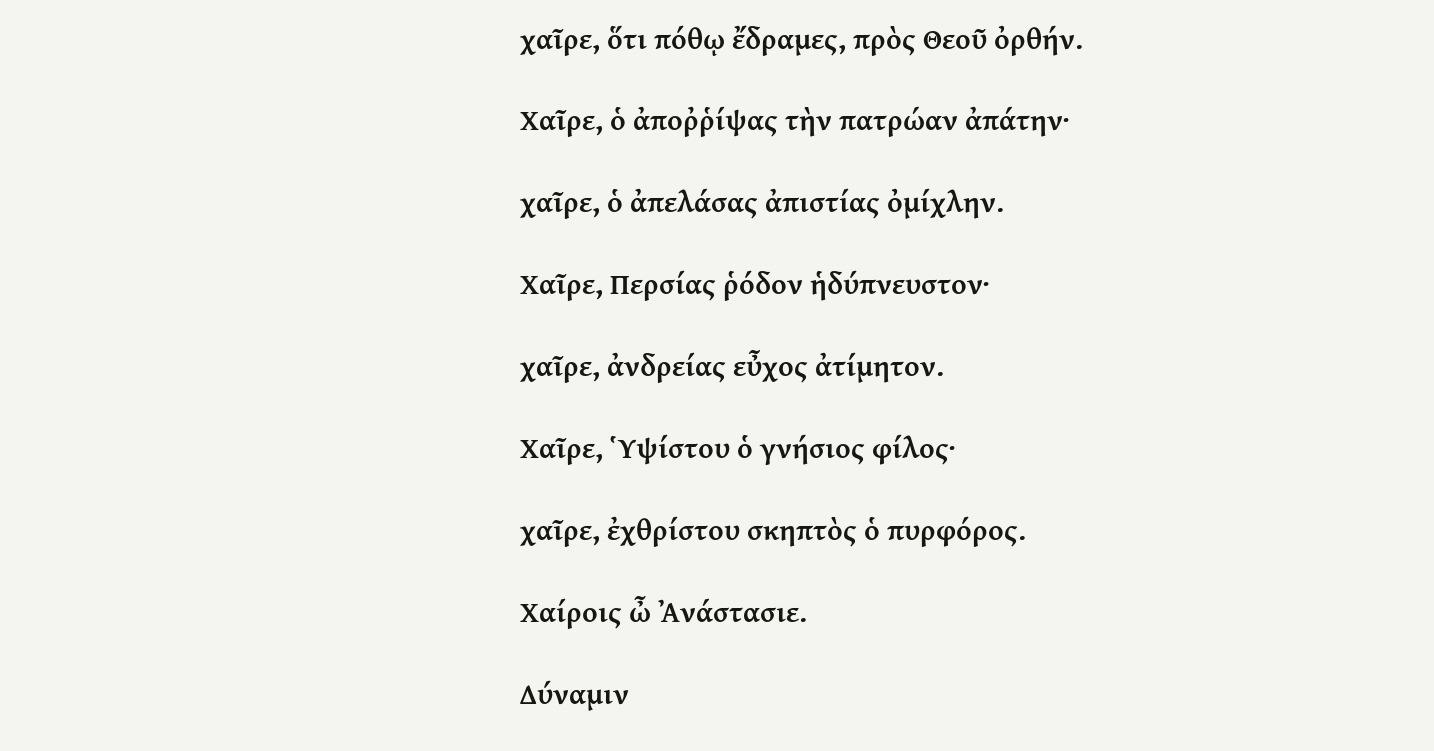χαῖρε, ὅτι πόθῳ ἔδραμες, πρὸς Θεοῦ ὀρθήν.

Χαῖρε, ὁ ἀποῤῥίψας τὴν πατρώαν ἀπάτην·

χαῖρε, ὁ ἀπελάσας ἀπιστίας ὀμίχλην.

Χαῖρε, Περσίας ῥόδον ἡδύπνευστον·

χαῖρε, ἀνδρείας εὖχος ἀτίμητον.

Χαῖρε, Ὑψίστου ὁ γνήσιος φίλος·

χαῖρε, ἐχθρίστου σκηπτὸς ὁ πυρφόρος.

Χαίροις ὦ Ἀνάστασιε.

Δύναμιν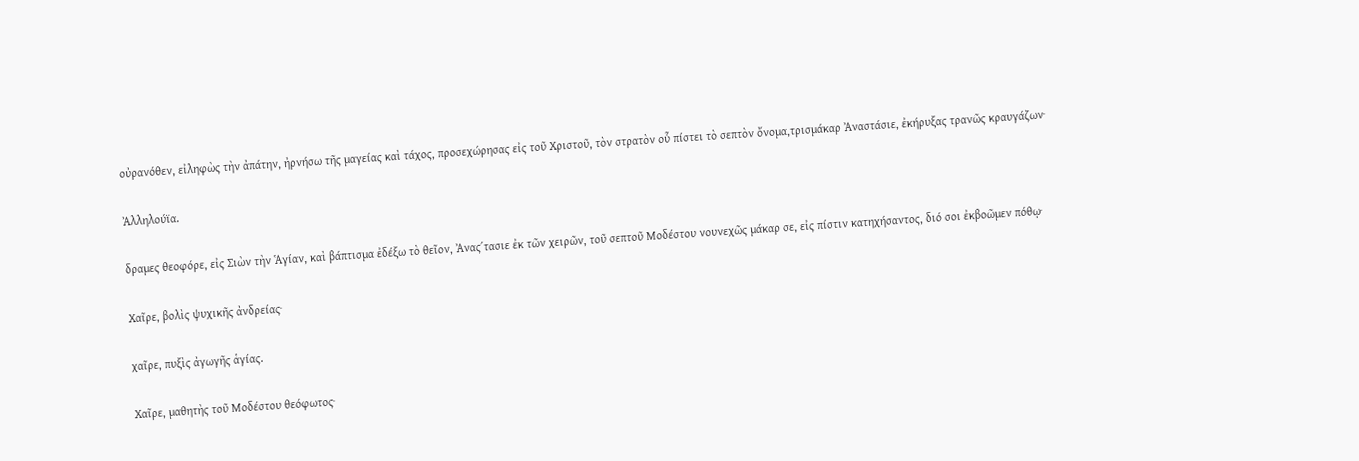οὐρανόθεν, εἰληφὼς τὴν ἀπάτην, ἠρνήσω τῆς μαγείας καὶ τάχος, προσεχώρησας εἰς τοῦ Χριστοῦ, τὸν στρατὸν οὗ πίστει τὸ σεπτὸν ὄνομα,τρισμάκαρ Ἀναστάσιε, ἐκήρυξας τρανῶς κραυγάζων·

Ἀλληλούϊα.

δραμες θεοφόρε, εἰς Σιὼν τὴν Ἁγίαν, καὶ βάπτισμα ἐδέξω τὸ θεῖον, Ἀνας΄τασιε ἐκ τῶν χειρῶν, τοῦ σεπτοῦ Μοδέστου νουνεχῶς μάκαρ σε, εἰς πίστιν κατηχήσαντος, διό σοι ἐκβοῶμεν πόθῳ·

Χαῖρε, βολὶς ψυχικῆς ἀνδρείας·

χαῖρε, πυξὶς ἀγωγῆς ἁγίας.

Χαῖρε, μαθητὴς τοῦ Μοδέστου θεόφωτος·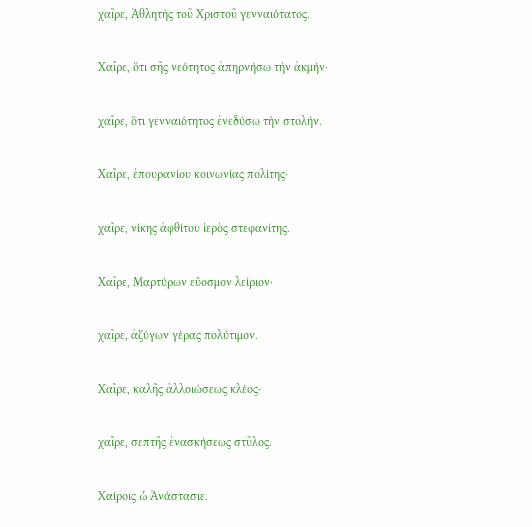χαῖρε, Ἀθλητὴς τοῦ Χριστοῦ γενναιότατος.

Χαῖρε, ὅτι σῆς νεότητος ἀπηρνήσω τὴν ἀκμήν·

χαῖρε, ὅτι γενναιότητος ἐνεδύσω τὴν στολήν.

Χαῖρε, ἐπουρανίου κοινωνίας πολίτης·

χαῖρε, νίκης ἀφθίτου ἱερὸς στεφανίτης.

Χαῖρε, Μαρτύρων εὔοσμον λείριον·

χαῖρε, ἀζύγων γέρας πολύτιμον.

Χαῖρε, καλῆς ἀλλοιώσεως κλέος·

χαῖρε, σεπτῆς ἐνασκήσεως στῦλος.

Χαίροις ὦ Ἀνάστασιε.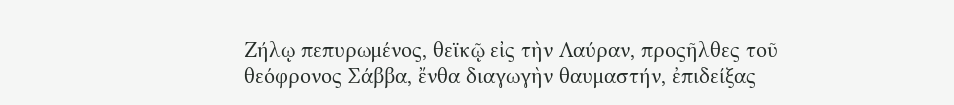Ζήλῳ πεπυρωμένος, θεϊκῷ εἰς τὴν Λαύραν, προςῆλθες τοῦ θεόφρονος Σάββα, ἔνθα διαγωγὴν θαυμαστήν, ἐπιδείξας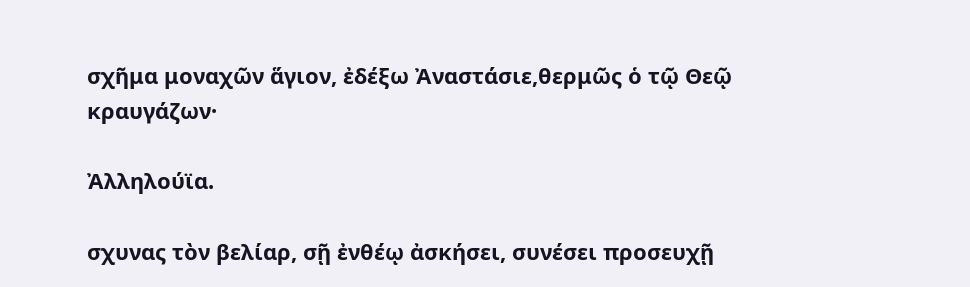σχῆμα μοναχῶν ἅγιον, ἐδέξω Ἀναστάσιε,θερμῶς ὁ τῷ Θεῷ κραυγάζων·

Ἀλληλούϊα.

σχυνας τὸν βελίαρ, σῇ ἐνθέῳ ἀσκήσει, συνέσει προσευχῇ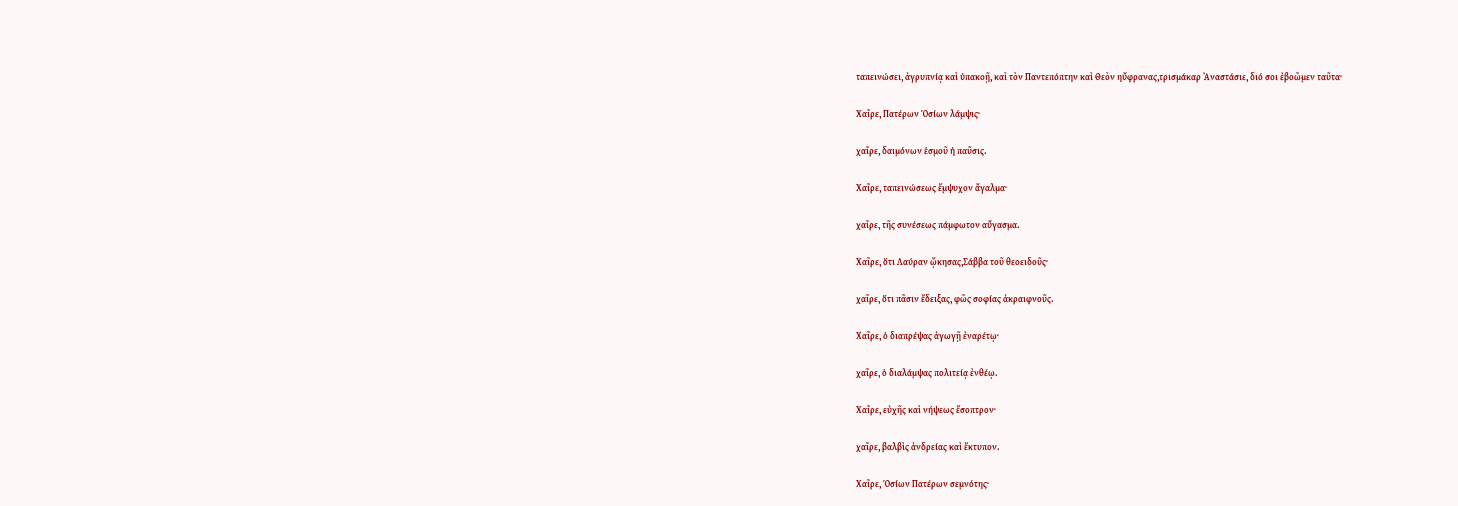ταπεινώσει, ἀγρυπνίᾳ καὶ ὑπακοῇ, καὶ τὸν Παντεπόπτην καὶ Θεὸν ηὔφρανας,τρισμάκαρ Ἀναστάσιε, διό σοι ἐβοῶμεν ταῦτα·

Χαῖρε, Πατέρων Ὁσίων λάμψις·

χαῖρε, δαιμόνων ἑσμοῦ ἡ παῦσις.

Χαῖρε, ταπεινώσεως ἔμψυχον ἄγαλμα·

χαῖρε, τῆς συνέσεως πάμφωτον αὔγασμα.

Χαῖρε, ὅτι Λαύραν ᾤκησας,Σάββα τοῦ θεοειδοῦς·

χαῖρε, ὅτι πᾶσιν ἔδειξας, φῶς σοφίας ἀκραιφνοῦς.

Χαῖρε, ὁ διαπρέψας ἀγωγῇ ἐναρέτῳ·

χαῖρε, ὁ διαλάμψας πολιτείᾳ ἐνθέῳ.

Χαῖρε, εὐχῆς καὶ νήψεως ἔσοπτρον·

χαῖρε, βαλβὶς ἀνδρείας καὶ ἔκτυπον.

Χαῖρε, Ὁσίων Πατέρων σεμνότης·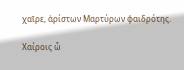χαῖρε, ἀρίστων Μαρτύρων φαιδρότης.

Χαίροις ὦ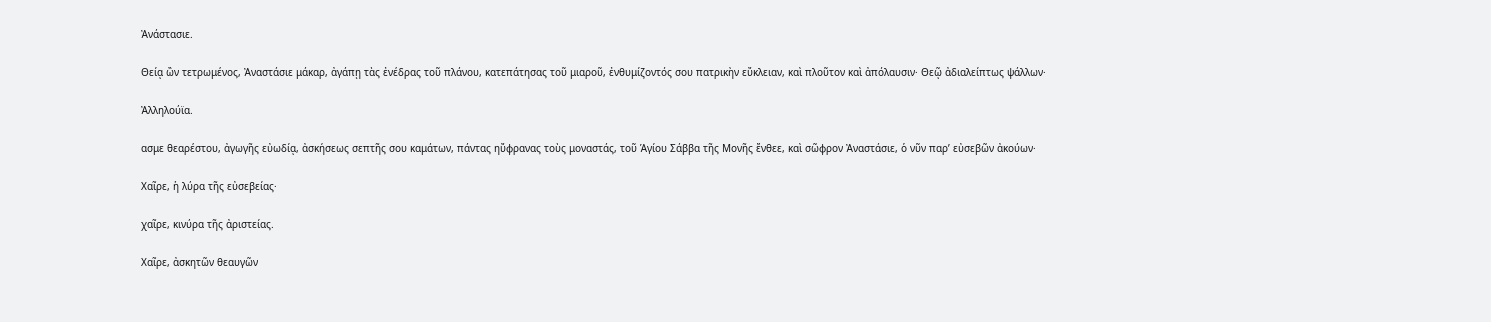Ἀνάστασιε.

Θείᾳ ὢν τετρωμένος, Ἀναστάσιε μάκαρ, ἀγάπῃ τὰς ἐνέδρας τοῦ πλάνου, κατεπάτησας τοῦ μιαροῦ, ἐνθυμίζοντός σου πατρικὴν εὔκλειαν, καὶ πλοῦτον καὶ ἀπόλαυσιν· Θεῷ ἀδιαλείπτως ψάλλων·

Ἀλληλούϊα.

ασμε θεαρέστου, ἀγωγῆς εὐωδίᾳ, ἀσκήσεως σεπτῆς σου καμάτων, πάντας ηὔφρανας τοὺς μοναστάς, τοῦ Ἁγίου Σάββα τῆς Μονῆς ἔνθεε, καὶ σῶφρον Ἀναστάσιε, ὁ νῦν παρ’ εὐσεβῶν ἀκούων·

Χαῖρε, ἡ λύρα τῆς εὐσεβείας·

χαῖρε, κινύρα τῆς ἀριστείας.

Χαῖρε, ἀσκητῶν θεαυγῶν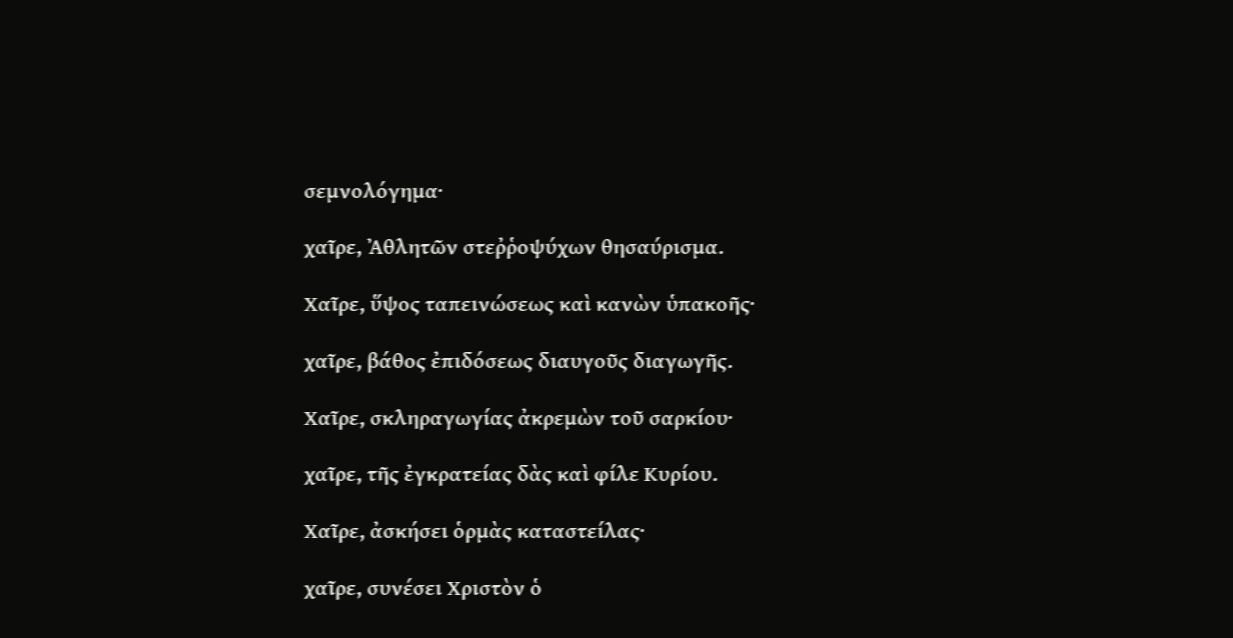σεμνολόγημα·

χαῖρε, Ἀθλητῶν στεῤῥοψύχων θησαύρισμα.

Χαῖρε, ὕψος ταπεινώσεως καὶ κανὼν ὑπακοῆς·

χαῖρε, βάθος ἐπιδόσεως διαυγοῦς διαγωγῆς.

Χαῖρε, σκληραγωγίας ἀκρεμὼν τοῦ σαρκίου·

χαῖρε, τῆς ἐγκρατείας δὰς καὶ φίλε Κυρίου.

Χαῖρε, ἀσκήσει ὁρμὰς καταστείλας·

χαῖρε, συνέσει Χριστὸν ὁ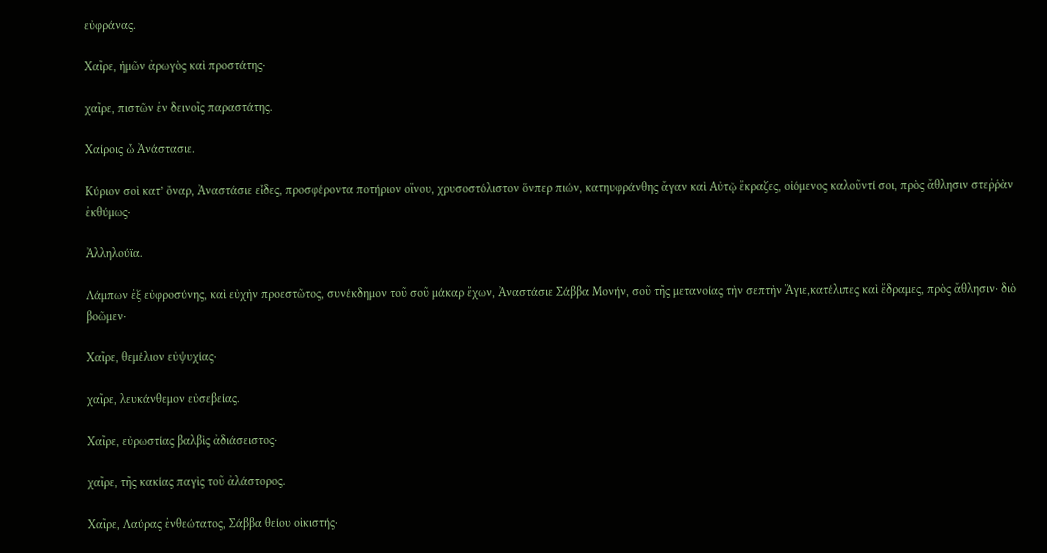εὐφράνας.

Χαῖρε, ἡμῶν ἀρωγὸς καὶ προστάτης·

χαῖρε, πιστῶν ἐν δεινοῖς παραστάτης.

Χαίροις ὦ Ἀνάστασιε.

Κύριον σοὶ κατ’ ὄναρ, Ἀναστάσιε εἶδες, προσφέροντα ποτήριον οἴνου, χρυσοστόλιστον ὅνπερ πιών, κατηυφράνθης ἄγαν καὶ Αὐτῷ ἔκραζες, οἰόμενος καλοῦντί σοι, πρὸς ἄθλησιν στεῤῥὰν ἐκθύμως·

Ἀλληλούϊα.

Λάμπων ἐξ εὐφροσύνης, καὶ εὐχὴν προεστῶτος, συνέκδημον τοῦ σοῦ μάκαρ ἔχων, Ἀναστάσιε Σάββα Μονήν, σοῦ τῆς μετανοίας τὴν σεπτὴν Ἅγιε,κατέλιπες καὶ ἔδραμες, πρὸς ἄθλησιν· διὸ βοῶμεν·

Χαῖρε, θεμέλιον εὐψυχίας·

χαῖρε, λευκάνθεμον εὐσεβείας.

Χαῖρε, εὐρωστίας βαλβὶς ἀδιάσειστος·

χαῖρε, τῆς κακίας παγὶς τοῦ ἀλάστορος.

Χαῖρε, Λαύρας ἐνθεώτατος, Σάββα θείου οἰκιστής·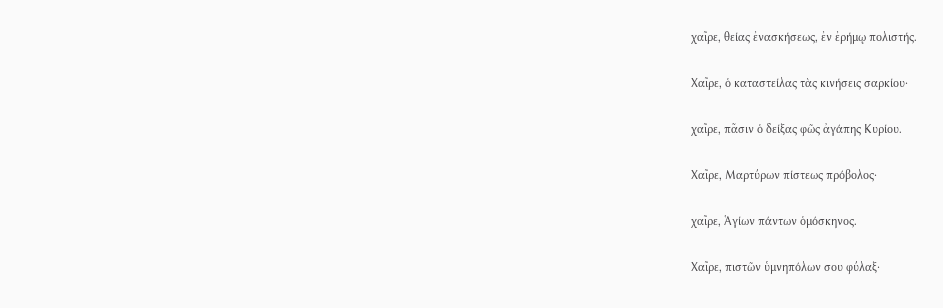χαῖρε, θείας ἐνασκήσεως, ἐν ἐρήμῳ πολιστής.

Χαῖρε, ὁ καταστείλας τὰς κινήσεις σαρκίου·

χαῖρε, πᾶσιν ὁ δείξας φῶς ἀγάπης Κυρίου.

Χαῖρε, Μαρτύρων πίστεως πρόβολος·

χαῖρε, Ἁγίων πάντων ὁμόσκηνος.

Χαῖρε, πιστῶν ὑμνηπόλων σου φύλαξ·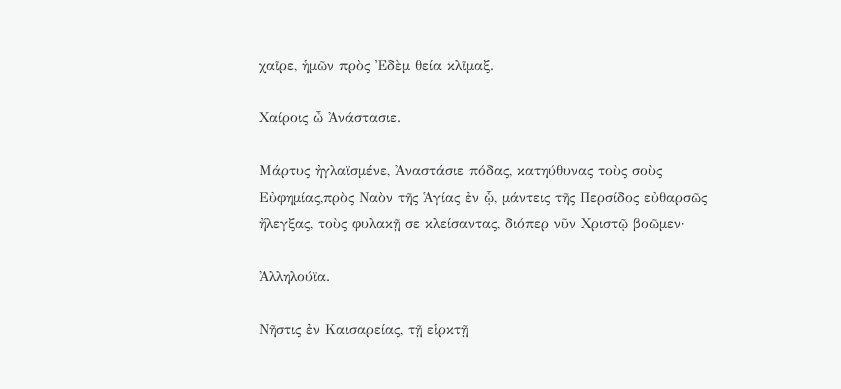χαῖρε, ἡμῶν πρὸς Ἐδὲμ θεία κλῖμαξ.

Χαίροις ὦ Ἀνάστασιε.

Μάρτυς ἠγλαϊσμένε, Ἀναστάσιε πόδας, κατηύθυνας τοὺς σοὺς Εὐφημίας,πρὸς Ναὸν τῆς Ἁγίας ἐν ᾧ, μάντεις τῆς Περσίδος εὐθαρσῶς ἤλεγξας, τοὺς φυλακῇ σε κλείσαντας, διόπερ νῦν Χριστῷ βοῶμεν·

Ἀλληλούϊα.

Νῆστις ἐν Καισαρείας, τῇ εἱρκτῇ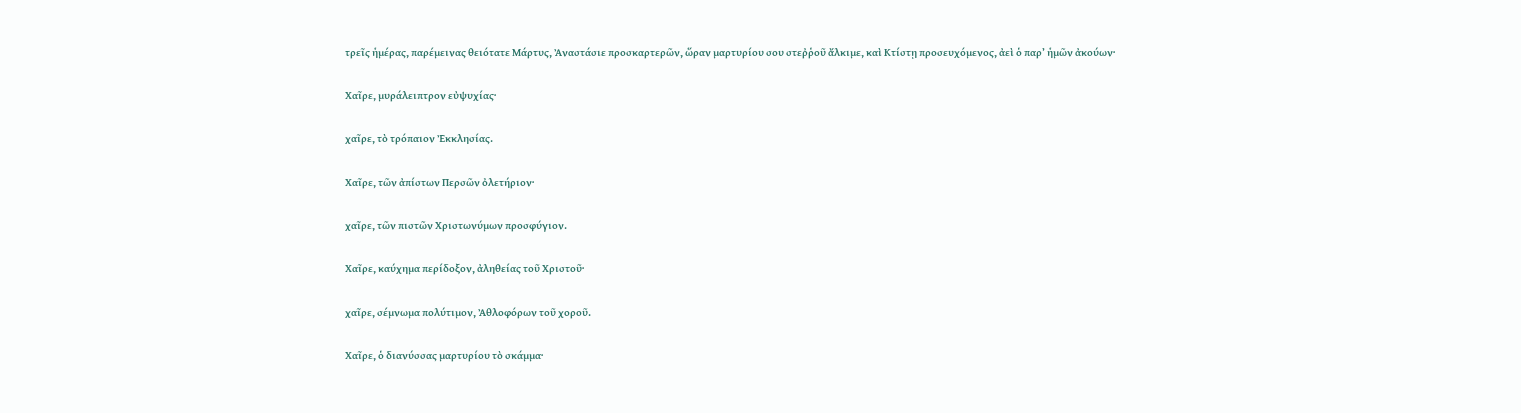τρεῖς ἡμέρας, παρέμεινας θειότατε Μάρτυς, Ἀναστάσιε προσκαρτερῶν, ὥραν μαρτυρίου σου στεῤῥοῦ ἄλκιμε, καὶ Κτίστῃ προσευχόμενος, ἀεὶ ὁ παρ’ ἡμῶν ἀκούων·

Χαῖρε, μυράλειπτρον εὐψυχίας·

χαῖρε, τὸ τρόπαιον Ἐκκλησίας.

Χαῖρε, τῶν ἀπίστων Περσῶν ὀλετήριον·

χαῖρε, τῶν πιστῶν Χριστωνύμων προσφύγιον.

Χαῖρε, καύχημα περίδοξον, ἀληθείας τοῦ Χριστοῦ·

χαῖρε, σέμνωμα πολύτιμον, Ἀθλοφόρων τοῦ χοροῦ.

Χαῖρε, ὁ διανύσσας μαρτυρίου τὸ σκάμμα·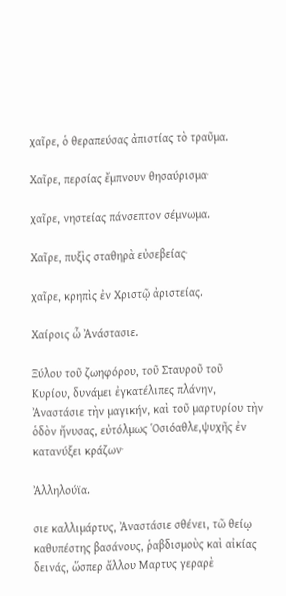χαῖρε, ὁ θεραπεύσας ἀπιστίας τὸ τραῦμα.

Χαῖρε, περσίας ἔμπνουν θησαύρισμα·

χαῖρε, νηστείας πάνσεπτον σέμνωμα.

Χαῖρε, πυξὶς σταθηρὰ εὐσεβείας·

χαῖρε, κρηπὶς ἐν Χριστῷ ἀριστείας.

Χαίροις ὦ Ἀνάστασιε.

Ξύλου τοῦ ζωηφόρου, τοῦ Σταυροῦ τοῦ Κυρίου, δυνάμει ἐγκατέλιπες πλάνην, Ἀναστάσιε τὴν μαγικήν, καὶ τοῦ μαρτυρίου τὴν ὁδὸν ἤνυσας, εὐτόλμως Ὁσιόαθλε,ψυχῆς ἐν κατανύξει κράζων·

Ἀλληλούϊα.

σιε καλλιμάρτυς, Ἀναστάσιε σθένει, τῶ θείῳ καθυπέστης βασάνους, ῥαβδισμοὺς καὶ αἰκίας δεινάς, ὥσπερ ἄλλου Μαρτυς γεραρὲ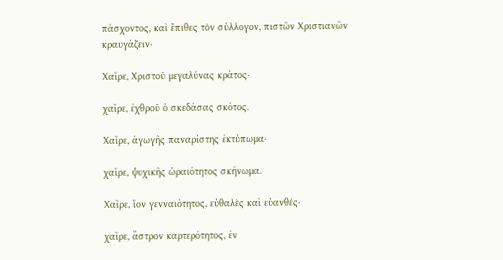πάσχοντος, καὶ ἔπιθες τὸν σύλλογον, πιστῶν Χριστιανῶν κραυγάζειν·

Χαῖρε, Χριστοῦ μεγαλύνας κράτος·

χαῖρε, ἐχθροῦ ὁ σκεδάσας σκότος.

Χαῖρε, ἀγωγῆς παναρίστης ἐκτύπωμα·

χαῖρε, ψυχικῆς ὡραιότητος σκήνωμα.

Χαῖρε, ἴον γενναιότητος, εὐθαλὲς καὶ εὐανθές·

χαῖρε, ἄστρον καρτερότητος, ἐν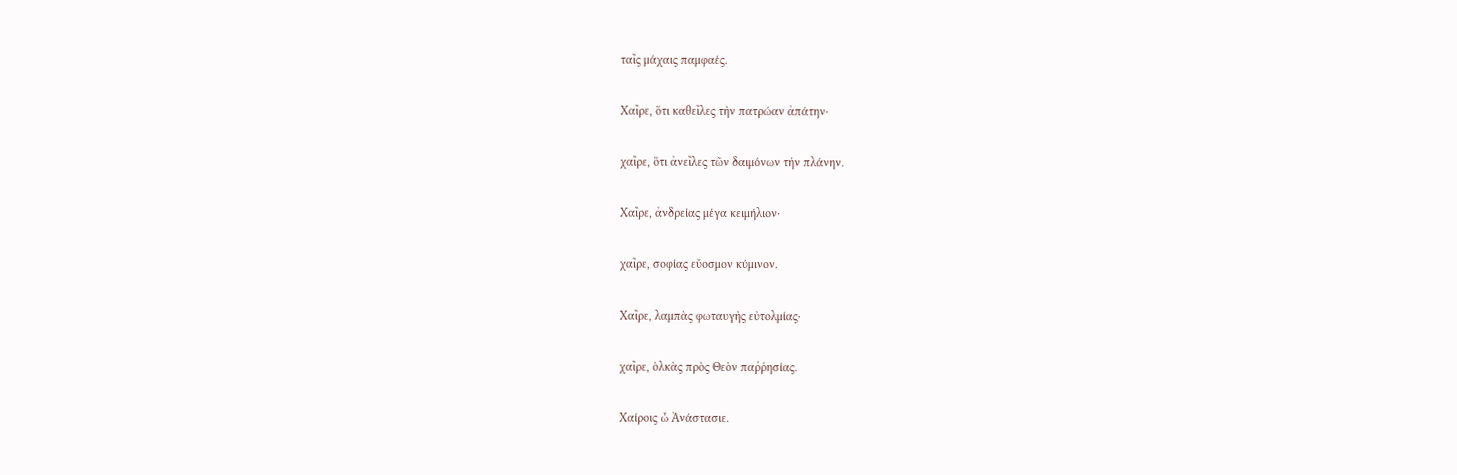ταῖς μάχαις παμφαές.

Χαῖρε, ὅτι καθεῖλες τὴν πατρώαν ἀπάτην·

χαῖρε, ὅτι ἀνεῖλες τῶν δαιμόνων τὴν πλάνην.

Χαῖρε, ἀνδρείας μέγα κειμήλιον·

χαῖρε, σοφίας εὔοσμον κύμινον.

Χαῖρε, λαμπὰς φωταυγὴς εὐτολμίας·

χαῖρε, ὁλκὰς πρὸς Θεὸν παῤῥησίας.

Χαίροις ὦ Ἀνάστασιε.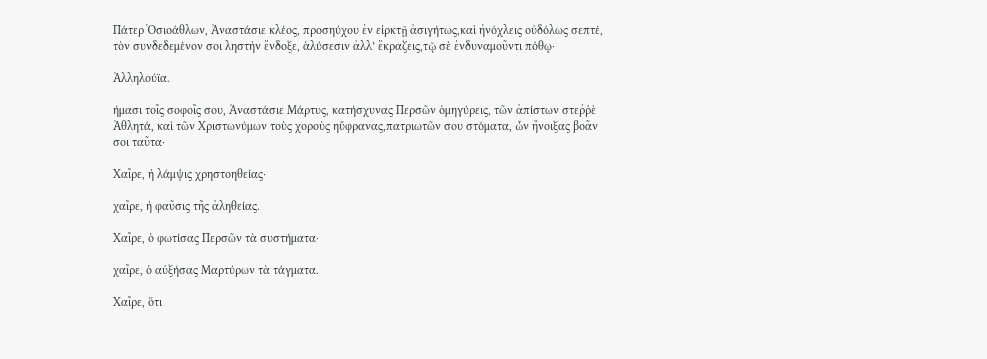Πάτερ Ὁσιοάθλων, Ἀναστάσιε κλέος, προσηύχου ἐν εἱρκτῇ ἀσιγήτως,καὶ ἠνόχλεις οὐδόλως σεπτέ, τὸν συνδεδεμένον σοι ληστὴν ἔνδοξε, ἁλύσεσιν ἀλλ’ ἔκραζεις,τῷ σὲ ἐνδυναμοῦντι πόθῳ·

Ἀλληλούϊα.

ήμασι τοῖς σοφοῖς σου, Ἀναστάσιε Μάρτυς, κατήσχυνας Περσῶν ὁμηγύρεις, τῶν ἀπίστων στεῤῥὲ Ἀθλητά, καὶ τῶν Χριστωνύμων τοὺς χοροὺς ηὔφρανας,πατριωτῶν σου στόματα, ὧν ἤνοιξας βοᾶν σοι ταῦτα·

Χαῖρε, ἡ λάμψις χρηστοηθείας·

χαῖρε, ἡ φαῦσις τῆς ἀληθείας.

Χαῖρε, ὁ φωτίσας Περσῶν τὰ συστήματα·

χαῖρε, ὁ αὐξήσας Μαρτύρων τὰ τάγματα.

Χαῖρε, ὅτι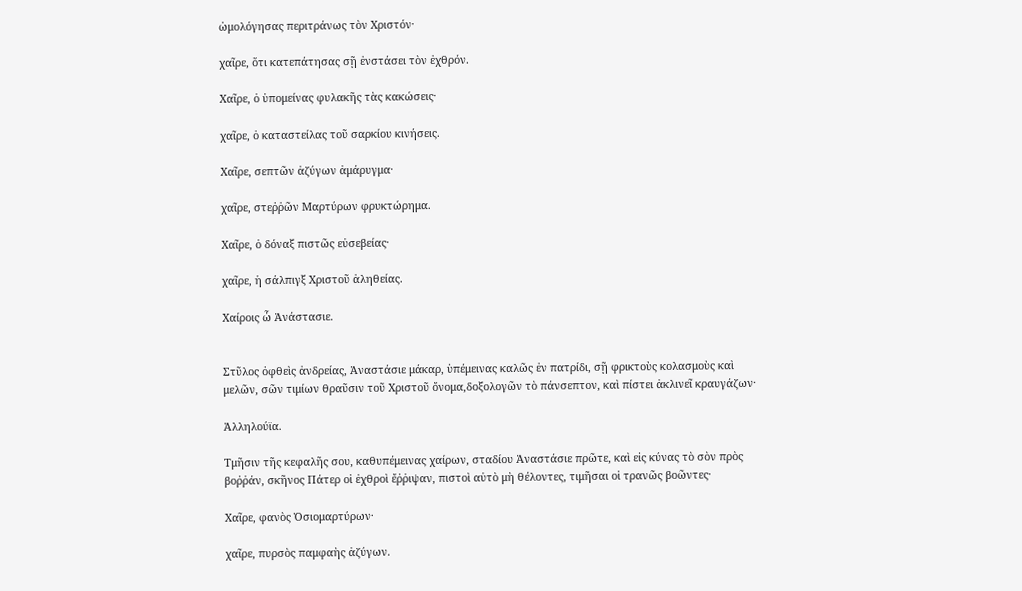ὡμολόγησας περιτράνως τὸν Χριστόν·

χαῖρε, ὅτι κατεπάτησας σῇ ἐνστάσει τὸν ἐχθρόν.

Χαῖρε, ὁ ὑπομείνας φυλακῆς τὰς κακώσεις·

χαῖρε, ὁ καταστείλας τοῦ σαρκίου κινήσεις.

Χαῖρε, σεπτῶν ἀζύγων ἀμάρυγμα·

χαῖρε, στεῤῥῶν Μαρτύρων φρυκτώρημα.

Χαῖρε, ὁ δόναξ πιστῶς εὐσεβείας·

χαῖρε, ἡ σάλπιγξ Χριστοῦ ἀληθείας.

Χαίροις ὦ Ἀνάστασιε.


Στῦλος ὀφθεὶς ἀνδρείας, Ἀναστάσιε μάκαρ, ὑπέμεινας καλῶς ἐν πατρίδι, σῇ φρικτοὺς κολασμοὺς καὶ μελῶν, σῶν τιμίων θραῦσιν τοῦ Χριστοῦ ὄνομα,δοξολογῶν τὸ πάνσεπτον, καὶ πίστει ἀκλινεῖ κραυγάζων·

Ἀλληλούϊα.

Τμῆσιν τῆς κεφαλῆς σου, καθυπέμεινας χαίρων, σταδίου Ἀναστάσιε πρῶτε, καὶ εἰς κύνας τὸ σὸν πρὸς βοῤῥάν, σκῆνος Πάτερ οἱ ἐχθροὶ ἔῤῥιψαν, πιστοὶ αὐτὸ μὴ θέλοντες, τιμῆσαι οἱ τρανῶς βοῶντες·

Χαῖρε, φανὸς Ὁσιομαρτύρων·

χαῖρε, πυρσὸς παμφαὴς ἀζύγων.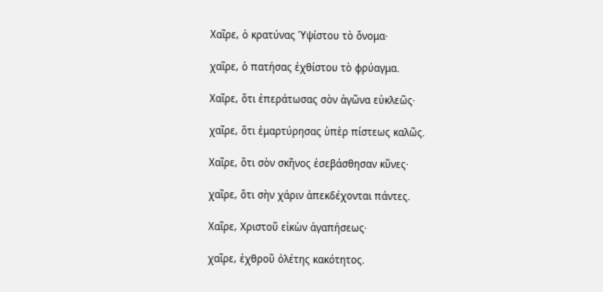Χαῖρε, ὁ κρατύνας Ὑψίστου τὸ ὄνομα·

χαῖρε, ὁ πατήσας ἐχθίστου τὸ φρύαγμα.

Χαῖρε, ὅτι ἐπεράτωσας σὸν ἀγῶνα εὐκλεῶς·

χαῖρε, ὅτι ἐμαρτύρησας ὑπὲρ πίστεως καλῶς.

Χαῖρε, ὅτι σὸν σκῆνος ἐσεβάσθησαν κῦνες·

χαῖρε, ὅτι σὴν χάριν ἀπεκδέχονται πάντες.

Χαῖρε, Χριστοῦ εἰκὼν ἀγαπήσεως·

χαῖρε, ἐχθροῦ ὀλέτης κακότητος.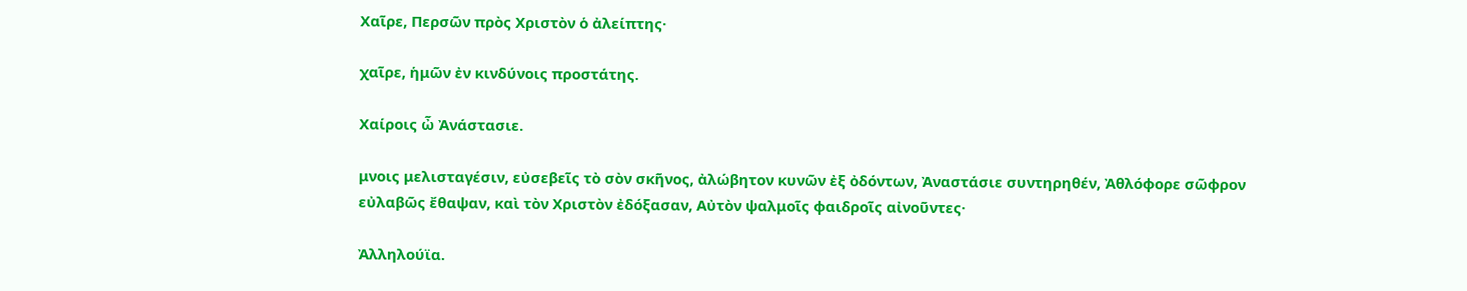Χαῖρε, Περσῶν πρὸς Χριστὸν ὁ ἀλείπτης·

χαῖρε, ἡμῶν ἐν κινδύνοις προστάτης.

Χαίροις ὦ Ἀνάστασιε.

μνοις μελισταγέσιν, εὐσεβεῖς τὸ σὸν σκῆνος, ἀλώβητον κυνῶν ἐξ ὀδόντων, Ἀναστάσιε συντηρηθέν, Ἀθλόφορε σῶφρον εὐλαβῶς ἔθαψαν, καὶ τὸν Χριστὸν ἐδόξασαν, Αὐτὸν ψαλμοῖς φαιδροῖς αἰνοῦντες·

Ἀλληλούϊα.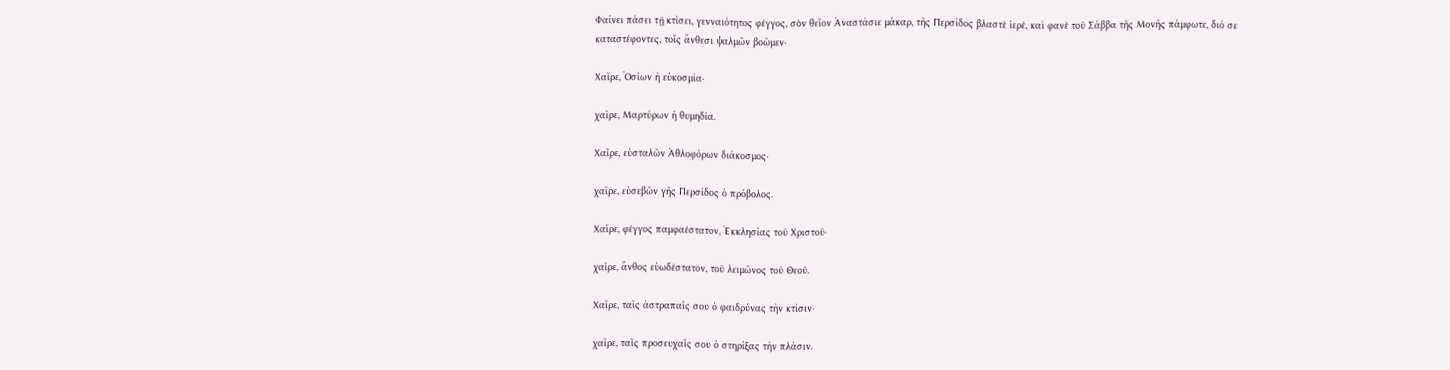Φαίνει πάσει τῇ κτίσει, γενναιότητος φέγγος, σὸν θεῖον Ἀναστάσιε μάκαρ, τῆς Περσίδος βλαστὲ ἱερέ, καὶ φανὲ τοῦ Σάββα τῆς Μονῆς πάμφωτε, διό σε καταστέφοντες, τοῖς ἄνθεσι ψαλμῶν βοῶμεν·

Χαῖρε, Ὁσίων ἡ εὐκοσμία·

χαῖρε, Μαρτύρων ἡ θυμηδία.

Χαῖρε, εὐσταλῶν Ἀθλοφόρων διάκοσμος·

χαῖρε, εὐσεβῶν γῆς Περσίδος ὁ πρόβολος.

Χαῖρε, φέγγος παμφαέστατον, Ἐκκλησίας τοῦ Χριστοῦ·

χαῖρε, ἄνθος εὐωδέστατον, τοῦ λειμῶνος τοῦ Θεοῦ.

Χαῖρε, ταῖς ἀστραπαῖς σου ὁ φαιδρύνας τὴν κτίσιν·

χαῖρε, ταῖς προσευχαῖς σου ὁ στηρίξας τὴν πλάσιν.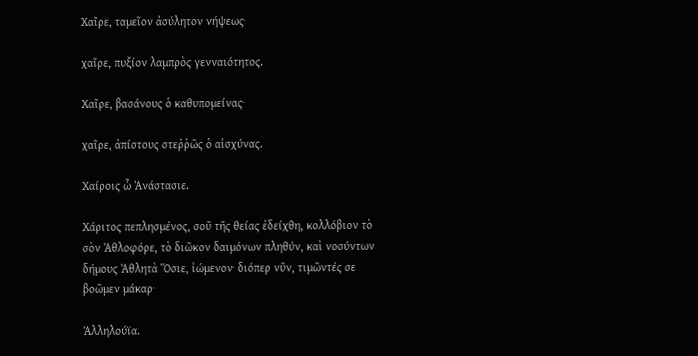Χαῖρε, ταμεῖον ἀσύλητον νήψεως·

χαῖρε, πυξίον λαμπρὸς γενναιότητος.

Χαῖρε, βασάνους ὁ καθυπομείνας·

χαῖρε, ἀπίστους στεῤῥῶς ὁ αἰσχύνας.

Χαίροις ὦ Ἀνάστασιε.

Χάριτος πεπλησμένος, σοῦ τῆς θείας ἐδείχθη, κολλόβιον τὸ σὸν Ἀθλοφόρε, τὸ διῶκον δαιμόνων πληθύν, καὶ νοσύντων δήμους Ἀθλητὰ Ὅσιε, ἰώμενον· διόπερ νῦν, τιμῶντές σε βοῶμεν μάκαρ·

Ἀλληλούϊα.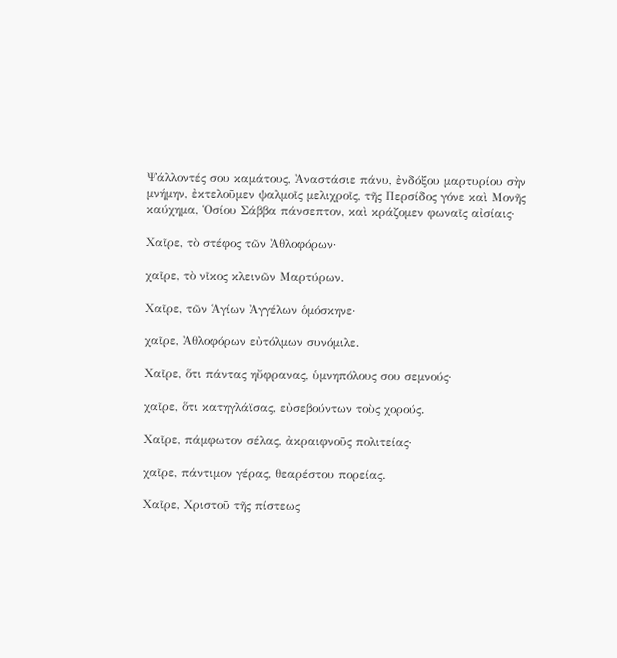Ψάλλοντές σου καμάτους, Ἀναστάσιε πάνυ, ἐνδόξου μαρτυρίου σὴν μνήμην, ἐκτελοῦμεν ψαλμοῖς μελιχροῖς, τῆς Περσίδος γόνε καὶ Μονῆς καύχημα, Ὁσίου Σάββα πάνσεπτον, καὶ κράζομεν φωναῖς αἰσίαις·

Χαῖρε, τὸ στέφος τῶν Ἀθλοφόρων·

χαῖρε, τὸ νῖκος κλεινῶν Μαρτύρων.

Χαῖρε, τῶν Ἁγίων Ἀγγέλων ὁμόσκηνε·

χαῖρε, Ἀθλοφόρων εὐτόλμων συνόμιλε.

Χαῖρε, ὅτι πάντας ηὔφρανας, ὑμνηπόλους σου σεμνούς·

χαῖρε, ὅτι κατηγλάϊσας, εὐσεβούντων τοὺς χορούς.

Χαῖρε, πάμφωτον σέλας, ἀκραιφνοῦς πολιτείας·

χαῖρε, πάντιμον γέρας, θεαρέστου πορείας.

Χαῖρε, Χριστοῦ τῆς πίστεως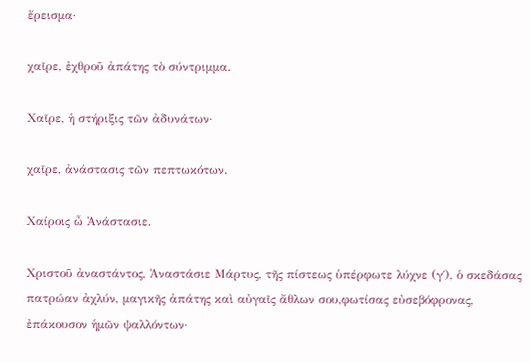ἔρεισμα·

χαῖρε, ἐχθροῦ ἀπάτης τὸ σύντριμμα.

Χαῖρε, ἡ στήριξις τῶν ἀδυνάτων·

χαῖρε, ἀνάστασις τῶν πεπτωκότων.

Χαίροις ὦ Ἀνάστασιε.

Χριστοῦ ἀναστάντος, Ἀναστάσιε Μάρτυς, τῆς πίστεως ὑπέρφωτε λύχνε (γ΄), ὁ σκεδάσας πατρώαν ἀχλύν, μαγικῆς ἀπάτης καὶ αὐγαῖς ἄθλων σου,φωτίσας εὐσεβόφρονας, ἐπάκουσον ἡμῶν ψαλλόντων·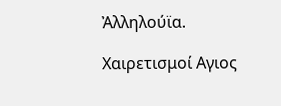Ἀλληλούϊα.

Χαιρετισμοί Αγιος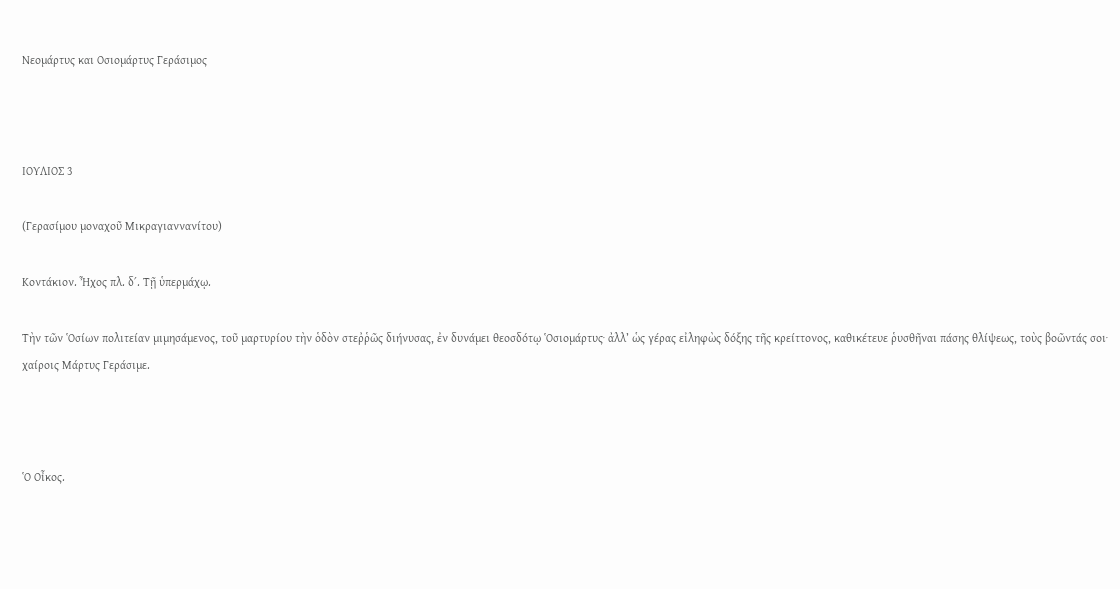Νεομάρτυς και Οσιομάρτυς Γεράσιμος



ΙΟΥΛΙΟΣ 3

(Γερασίμου μοναχοῦ Μικραγιαννανίτου)

Κοντάκιον. Ἦχος πλ. δ΄. Τῇ ὑπερμάχῳ.

Τὴν τῶν Ὁσίων πολιτείαν μιμησάμενος, τοῦ μαρτυρίου τὴν ὁδὸν στεῤῥῶς διήνυσας, ἐν δυνάμει θεοσδότῳ Ὁσιομάρτυς· ἀλλ’ ὡς γέρας εἰληφὼς δόξης τῆς κρείττονος, καθικέτευε ῥυσθῆναι πάσης θλίψεως, τοὺς βοῶντάς σοι· χαίροις Μάρτυς Γεράσιμε.



Ὁ Οἶκος.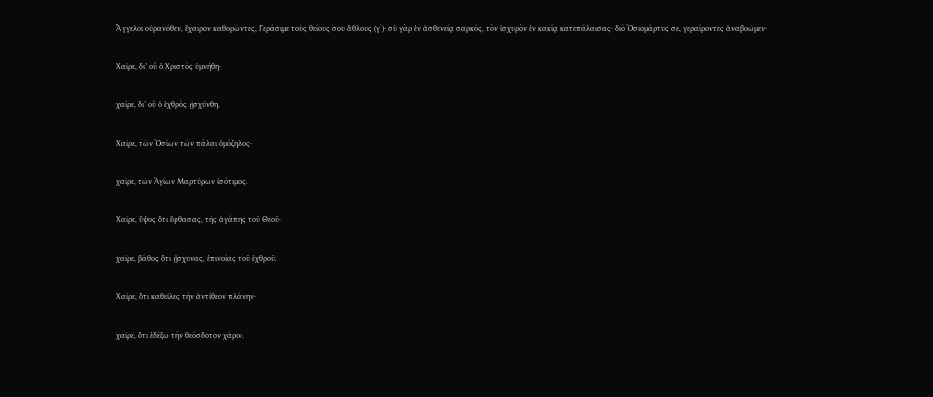Ἄγγελοι οὐρανόθεν, ἔχαιρον καθορῶντες, Γεράσιμε τοὺς θείους σου ἄθλους (γ΄)· σὺ γὰρ ἐν ἀσθενείᾳ σαρκός, τὸν ἰσχυρὸν ἐν κακίᾳ κατεπάλαισας· διὸ Ὁσιομάρτυς σε, γεραίροντες ἀναβοῶμεν·

Χαῖρε, δι’ οὗ ὁ Χριστὸς ὑμνήθη·

χαῖρε, δι’ οὗ ὁ ἐχθρὸς ᾐσχύνθη.

Χαῖρε, τῶν Ὁσίων τῶν πάλαι ὁμόζηλος·

χαῖρε, τῶν Ἁγίων Μαρτύρων ἰσότιμος.

Χαῖρε, ὕψος ὅτι ἔφθασας, τῆς ἀγάπης τοῦ Θεοῦ·

χαῖρε, βάθος ὅτι ᾔσχυνας, ἐπινοίας τοῦ ἐχθροῦ.

Χαῖρε, ὅτι καθεῖλες τὴν ἀντίθεον πλάνην·

χαῖρε, ὅτι ἐδέξω τὴν θεόσδοτον χάριν.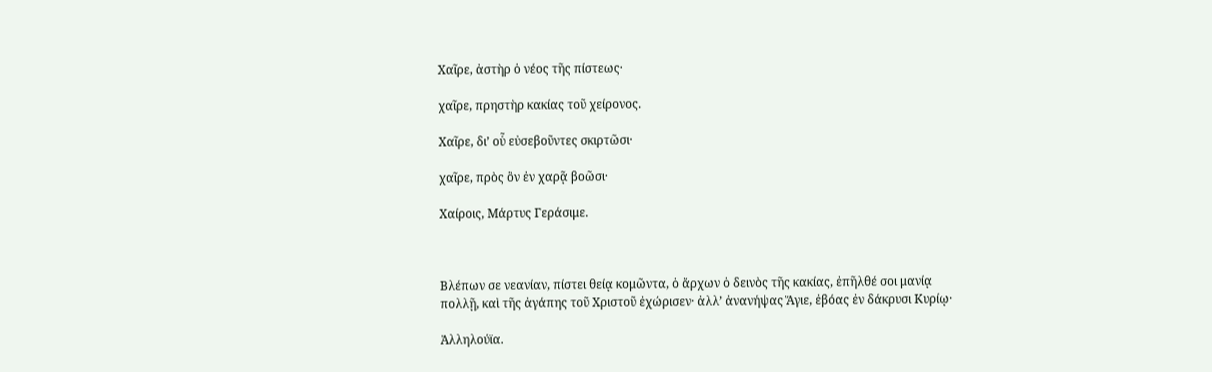Χαῖρε, ἀστὴρ ὁ νέος τῆς πίστεως·

χαῖρε, πρηστὴρ κακίας τοῦ χείρονος.

Χαῖρε, δι’ οὗ εὐσεβοῦντες σκιρτῶσι·

χαῖρε, πρὸς ὃν ἐν χαρᾷ βοῶσι·

Χαίροις, Μάρτυς Γεράσιμε.



Βλέπων σε νεανίαν, πίστει θείᾳ κομῶντα, ὁ ἄρχων ὁ δεινὸς τῆς κακίας, ἐπῆλθέ σοι μανίᾳ πολλῇ, καὶ τῆς ἀγάπης τοῦ Χριστοῦ ἐχώρισεν· ἀλλ’ ἀνανήψας Ἅγιε, ἐβόας ἐν δάκρυσι Κυρίῳ·

Ἀλληλούϊα.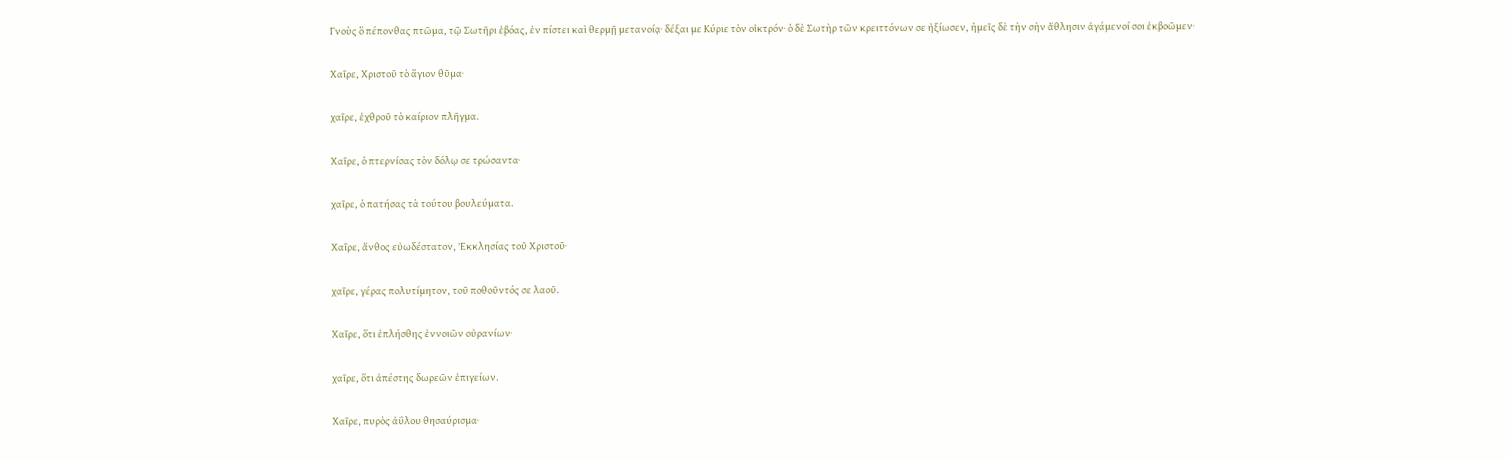Γνοὺς ὃ πέπονθας πτῶμα, τῷ Σωτῆρι ἐβόας, ἐν πίστει καὶ θερμῇ μετανοίᾳ· δέξαι με Κύριε τὸν οἰκτρόν· ὁ δὲ Σωτὴρ τῶν κρειττόνων σε ἠξίωσεν, ἡμεῖς δὲ τὴν σὴν ἄθλησιν ἀγάμενοί σοι ἐκβοῶμεν·

Χαῖρε, Χριστοῦ τὸ ἅγιον θῦμα·

χαῖρε, ἐχθροῦ τὸ καίριον πλῆγμα.

Χαῖρε, ὁ πτερνίσας τὸν δόλῳ σε τρώσαντα·

χαῖρε, ὁ πατήσας τὰ τούτου βουλεύματα.

Χαῖρε, ἄνθος εὐωδέστατον, Ἐκκλησίας τοῦ Χριστοῦ·

χαῖρε, γέρας πολυτίμητον, τοῦ ποθοῦντός σε λαοῦ.

Χαῖρε, ὅτι ἐπλήσθης ἐννοιῶν οὐρανίων·

χαῖρε, ὅτι ἀπέστης δωρεῶν ἐπιγείων.

Χαῖρε, πυρὸς ἀΰλου θησαύρισμα·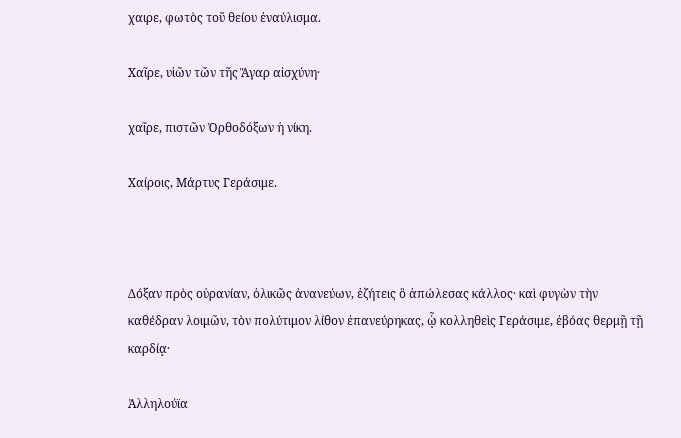χαιρε, φωτὸς τοῦ θείου ἐναύλισμα.

Χαῖρε, υἱῶν τῶν τῆς Ἄγαρ αἰσχύνη·

χαῖρε, πιστῶν Ὀρθοδόξων ἡ νίκη.

Χαίροις, Μάρτυς Γεράσιμε.



Δόξαν πρὸς οὐρανίαν, ὁλικῶς ἀνανεύων, ἐζήτεις ὃ ἀπώλεσας κάλλος· καὶ φυγὼν τὴν καθέδραν λοιμῶν, τὸν πολύτιμον λίθον ἐπανεύρηκας, ᾧ κολληθεὶς Γεράσιμε, ἐβόας θερμῇ τῇ καρδίᾳ·

Ἀλληλούϊα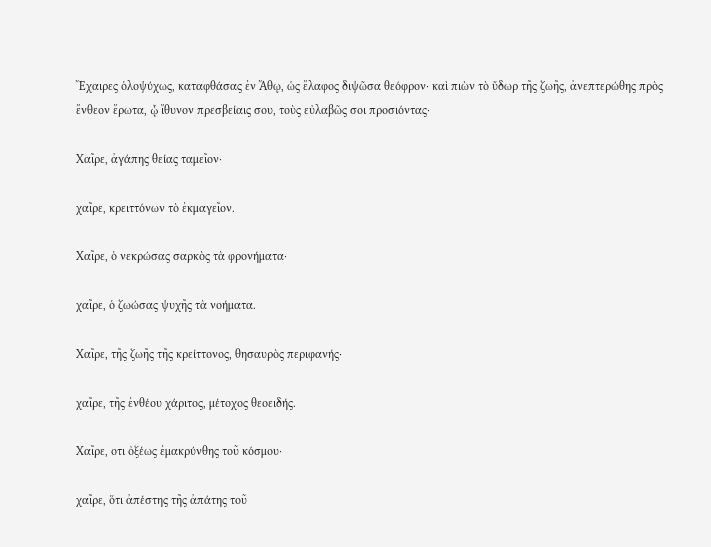Ἔχαιρες ὁλοψύχως, καταφθάσας ἐν Ἄθῳ, ὡς ἔλαφος διψῶσα θεόφρον· καὶ πιὼν τὸ ὔδωρ τῆς ζωῆς, ἀνεπτερώθης πρὸς ἔνθεον ἔρωτα, ᾧ ἴθυνον πρεσβείαις σου, τοὺς εὐλαβῶς σοι προσιόντας·

Χαῖρε, ἀγάπης θείας ταμεῖον·

χαῖρε, κρειττόνων τὸ ἐκμαγεῖον.

Χαῖρε, ὁ νεκρώσας σαρκὸς τὰ φρονήματα·

χαῖρε, ὁ ζωώσας ψυχῆς τὰ νοήματα.

Χαῖρε, τῆς ζωῆς τῆς κρείττονος, θησαυρὸς περιφανής·

χαῖρε, τῆς ἐνθέου χάριτος, μέτοχος θεοειδής.

Χαῖρε, οτι ὀξέως ἐμακρύνθης τοῦ κόσμου·

χαῖρε, ὅτι ἀπέστης τῆς ἀπάτης τοῦ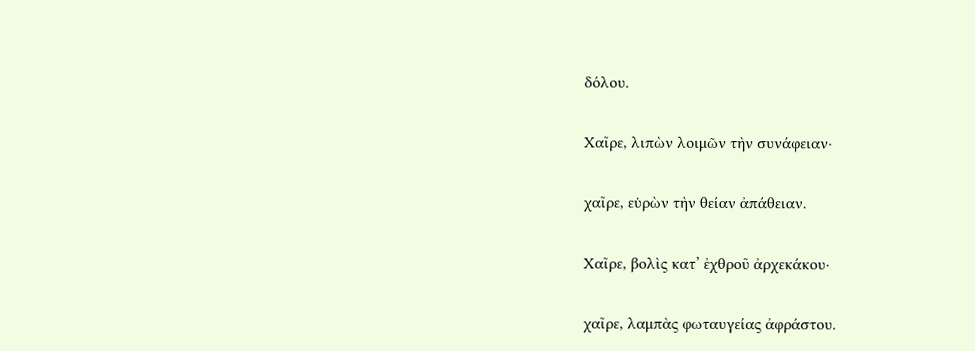δόλου.

Χαῖρε, λιπὼν λοιμῶν τὴν συνάφειαν·

χαῖρε, εὑρὼν τὴν θείαν ἀπάθειαν.

Χαῖρε, βολὶς κατ’ ἐχθροῦ ἀρχεκάκου·

χαῖρε, λαμπὰς φωταυγείας ἀφράστου.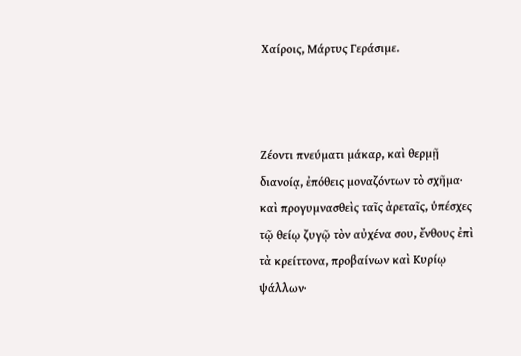Χαίροις, Μάρτυς Γεράσιμε.



Ζέοντι πνεύματι μάκαρ, καὶ θερμῇ διανοίᾳ, ἐπόθεις μοναζόντων τὸ σχῆμα· καὶ προγυμνασθεὶς ταῖς ἀρεταῖς, ὑπέσχες τῷ θείῳ ζυγῷ τὸν αὐχένα σου, ἔνθους ἐπὶ τὰ κρείττονα, προβαίνων καὶ Κυρίῳ ψάλλων·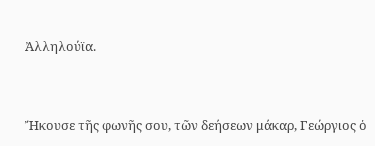Ἀλληλούϊα.



Ἤκουσε τῆς φωνῆς σου, τῶν δεήσεων μάκαρ, Γεώργιος ὁ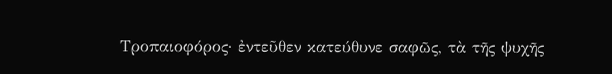Τροπαιοφόρος· ἐντεῦθεν κατεύθυνε σαφῶς, τὰ τῆς ψυχῆς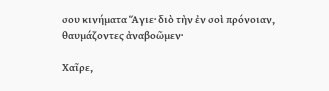σου κινήματα Ἅγιε· διὸ τὴν ἐν σοὶ πρόνοιαν, θαυμάζοντες ἀναβοῶμεν·

Χαῖρε,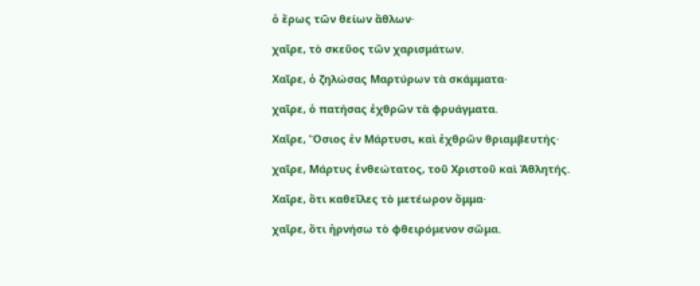ὁ ἔρως τῶν θείων ἄθλων·

χαῖρε, τὸ σκεῦος τῶν χαρισμάτων.

Χαῖρε, ὁ ζηλώσας Μαρτύρων τὰ σκάμματα·

χαῖρε, ὁ πατήσας ἐχθρῶν τὰ φρυάγματα.

Χαῖρε, Ὅσιος ἐν Μάρτυσι, καὶ ἐχθρῶν θριαμβευτής·

χαῖρε, Μάρτυς ἐνθεώτατος, τοῦ Χριστοῦ καὶ Ἀθλητής.

Χαῖρε, ὅτι καθεῖλες τὸ μετέωρον ὄμμα·

χαῖρε, ὅτι ἠρνήσω τὸ φθειρόμενον σῶμα.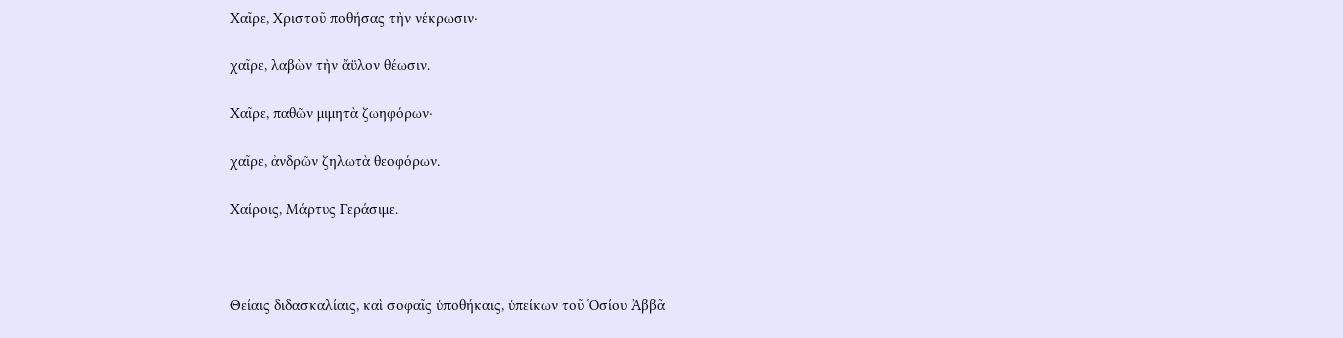Χαῖρε, Χριστοῦ ποθήσας τὴν νέκρωσιν·

χαῖρε, λαβὼν τὴν ἄϋλον θέωσιν.

Χαῖρε, παθῶν μιμητὰ ζωηφόρων·

χαῖρε, ἀνδρῶν ζηλωτὰ θεοφόρων.

Χαίροις, Μάρτυς Γεράσιμε.



Θείαις διδασκαλίαις, καὶ σοφαῖς ὑποθήκαις, ὑπείκων τοῦ Ὁσίου Ἀββᾶ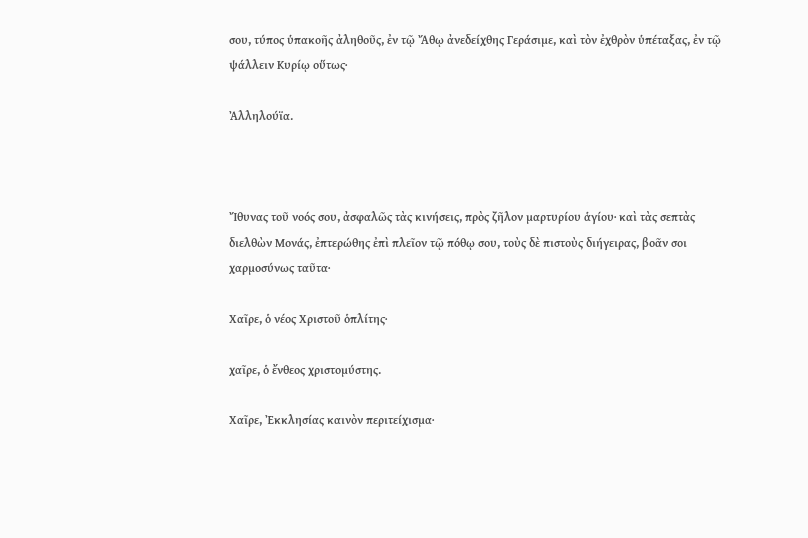σου, τύπος ὑπακοῆς ἀληθοῦς, ἐν τῷ Ἄθῳ ἀνεδείχθης Γεράσιμε, καὶ τὸν ἐχθρὸν ὑπέταξας, ἐν τῷ ψάλλειν Κυρίῳ οὕτως·

Ἀλληλούϊα.



Ἴθυνας τοῦ νοός σου, ἀσφαλῶς τὰς κινήσεις, πρὸς ζῆλον μαρτυρίου ἁγίου· καὶ τὰς σεπτὰς διελθὼν Μονάς, ἐπτερώθης ἐπὶ πλεῖον τῷ πόθῳ σου, τοὺς δὲ πιστοὺς διήγειρας, βοᾶν σοι χαρμοσύνως ταῦτα·

Χαῖρε, ὁ νέος Χριστοῦ ὁπλίτης·

χαῖρε, ὁ ἔνθεος χριστομύστης.

Χαῖρε, Ἐκκλησίας καινὸν περιτείχισμα·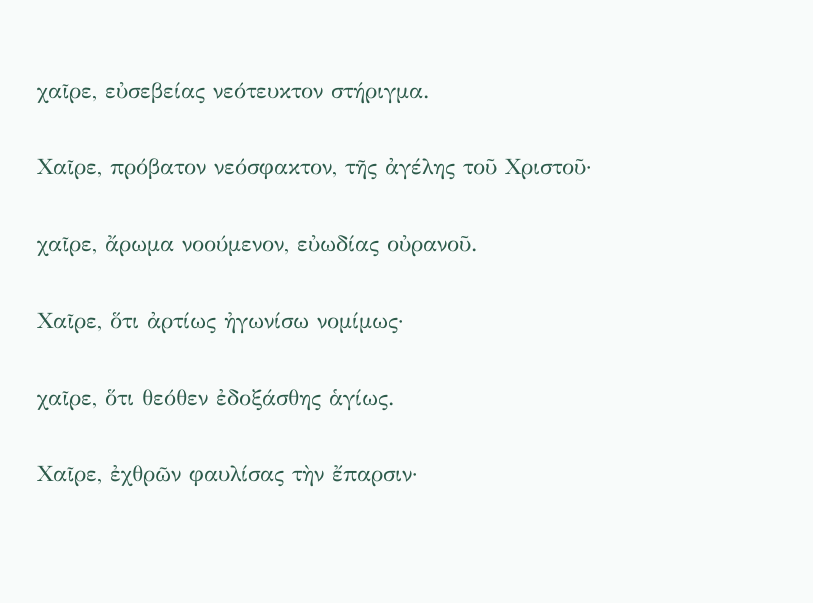χαῖρε, εὐσεβείας νεότευκτον στήριγμα.

Χαῖρε, πρόβατον νεόσφακτον, τῆς ἀγέλης τοῦ Χριστοῦ·

χαῖρε, ἄρωμα νοούμενον, εὐωδίας οὐρανοῦ.

Χαῖρε, ὅτι ἀρτίως ἠγωνίσω νομίμως·

χαῖρε, ὅτι θεόθεν ἐδοξάσθης ἁγίως.

Χαῖρε, ἐχθρῶν φαυλίσας τὴν ἔπαρσιν·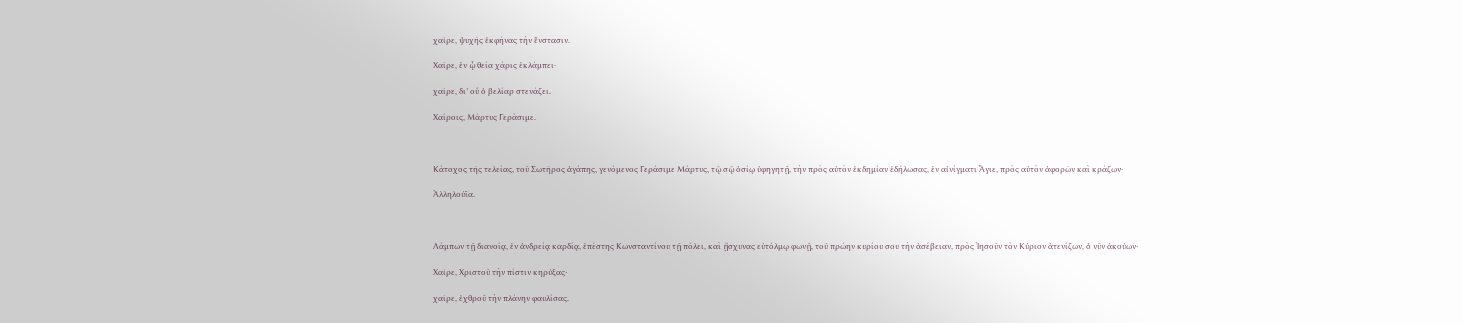χαῖρε, ψυχῆς ἐκφήνας τὴν ἔνστασιν.

Χαῖρε, ἐν ᾧ θεία χάρις ἐκλάμπει·

χαῖρε, δι’ οὗ ὁ βελίαρ στενάζει.

Χαίροις, Μάρτυς Γεράσιμε.



Κάτοχος τῆς τελείας, τοῦ Σωτῆρος ἀγάπης, γενόμενος Γεράσιμε Μάρτυς, τῷ σῷ ὁσίῳ ὑφηγητῇ, τὴν πρὸς αὐτὸν ἐκδημίαν ἐδήλωσας, ἐν αἰνίγματι Ἅγιε, πρὸς αὐτὸν ἀφορῶν καὶ κράζων·

Ἀλληλούϊα.



Λάμπων τῇ διανοίᾳ, ἐν ἀνδρείᾳ καρδίᾳ, ἐπέστης Κωνσταντίνου τῇ πόλει, καὶ ᾔσχυνας εὐτόλμῳ φωνῇ, τοῦ πρώην κυρίου σου τὴν ἀσέβειαν, πρὸς Ἰησοῦν τὸν Κύριον ἀτενίζων, ὁ νῦν ἀκούων·

Χαῖρε, Χριστοῦ τὴν πίστιν κηρύξας·

χαῖρε, ἐχθροῦ τὴν πλάνην φαυλίσας.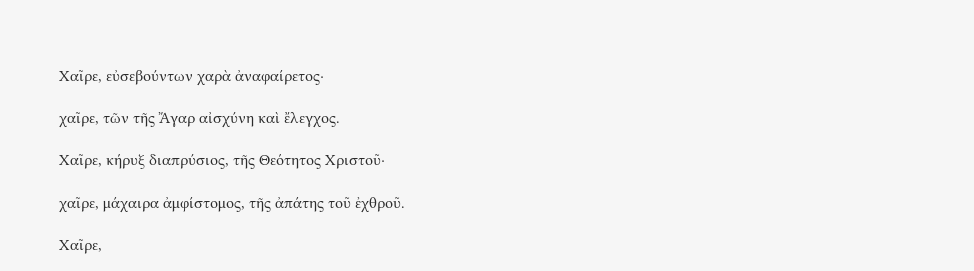Χαῖρε, εὐσεβούντων χαρὰ ἀναφαίρετος·

χαῖρε, τῶν τῆς Ἄγαρ αἰσχύνη καὶ ἔλεγχος.

Χαῖρε, κήρυξ διαπρύσιος, τῆς Θεότητος Χριστοῦ·

χαῖρε, μάχαιρα ἀμφίστομος, τῆς ἀπάτης τοῦ ἐχθροῦ.

Χαῖρε,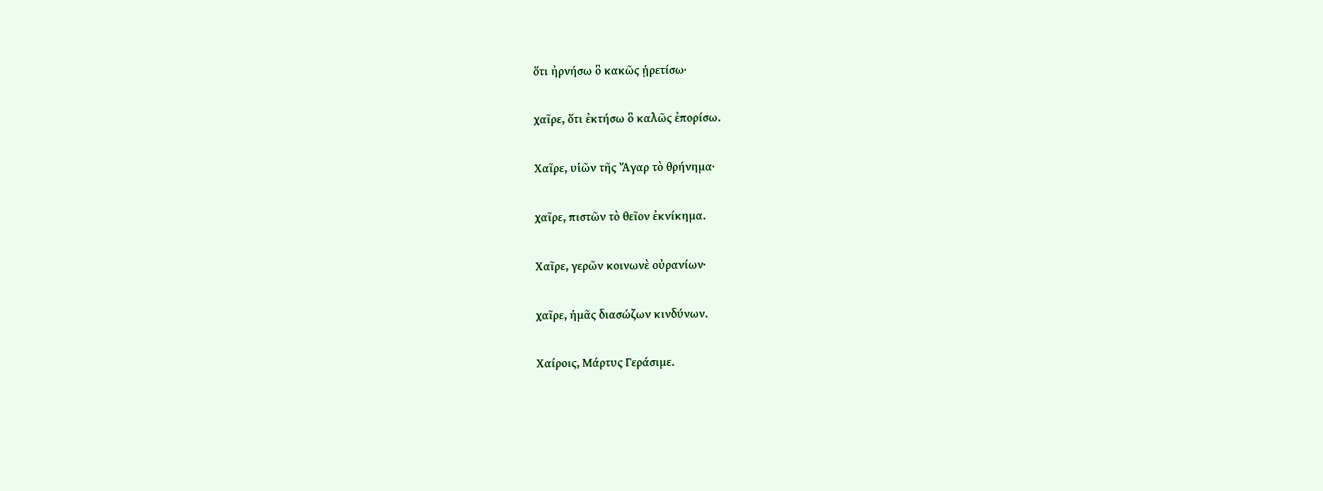ὅτι ἠρνήσω ὃ κακῶς ᾑρετίσω·

χαῖρε, ὅτι ἐκτήσω ὃ καλῶς ἐπορίσω.

Χαῖρε, υἱῶν τῆς Ἄγαρ τὸ θρήνημα·

χαῖρε, πιστῶν τὸ θεῖον ἐκνίκημα.

Χαῖρε, γερῶν κοινωνὲ οὐρανίων·

χαῖρε, ἡμᾶς διασώζων κινδύνων.

Χαίροις, Μάρτυς Γεράσιμε.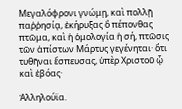Μεγαλόφρονι γνώμῃ, καὶ πολλῇ παῤῥησίᾳ, ἐκήρυξας ὃ πέπονθας πτῶμα, καὶ ἡ ὁμολογία ἡ σή, πτῶσις τῶν ἀπίστων Μάρτυς γεγένηται· ὅτι τυθῆναι ἔσπευσας, ὑπὲρ Χριστοῦ ᾧ καὶ ἐβόας·

Ἀλληλούϊα.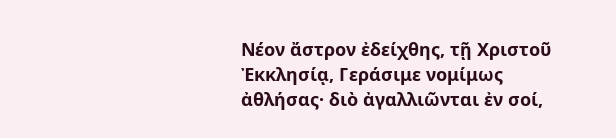Νέον ἄστρον ἐδείχθης, τῇ Χριστοῦ Ἐκκλησίᾳ, Γεράσιμε νομίμως ἀθλήσας· διὸ ἀγαλλιῶνται ἐν σοί,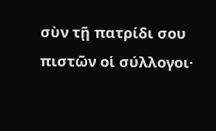σὺν τῇ πατρίδι σου πιστῶν οἱ σύλλογοι·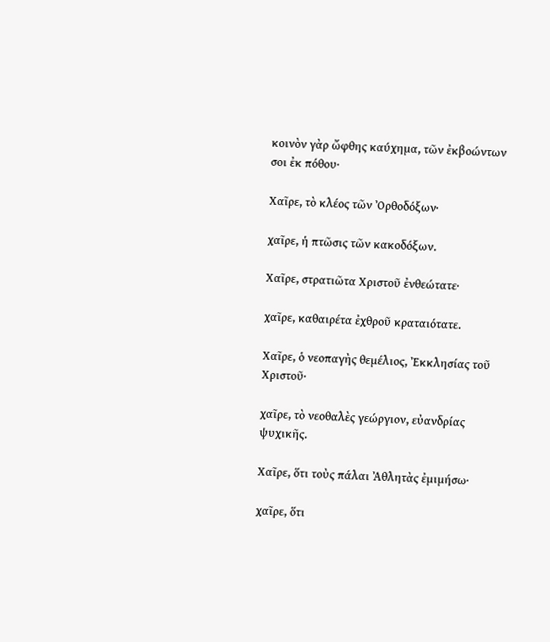κοινὸν γὰρ ὤφθης καύχημα, τῶν ἐκβοώντων σοι ἐκ πόθου·

Χαῖρε, τὸ κλέος τῶν Ὀρθοδόξων·

χαῖρε, ἡ πτῶσις τῶν κακοδόξων.

Χαῖρε, στρατιῶτα Χριστοῦ ἐνθεώτατε·

χαῖρε, καθαιρέτα ἐχθροῦ κραταιότατε.

Χαῖρε, ὁ νεοπαγὴς θεμέλιος, Ἐκκλησίας τοῦ Χριστοῦ·

χαῖρε, τὸ νεοθαλὲς γεώργιον, εὐανδρίας ψυχικῆς.

Χαῖρε, ὅτι τοὺς πάλαι Ἀθλητὰς ἐμιμήσω·

χαῖρε, ὅτι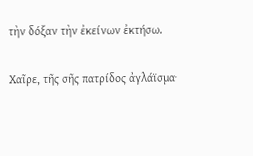τὴν δόξαν τὴν ἐκείνων ἐκτήσω.

Χαῖρε, τῆς σῆς πατρίδος ἀγλάϊσμα·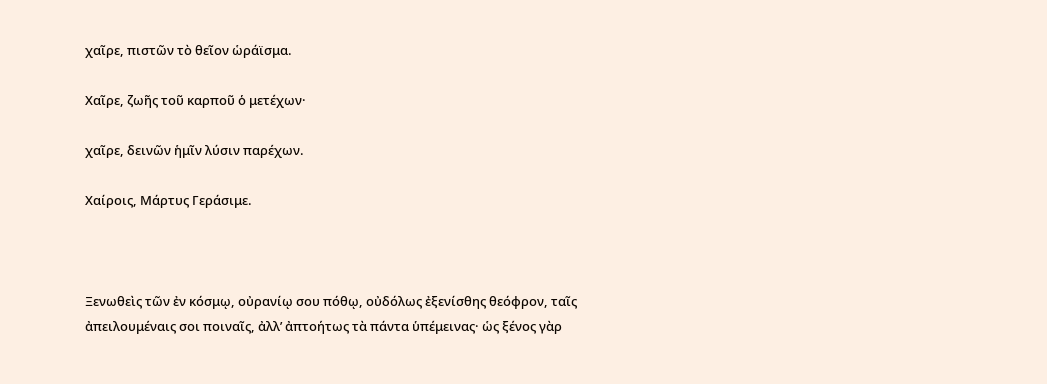χαῖρε, πιστῶν τὸ θεῖον ὡράϊσμα.

Χαῖρε, ζωῆς τοῦ καρποῦ ὁ μετέχων·

χαῖρε, δεινῶν ἡμῖν λύσιν παρέχων.

Χαίροις, Μάρτυς Γεράσιμε.



Ξενωθεὶς τῶν ἐν κόσμῳ, οὐρανίῳ σου πόθῳ, οὐδόλως ἐξενίσθης θεόφρον, ταῖς ἀπειλουμέναις σοι ποιναῖς, ἀλλ’ ἀπτοήτως τὰ πάντα ὑπέμεινας· ὡς ξένος γὰρ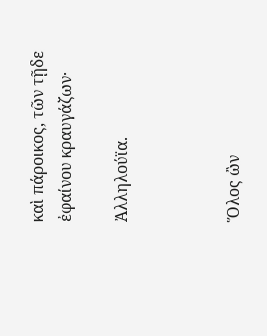καὶ πάροικος, τῶν τῇδε ἐφαίνου κραυγάζων·

Ἀλληλούϊα.



Ὅλος ὢν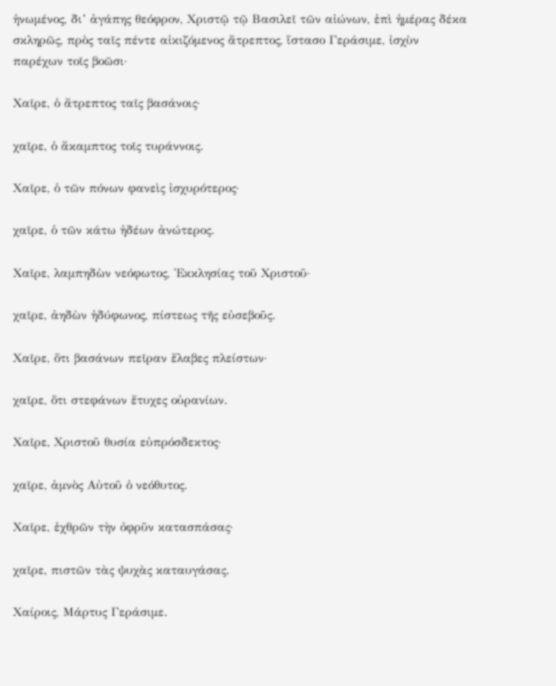ἡνωμένος, δι’ ἀγάπης θεόφρον, Χριστῷ τῷ Βασιλεῖ τῶν αἰώνων, ἐπὶ ἡμέρας δέκα σκληρῶς, πρὸς ταῖς πέντε αἰκιζόμενος ἄτρεπτος, ἵστασο Γεράσιμε, ἰσχὺν παρέχων τοῖς βοῶσι·

Χαῖρε, ὁ ἄτρεπτος ταῖς βασάνοις·

χαῖρε, ὁ ἄκαμπτος τοῖς τυράννοις.

Χαῖρε, ὁ τῶν πόνων φανεὶς ἰσχυρότερος·

χαῖρε, ὁ τῶν κάτω ἡδέων ἀνώτερος.

Χαῖρε, λαμπηδὼν νεόφωτος, Ἐκκλησίας τοῦ Χριστοῦ·

χαῖρε, ἀηδὼν ἡδύφωνος, πίστεως τῆς εὐσεβοῦς.

Χαῖρε, ὅτι βασάνων πεῖραν ἔλαβες πλείστων·

χαῖρε, ὅτι στεφάνων ἔτυχες οὐρανίων.

Χαῖρε, Χριστοῦ θυσία εὐπρόσδεκτος·

χαῖρε, ἀμνὸς Αὐτοῦ ὁ νεόθυτος.

Χαῖρε, ἐχθρῶν τὴν ὀφρῦν κατασπάσας·

χαῖρε, πιστῶν τὰς ψυχὰς καταυγάσας.

Χαίροις, Μάρτυς Γεράσιμε.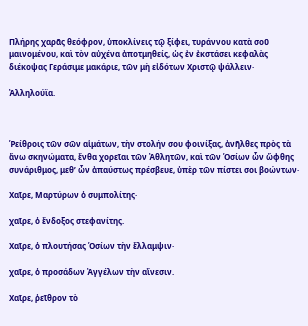Πλήρης χαρᾶς θεόφρον, ὑποκλίνεις τῷ ξίφει, τυράννου κατὰ σοῦ μαινομένου, καὶ τὸν αὐχένα ἀποτμηθείς, ὡς ἐν ἐκστάσει κεφαλὰς διέκοψας Γεράσιμε μακάριε, τῶν μὴ εἰδότων Χριστῷ ψάλλειν·

Ἀλληλούϊα.



Ῥείθροις τῶν σῶν αἱμάτων, τὴν στολήν σου φοινίξας, ἀνῆλθες πρὸς τὰ ἄνω σκηνώματα, ἔνθα χορεῖαι τῶν Ἀθλητῶν, καὶ τῶν Ὁσίων ὧν ὤφθης συνάριθμος, μεθ’ ὧν ἀπαύστως πρέσβευε, ὑπὲρ τῶν πίστει σοι βοώντων·

Χαῖρε, Μαρτύρων ὁ συμπολίτης·

χαῖρε, ὁ ἔνδοξος στεφανίτης.

Χαῖρε, ὁ πλουτήσας Ὁσίων τὴν ἔλλαμψιν·

χαῖρε, ὁ προσάδων Ἀγγέλων τὴν αἴνεσιν.

Χαῖρε, ῥεῖθρον τὸ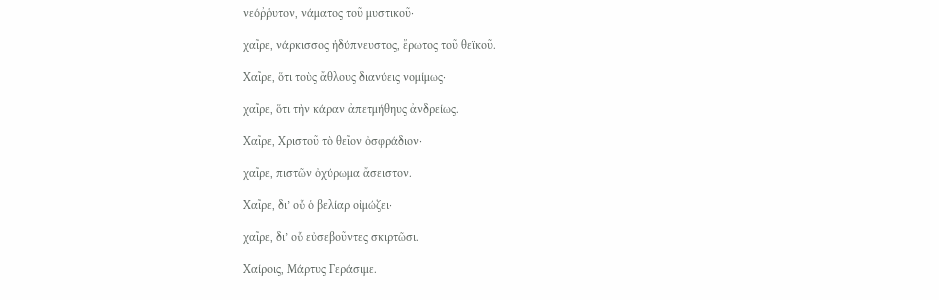νεόῤῥυτον, νάματος τοῦ μυστικοῦ·

χαῖρε, νάρκισσος ἡδύπνευστος, ἔρωτος τοῦ θεϊκοῦ.

Χαῖρε, ὅτι τοὺς ἄθλους διανύεις νομίμως·

χαῖρε, ὅτι τὴν κάραν ἀπετμήθηυς ἀνδρείως.

Χαῖρε, Χριστοῦ τὸ θεῖον ὀσφράδιον·

χαῖρε, πιστῶν ὀχύρωμα ἄσειστον.

Χαῖρε, δι’ οὗ ὁ βελίαρ οἰμώζει·

χαῖρε, δι’ οὗ εὐσεβοῦντες σκιρτῶσι.

Χαίροις, Μάρτυς Γεράσιμε.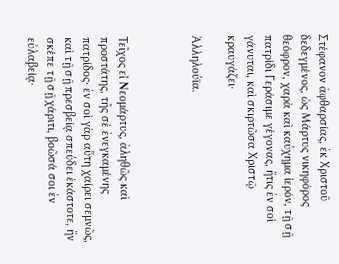Στέφανον ἀφθαρσίας, ἐκ Χριστοῦ δεδεγμένος, ὡς Μάρτυς νικηφόρος θεόφρον, χαρὰ καὶ καύχημα ἱερόν, τῇ σῇ πατρίδι Γεράσιμε γέγονας, ἥτις ἐν σοὶ γάνυται, καὶ σκιρτῶσα Χριστῷ κραυγάζει·

Ἀλληλούϊα.



Τεῖχος εἶ Νεομάρτυς, ἀληθῶς καὶ προστάτης, τῆς σὲ ἐνεγκαμένης πατρίδος· ἐν σοὶ γὰρ αὕτη χαίρει σεμνῶς, καὶ τῇ σῇ πρεσβείᾳ σπεύδει ἑκάστοτε, ἣν σκέπε τῇ σῇ χάριτι, βοῶσά σοι ἐν εὐλαβείᾳ·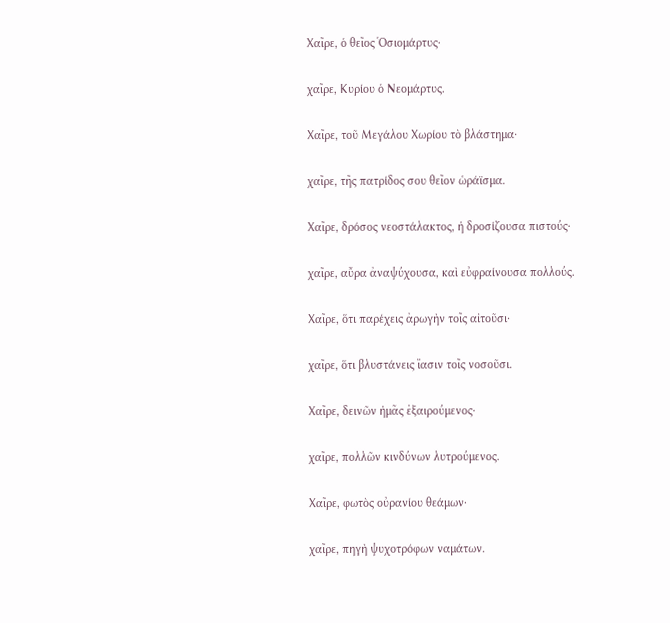Χαῖρε, ὁ θεῖος Ὁσιομάρτυς·

χαῖρε, Κυρίου ὁ Νεομάρτυς.

Χαῖρε, τοῦ Μεγάλου Χωρίου τὸ βλάστημα·

χαῖρε, τῆς πατρίδος σου θεῖον ὡράϊσμα.

Χαῖρε, δρόσος νεοστάλακτος, ἡ δροσίζουσα πιστούς·

χαῖρε, αὔρα ἀναψύχουσα, καὶ εὐφραίνουσα πολλούς.

Χαῖρε, ὅτι παρέχεις ἀρωγὴν τοῖς αἰτοῦσι·

χαῖρε, ὅτι βλυστάνεις ἴασιν τοῖς νοσοῦσι.

Χαῖρε, δεινῶν ἡμᾶς ἐξαιρούμενος·

χαῖρε, πολλῶν κινδύνων λυτρούμενος.

Χαῖρε, φωτὸς οὐρανίου θεάμων·

χαῖρε, πηγὴ ψυχοτρόφων ναμάτων.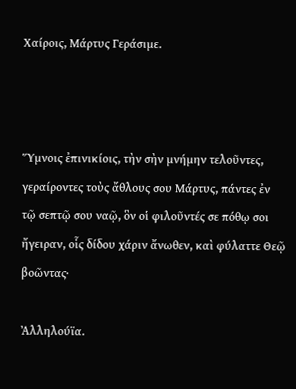Χαίροις, Μάρτυς Γεράσιμε.



Ὕμνοις ἐπινικίοις, τὴν σὴν μνήμην τελοῦντες, γεραίροντες τοὺς ἄθλους σου Μάρτυς, πάντες ἐν τῷ σεπτῷ σου ναῷ, ὃν οἱ φιλοῦντές σε πόθῳ σοι ἤγειραν, οἷς δίδου χάριν ἄνωθεν, καὶ φύλαττε Θεῷ βοῶντας·

Ἀλληλούϊα.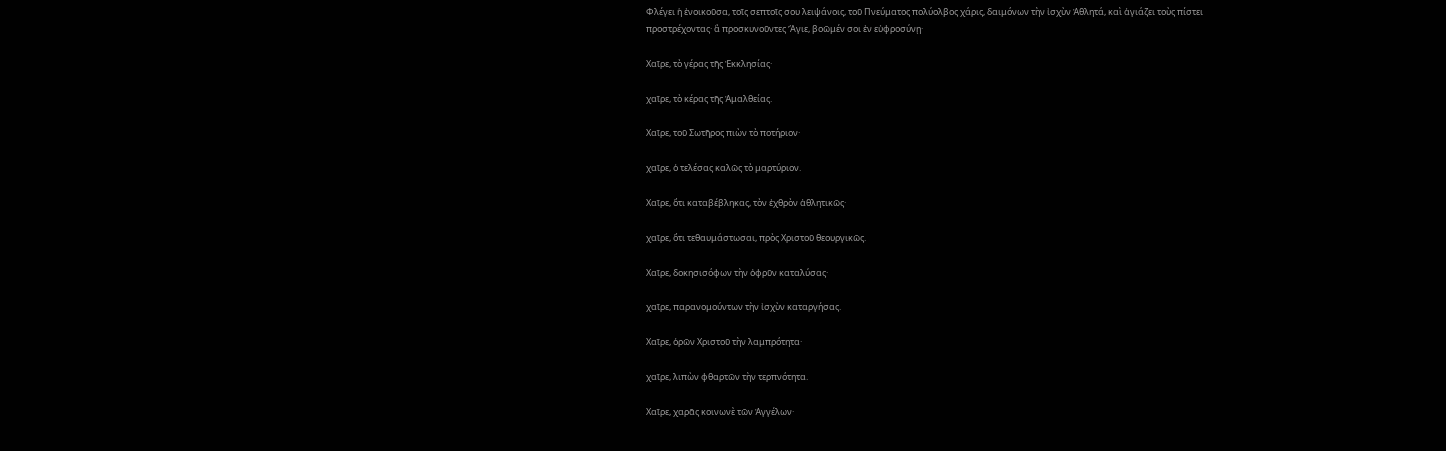Φλέγει ἡ ἐνοικοῦσα, τοῖς σεπτοῖς σου λειψάνοις, τοῦ Πνεύματος πολύολβος χάρις, δαιμόνων τὴν ἰσχὺν Ἀθλητά, καὶ ἁγιάζει τοὺς πίστει προστρέχοντας· ἃ προσκυνοῦντες Ἅγιε, βοῶμέν σοι ἐν εὐφροσύνῃ·

Χαῖρε, τὸ γέρας τῆς Ἐκκλησίας·

χαῖρε, τὸ κέρας τῆς Ἀμαλθείας.

Χαῖρε, τοῦ Σωτῆρος πιὼν τὸ ποτήριον·

χαῖρε, ὁ τελέσας καλῶς τὸ μαρτύριον.

Χαῖρε, ὅτι καταβέβληκας, τὸν ἐχθρὸν ἀθλητικῶς·

χαῖρε, ὅτι τεθαυμάστωσαι, πρὸς Χριστοῦ θεουργικῶς.

Χαῖρε, δοκησισόφων τὴν ὀφρῦν καταλύσας·

χαῖρε, παρανομούντων τὴν ἰσχὺν καταργήσας.

Χαῖρε, ὁρῶν Χριστοῦ τὴν λαμπρότητα·

χαῖρε, λιπὼν φθαρτῶν τὴν τερπνότητα.

Χαῖρε, χαρᾶς κοινωνὲ τῶν Ἀγγέλων·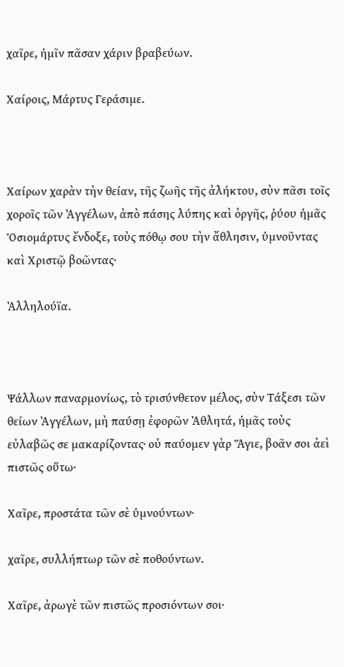χαῖρε, ἡμῖν πᾶσαν χάριν βραβεύων.

Χαίροις, Μάρτυς Γεράσιμε.



Χαίρων χαρὰν τὴν θείαν, τῆς ζωῆς τῆς ἀλήκτου, σὺν πᾶσι τοῖς χοροῖς τῶν Ἀγγέλων, ἀπὸ πάσης λύπης καὶ ὀργῆς, ῥύου ἡμᾶς Ὁσιομάρτυς ἔνδοξε, τοὺς πόθῳ σου τὴν ἄθλησιν, ὑμνοῦντας καὶ Χριστῷ βοῶντας·

Ἀλληλούϊα.



Ψάλλων παναρμονίως, τὸ τρισύνθετον μέλος, σὺν Τάξεσι τῶν θείων Ἀγγέλων, μὴ παύσῃ ἐφορῶν Ἀθλητά, ἡμᾶς τοὺς εὐλαβῶς σε μακαρίζοντας· οὐ παύομεν γὰρ Ἅγιε, βοᾶν σοι ἀεὶ πιστῶς οὕτω·

Χαῖρε, προστάτα τῶν σὲ ὑμνούντων·

χαῖρε, συλλήπτωρ τῶν σὲ ποθούντων.

Χαῖρε, ἀρωγὲ τῶν πιστῶς προσιόντων σοι·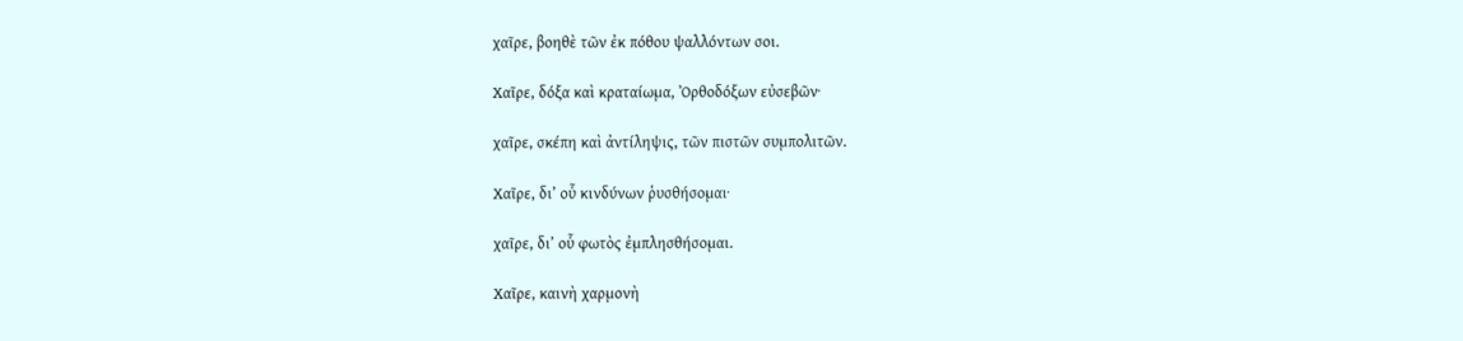χαῖρε, βοηθὲ τῶν ἐκ πόθου ψαλλόντων σοι.

Χαῖρε, δόξα καὶ κραταίωμα, Ὀρθοδόξων εὐσεβῶν·

χαῖρε, σκέπη καὶ ἀντίληψις, τῶν πιστῶν συμπολιτῶν.

Χαῖρε, δι’ οὗ κινδύνων ῥυσθήσομαι·

χαῖρε, δι’ οὗ φωτὸς ἐμπλησθήσομαι.

Χαῖρε, καινὴ χαρμονὴ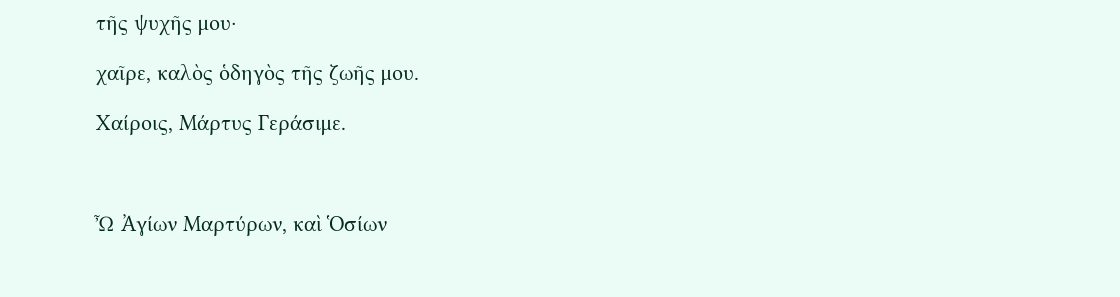τῆς ψυχῆς μου·

χαῖρε, καλὸς ὁδηγὸς τῆς ζωῆς μου.

Χαίροις, Μάρτυς Γεράσιμε.



Ὦ Ἀγίων Μαρτύρων, καὶ Ὁσίων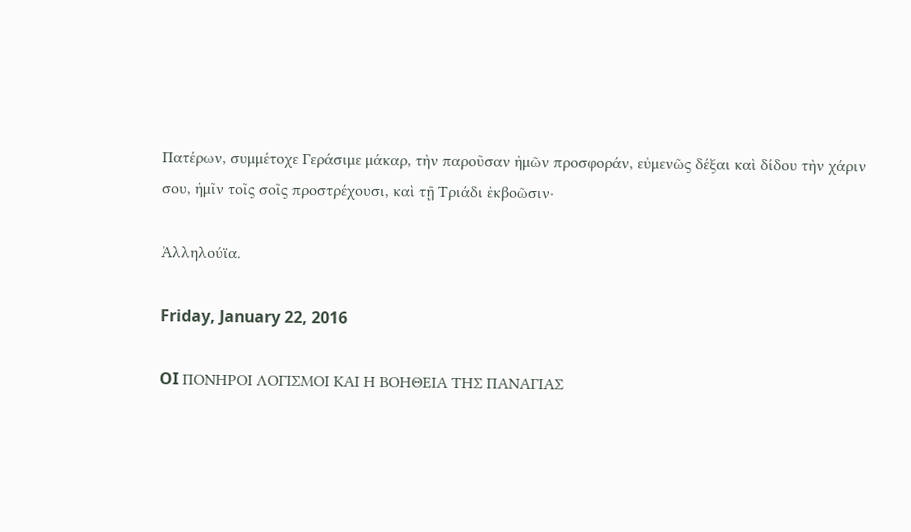Πατέρων, συμμέτοχε Γεράσιμε μάκαρ, τὴν παροῦσαν ἡμῶν προσφοράν, εὐμενῶς δέξαι καὶ δίδου τὴν χάριν σου, ἡμῖν τοῖς σοῖς προστρέχουσι, καὶ τῇ Τριάδι ἐκβοῶσιν·

Ἀλληλούϊα.

Friday, January 22, 2016

OI ΠΟΝΗΡΟΙ ΛΟΓΙΣΜΟΙ ΚΑΙ Η ΒΟΗΘΕΙΑ ΤΗΣ ΠΑΝΑΓΙΑΣ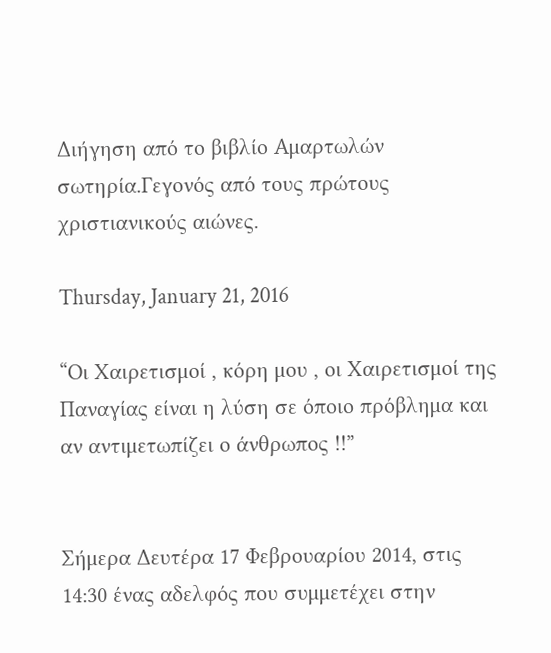Διήγηση από το βιβλίο Αμαρτωλών σωτηρία.Γεγονός από τους πρώτους χριστιανικούς αιώνες.

Thursday, January 21, 2016

“Οι Χαιρετισμοί , κόρη μου , οι Χαιρετισμοί της Παναγίας είναι η λύση σε όποιο πρόβλημα και αν αντιμετωπίζει ο άνθρωπος !!”


Σήμερα Δευτέρα 17 Φεβρουαρίου 2014, στις 14:30 ένας αδελφός που συμμετέχει στην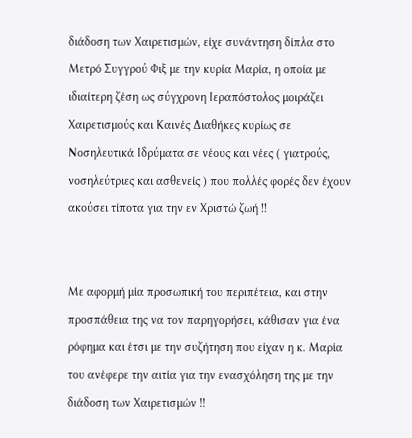διάδοση των Χαιρετισμών, είχε συνάντηση δίπλα στο Μετρό Συγγρού Φιξ με την κυρία Μαρία, η οποία με ιδιαίτερη ζέση ως σύγχρονη Ιεραπόστολος μοιράζει Χαιρετισμούς και Καινές Διαθήκες κυρίως σε Νοσηλευτικά Ιδρύματα σε νέους και νέες ( γιατρούς, νοσηλεύτριες και ασθενείς ) που πολλές φορές δεν έχουν ακούσει τίποτα για την εν Χριστώ ζωή !!


Με αφορμή μία προσωπική του περιπέτεια, και στην προσπάθεια της να τον παρηγορήσει, κάθισαν για ένα ρόφημα και έτσι με την συζήτηση που είχαν η κ. Μαρία του ανέφερε την αιτία για την ενασχόληση της με την διάδοση των Χαιρετισμών !!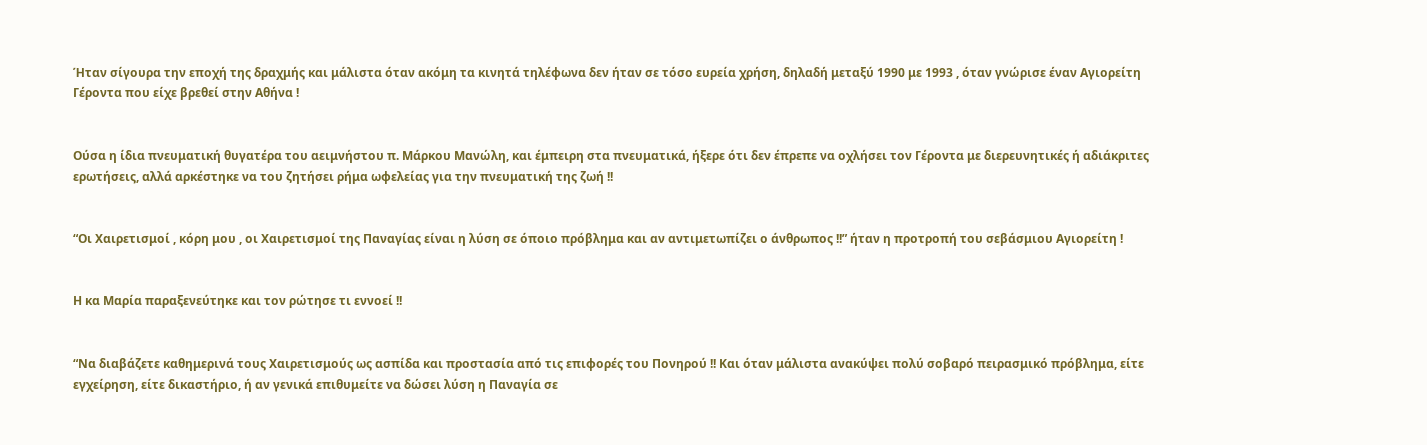Ήταν σίγουρα την εποχή της δραχμής και μάλιστα όταν ακόμη τα κινητά τηλέφωνα δεν ήταν σε τόσο ευρεία χρήση, δηλαδή μεταξύ 1990 με 1993 , όταν γνώρισε έναν Αγιορείτη Γέροντα που είχε βρεθεί στην Αθήνα !


Ούσα η ίδια πνευματική θυγατέρα του αειμνήστου π. Μάρκου Μανώλη, και έμπειρη στα πνευματικά, ήξερε ότι δεν έπρεπε να οχλήσει τον Γέροντα με διερευνητικές ή αδιάκριτες ερωτήσεις, αλλά αρκέστηκε να του ζητήσει ρήμα ωφελείας για την πνευματική της ζωή !!


“Οι Χαιρετισμοί , κόρη μου , οι Χαιρετισμοί της Παναγίας είναι η λύση σε όποιο πρόβλημα και αν αντιμετωπίζει ο άνθρωπος !!” ήταν η προτροπή του σεβάσμιου Αγιορείτη !


Η κα Μαρία παραξενεύτηκε και τον ρώτησε τι εννοεί !!


“Να διαβάζετε καθημερινά τους Χαιρετισμούς ως ασπίδα και προστασία από τις επιφορές του Πονηρού !! Και όταν μάλιστα ανακύψει πολύ σοβαρό πειρασμικό πρόβλημα, είτε εγχείρηση, είτε δικαστήριο, ή αν γενικά επιθυμείτε να δώσει λύση η Παναγία σε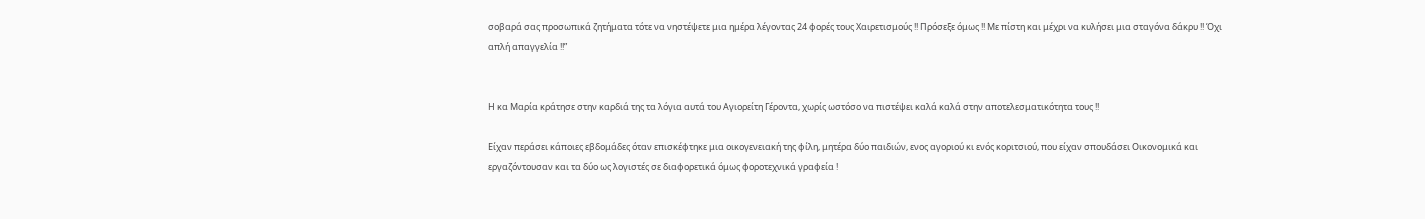σοβαρά σας προσωπικά ζητήματα τότε να νηστέψετε μια ημέρα λέγοντας 24 φορές τους Χαιρετισμούς !! Πρόσεξε όμως !! Με πίστη και μέχρι να κυλήσει μια σταγόνα δάκρυ !! Όχι απλή απαγγελία !!”


Η κα Μαρία κράτησε στην καρδιά της τα λόγια αυτά του Αγιορείτη Γέροντα, χωρίς ωστόσο να πιστέψει καλά καλά στην αποτελεσματικότητα τους !!

Είχαν περάσει κάποιες εβδομάδες όταν επισκέφτηκε μια οικογενειακή της φίλη, μητέρα δύο παιδιών, ενος αγοριού κι ενός κοριτσιού, που είχαν σπουδάσει Οικονομικά και εργαζόντουσαν και τα δύο ως λογιστές σε διαφορετικά όμως φοροτεχνικά γραφεία !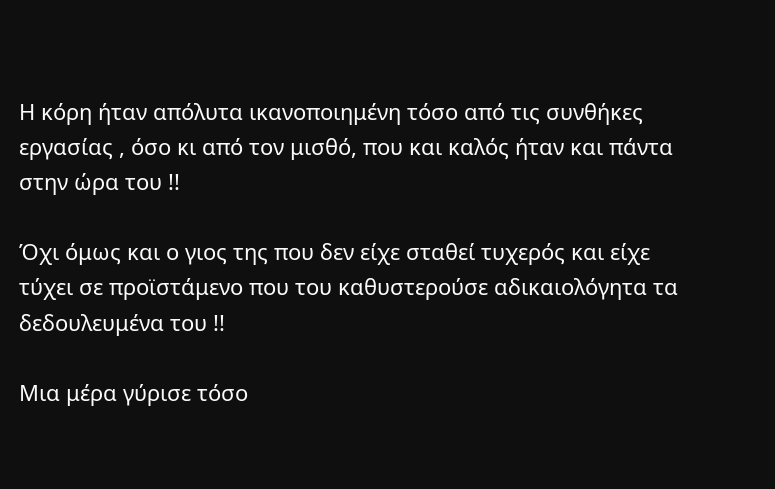Η κόρη ήταν απόλυτα ικανοποιημένη τόσο από τις συνθήκες εργασίας , όσο κι από τον μισθό, που και καλός ήταν και πάντα στην ώρα του !!

Όχι όμως και ο γιος της που δεν είχε σταθεί τυχερός και είχε τύχει σε προϊστάμενο που του καθυστερούσε αδικαιολόγητα τα δεδουλευμένα του !!

Μια μέρα γύρισε τόσο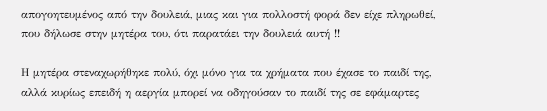απογοητευμένος από την δουλειά, μιας και για πολλοστή φορά δεν είχε πληρωθεί, που δήλωσε στην μητέρα του, ότι παρατάει την δουλειά αυτή !!

Η μητέρα στεναχωρήθηκε πολύ, όχι μόνο για τα χρήματα που έχασε το παιδί της, αλλά κυρίως επειδή η αεργία μπορεί να οδηγούσαν το παιδί της σε εφάμαρτες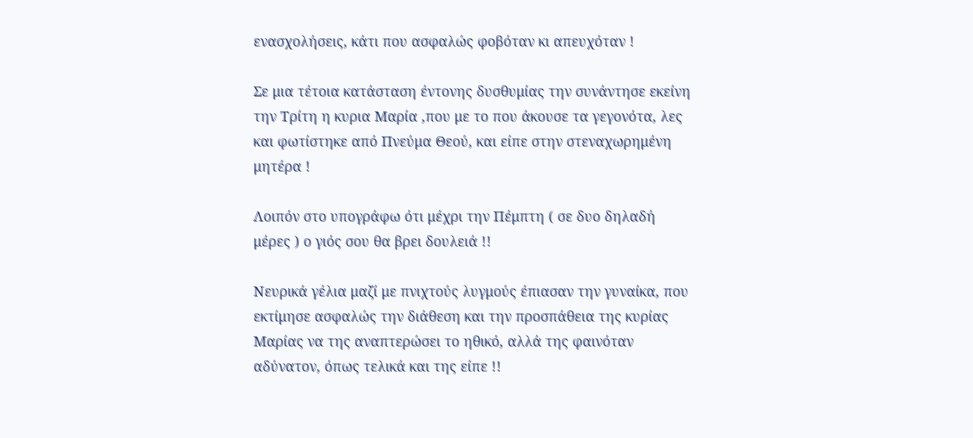ενασχολήσεις, κάτι που ασφαλώς φοβόταν κι απευχόταν !

Σε μια τέτοια κατάσταση έντονης δυσθυμίας την συνάντησε εκείνη την Τρίτη η κυρια Μαρία ,που με το που άκουσε τα γεγονότα, λες και φωτίστηκε από Πνεύμα Θεού, και είπε στην στεναχωρημένη μητέρα !

Λοιπόν στο υπογράφω ότι μέχρι την Πέμπτη ( σε δυο δηλαδή μέρες ) ο γιός σου θα βρει δουλειά !!

Νευρικά γέλια μαζί με πνιχτούς λυγμούς έπιασαν την γυναίκα, που εκτίμησε ασφαλώς την διάθεση και την προσπάθεια της κυρίας Μαρίας να της αναπτερώσει το ηθικό, αλλά της φαινόταν αδύνατον, όπως τελικά και της είπε !!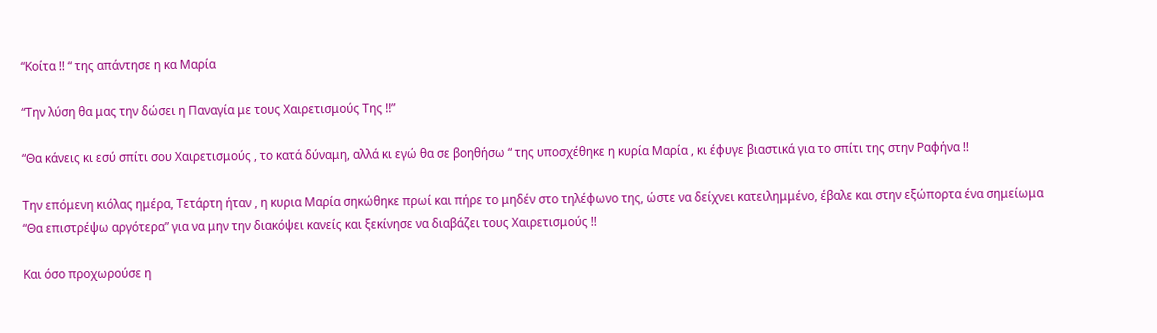“Κοίτα !! “ της απάντησε η κα Μαρία

“Την λύση θα μας την δώσει η Παναγία με τους Χαιρετισμούς Της !!”

“Θα κάνεις κι εσύ σπίτι σου Χαιρετισμούς , το κατά δύναμη, αλλά κι εγώ θα σε βοηθήσω “ της υποσχέθηκε η κυρία Μαρία , κι έφυγε βιαστικά για το σπίτι της στην Ραφήνα !!

Την επόμενη κιόλας ημέρα, Τετάρτη ήταν , η κυρια Μαρία σηκώθηκε πρωί και πήρε το μηδέν στο τηλέφωνο της, ώστε να δείχνει κατειλημμένο, έβαλε και στην εξώπορτα ένα σημείωμα “Θα επιστρέψω αργότερα” για να μην την διακόψει κανείς και ξεκίνησε να διαβάζει τους Χαιρετισμούς !!

Και όσο προχωρούσε η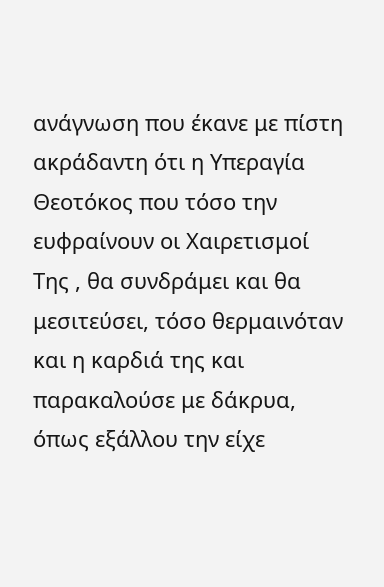ανάγνωση που έκανε με πίστη ακράδαντη ότι η Υπεραγία Θεοτόκος που τόσο την ευφραίνουν οι Χαιρετισμοί Της , θα συνδράμει και θα μεσιτεύσει, τόσο θερμαινόταν και η καρδιά της και παρακαλούσε με δάκρυα, όπως εξάλλου την είχε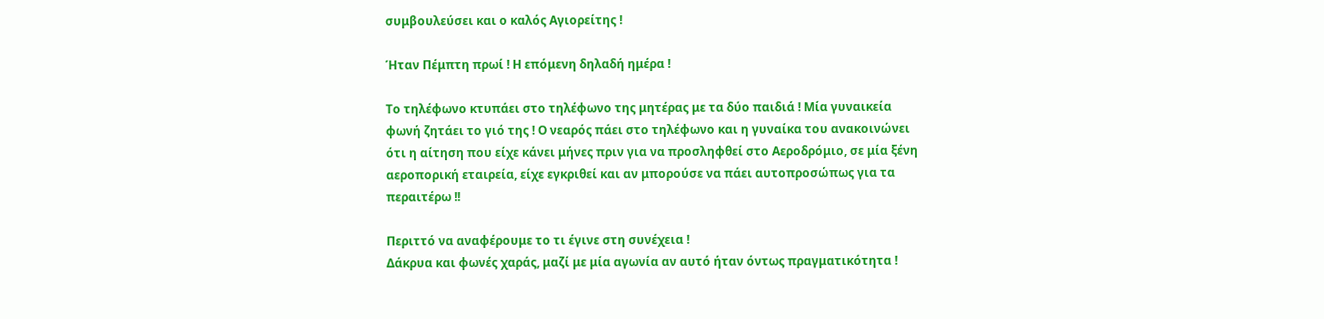συμβουλεύσει και ο καλός Αγιορείτης !

Ήταν Πέμπτη πρωί ! Η επόμενη δηλαδή ημέρα !

Το τηλέφωνο κτυπάει στο τηλέφωνο της μητέρας με τα δύο παιδιά ! Μία γυναικεία φωνή ζητάει το γιό της ! Ο νεαρός πάει στο τηλέφωνο και η γυναίκα του ανακοινώνει ότι η αίτηση που είχε κάνει μήνες πριν για να προσληφθεί στο Αεροδρόμιο, σε μία ξένη αεροπορική εταιρεία, είχε εγκριθεί και αν μπορούσε να πάει αυτοπροσώπως για τα περαιτέρω !!

Περιττό να αναφέρουμε το τι έγινε στη συνέχεια !
Δάκρυα και φωνές χαράς, μαζί με μία αγωνία αν αυτό ήταν όντως πραγματικότητα !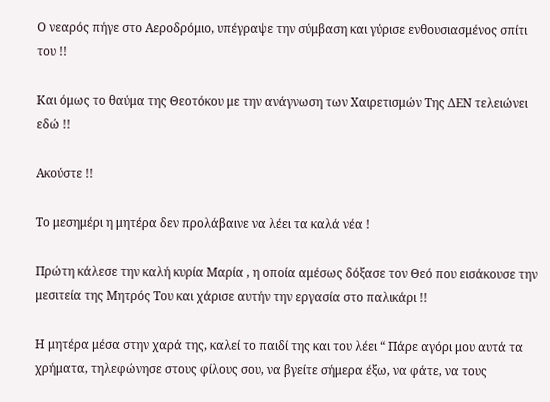Ο νεαρός πήγε στο Αεροδρόμιο, υπέγραψε την σύμβαση και γύρισε ενθουσιασμένος σπίτι του !!

Και όμως το θαύμα της Θεοτόκου με την ανάγνωση των Χαιρετισμών Της ΔΕΝ τελειώνει εδώ !!

Ακούστε !!

Το μεσημέρι η μητέρα δεν προλάβαινε να λέει τα καλά νέα !

Πρώτη κάλεσε την καλή κυρία Μαρία , η οποία αμέσως δόξασε τον Θεό που εισάκουσε την μεσιτεία της Μητρός Του και χάρισε αυτήν την εργασία στο παλικάρι !!

Η μητέρα μέσα στην χαρά της, καλεί το παιδί της και του λέει “ Πάρε αγόρι μου αυτά τα χρήματα, τηλεφώνησε στους φίλους σου, να βγείτε σήμερα έξω, να φάτε, να τους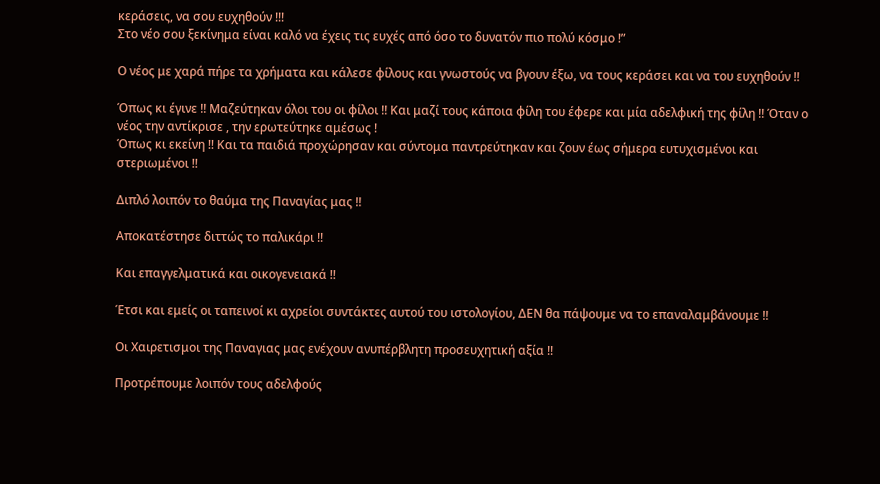κεράσεις, να σου ευχηθούν !!!
Στο νέο σου ξεκίνημα είναι καλό να έχεις τις ευχές από όσο το δυνατόν πιο πολύ κόσμο !”

Ο νέος με χαρά πήρε τα χρήματα και κάλεσε φίλους και γνωστούς να βγουν έξω, να τους κεράσει και να του ευχηθούν !!

Όπως κι έγινε !! Μαζεύτηκαν όλοι του οι φίλοι !! Και μαζί τους κάποια φίλη του έφερε και μία αδελφική της φίλη !! Όταν ο νέος την αντίκρισε , την ερωτεύτηκε αμέσως !
Όπως κι εκείνη !! Και τα παιδιά προχώρησαν και σύντομα παντρεύτηκαν και ζουν έως σήμερα ευτυχισμένοι και στεριωμένοι !!

Διπλό λοιπόν το θαύμα της Παναγίας μας !!

Αποκατέστησε διττώς το παλικάρι !!

Και επαγγελματικά και οικογενειακά !!

Έτσι και εμείς οι ταπεινοί κι αχρείοι συντάκτες αυτού του ιστολογίου, ΔΕΝ θα πάψουμε να το επαναλαμβάνουμε !!

Οι Χαιρετισμοι της Παναγιας μας ενέχουν ανυπέρβλητη προσευχητική αξία !!

Προτρέπουμε λοιπόν τους αδελφούς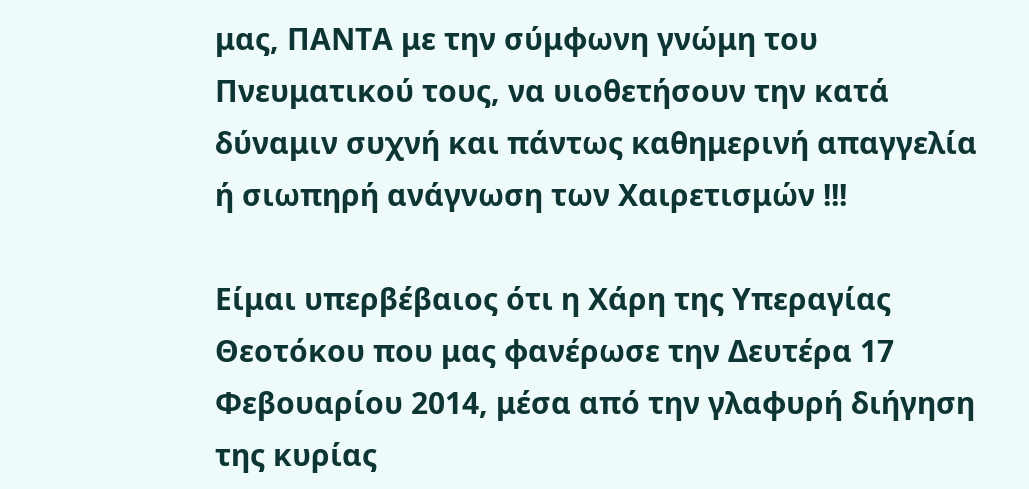μας, ΠΑΝΤΑ με την σύμφωνη γνώμη του Πνευματικού τους, να υιοθετήσουν την κατά δύναμιν συχνή και πάντως καθημερινή απαγγελία ή σιωπηρή ανάγνωση των Χαιρετισμών !!!

Είμαι υπερβέβαιος ότι η Χάρη της Υπεραγίας Θεοτόκου που μας φανέρωσε την Δευτέρα 17 Φεβουαρίου 2014, μέσα από την γλαφυρή διήγηση της κυρίας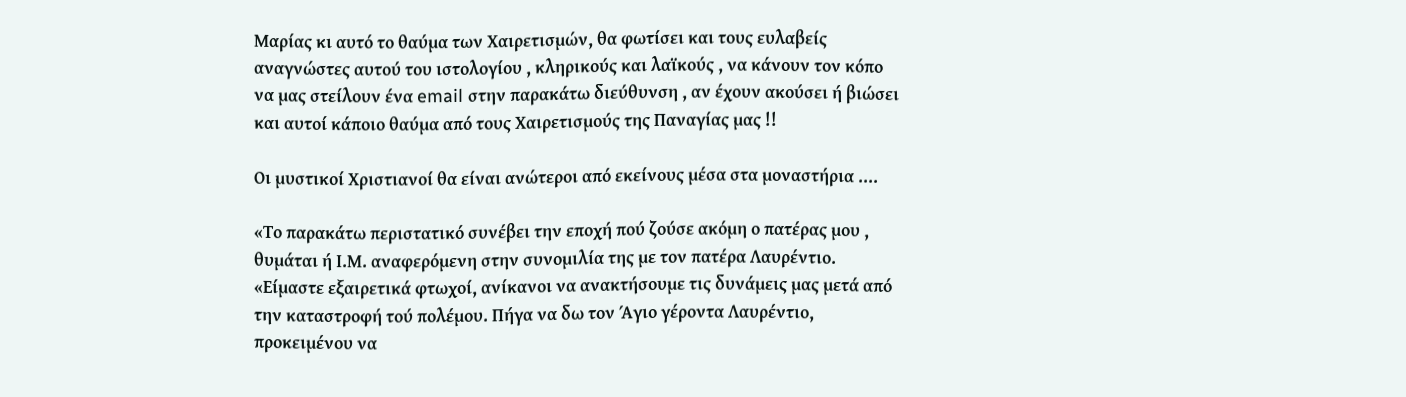Μαρίας κι αυτό το θαύμα των Χαιρετισμών, θα φωτίσει και τους ευλαβείς αναγνώστες αυτού του ιστολογίου , κληρικούς και λαϊκούς , να κάνουν τον κόπο να μας στείλουν ένα email στην παρακάτω διεύθυνση , αν έχουν ακούσει ή βιώσει και αυτοί κάποιο θαύμα από τους Χαιρετισμούς της Παναγίας μας !!

Οι μυστικοί Χριστιανοί θα είναι ανώτεροι από εκείνους μέσα στα μοναστήρια ....

«Το παρακάτω περιστατικό συνέβει την εποχή πού ζούσε ακόμη ο πατέρας μου , θυμάται ή Ι.Μ. αναφερόμενη στην συνομιλία της με τον πατέρα Λαυρέντιο.
«Είμαστε εξαιρετικά φτωχοί, ανίκανοι να ανακτήσουμε τις δυνάμεις μας μετά από την καταστροφή τού πολέμου. Πήγα να δω τον Άγιο γέροντα Λαυρέντιο, προκειμένου να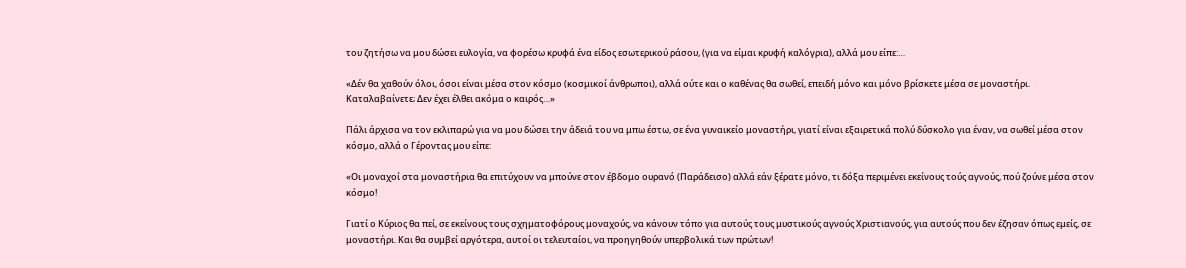του ζητήσω να μου δώσει ευλογία, να φορέσω κρυφά ένα είδος εσωτερικού ράσου, (για να είμαι κρυφή καλόγρια), αλλά μου είπε:…

«Δέν θα χαθούν όλοι, όσοι είναι μέσα στον κόσμο (κοσμικοί άνθρωποι), αλλά ούτε και ο καθένας θα σωθεί, επειδή μόνο και μόνο βρίσκετε μέσα σε μοναστήρι.
Καταλαβαίνετε; Δεν έχει έλθει ακόμα ο καιρός…»

Πάλι άρχισα να τον εκλιπαρώ για να μου δώσει την άδειά του να μπω έστω, σε ένα γυναικείο μοναστήρι, γιατί είναι εξαιρετικά πολύ δύσκολο για έναν, να σωθεί μέσα στον κόσμο, αλλά ο Γέροντας μου είπε:

«Οι μοναχοί στα μοναστήρια θα επιτύχουν να μπούνε στον έβδομο ουρανό (Παράδεισο) αλλά εάν ξέρατε μόνο, τι δόξα περιμένει εκείνους τούς αγνούς, πού ζούνε μέσα στον κόσμο!

Γιατί ο Κύριος θα πεί, σε εκείνους τους σχηματοφόρους μοναχούς, να κάνουν τόπο για αυτούς τους μυστικούς αγνούς Χριστιανούς, για αυτούς που δεν έζησαν όπως εμείς, σε μοναστήρι. Και θα συμβεί αργότερα, αυτοί οι τελευταίοι, να προηγηθούν υπερβολικά των πρώτων!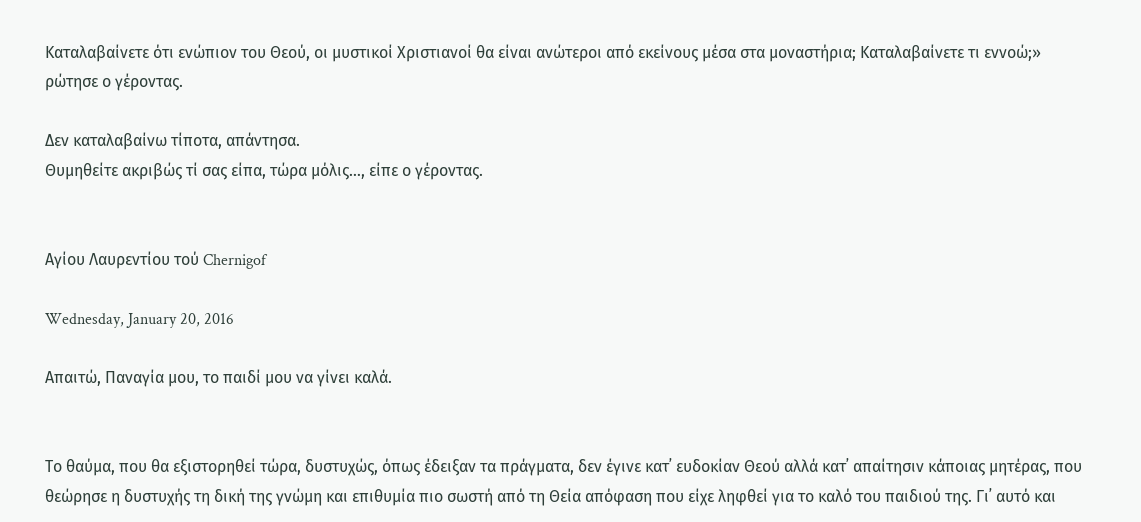Καταλαβαίνετε ότι ενώπιον του Θεού, οι μυστικοί Χριστιανοί θα είναι ανώτεροι από εκείνους μέσα στα μοναστήρια; Καταλαβαίνετε τι εννοώ;» ρώτησε ο γέροντας.

Δεν καταλαβαίνω τίποτα, απάντησα.
Θυμηθείτε ακριβώς τί σας είπα, τώρα μόλις…, είπε ο γέροντας.


Αγίου Λαυρεντίου τού Chernigof

Wednesday, January 20, 2016

Απαιτώ, Παναγία μου, το παιδί μου να γίνει καλά.


Το θαύμα, που θα εξιστορηθεί τώρα, δυστυχώς, όπως έδειξαν τα πράγματα, δεν έγινε κατ᾿ ευδοκίαν Θεού αλλά κατ᾿ απαίτησιν κάποιας μητέρας, που θεώρησε η δυστυχής τη δική της γνώμη και επιθυμία πιο σωστή από τη Θεία απόφαση που είχε ληφθεί για το καλό του παιδιού της. Γι᾿ αυτό και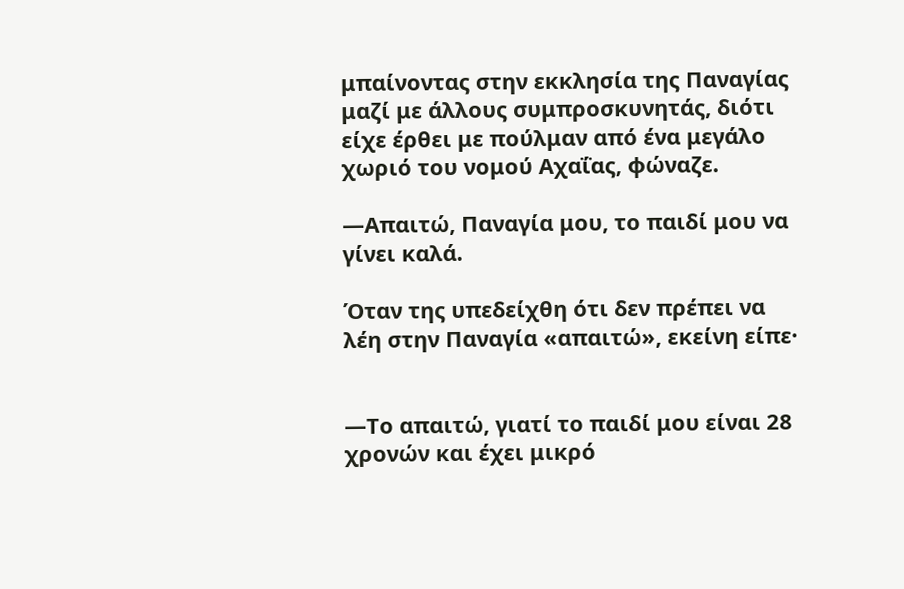μπαίνοντας στην εκκλησία της Παναγίας μαζί με άλλους συμπροσκυνητάς, διότι είχε έρθει με πούλμαν από ένα μεγάλο χωριό του νομού Αχαΐας, φώναζε.

―Απαιτώ, Παναγία μου, το παιδί μου να γίνει καλά.

Όταν της υπεδείχθη ότι δεν πρέπει να λέη στην Παναγία «απαιτώ», εκείνη είπε·


―Το απαιτώ, γιατί το παιδί μου είναι 28 χρονών και έχει μικρό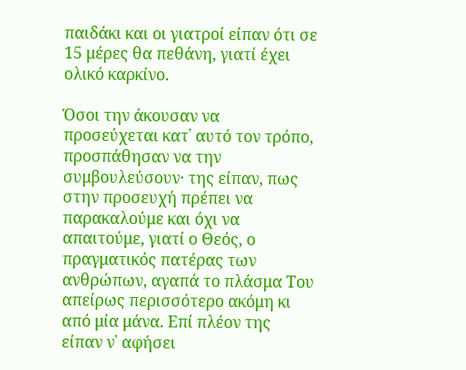παιδάκι και οι γιατροί είπαν ότι σε 15 μέρες θα πεθάνη, γιατί έχει ολικό καρκίνο.

Όσοι την άκουσαν να προσεύχεται κατ᾿ αυτό τον τρόπο, προσπάθησαν να την συμβουλεύσουν· της είπαν, πως στην προσευχή πρέπει να παρακαλούμε και όχι να απαιτούμε, γιατί ο Θεός, ο πραγματικός πατέρας των ανθρώπων, αγαπά το πλάσμα Του απείρως περισσότερο ακόμη κι από μία μάνα. Επί πλέον της είπαν ν᾽ αφήσει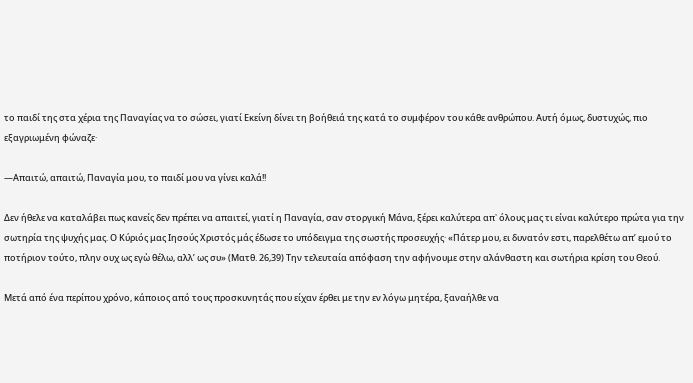το παιδί της στα χέρια της Παναγίας να το σώσει, γιατί Εκείνη δίνει τη βοήθειά της κατά το συμφέρον του κάθε ανθρώπου. Αυτή όμως, δυστυχώς, πιο εξαγριωμένη φώναζε·

―Απαιτώ, απαιτώ, Παναγία μου, το παιδί μου να γίνει καλά!!

Δεν ήθελε να καταλάβει πως κανείς δεν πρέπει να απαιτεί, γιατί η Παναγία, σαν στοργική Μάνα, ξέρει καλύτερα απ᾽ όλους μας τι είναι καλύτερο πρώτα για την σωτηρία της ψυχής μας. Ο Κύριός μας Ιησούς Χριστός μάς έδωσε το υπόδειγμα της σωστής προσευχής· «Πάτερ μου, ει δυνατόν εστι, παρελθέτω απ’ εμού το ποτήριον τούτο, πλην ουχ ως εγὼ θέλω, αλλ’ ως συ» (Ματθ. 26,39) Την τελευταία απόφαση την αφήνουμε στην αλάνθαστη και σωτήρια κρίση του Θεού.

Μετά από ένα περίπου χρόνο, κάποιος από τους προσκυνητάς που είχαν έρθει με την εν λόγω μητέρα, ξαναήλθε να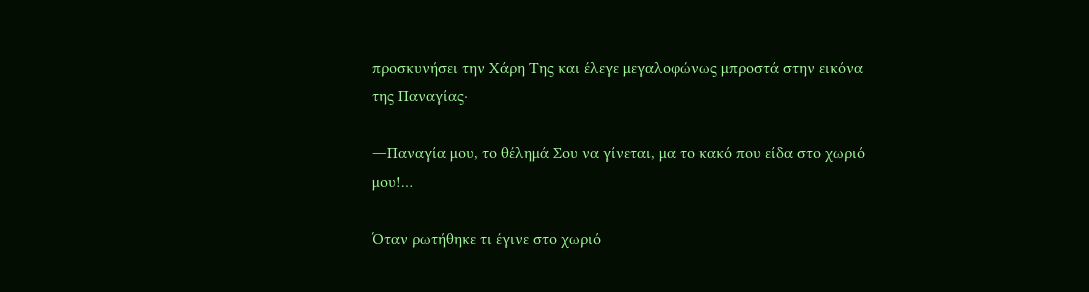προσκυνήσει την Χάρη Της και έλεγε μεγαλοφώνως μπροστά στην εικόνα της Παναγίας·

―Παναγία μου, το θέλημά Σου να γίνεται, μα το κακό που είδα στο χωριό μου!…

Όταν ρωτήθηκε τι έγινε στο χωριό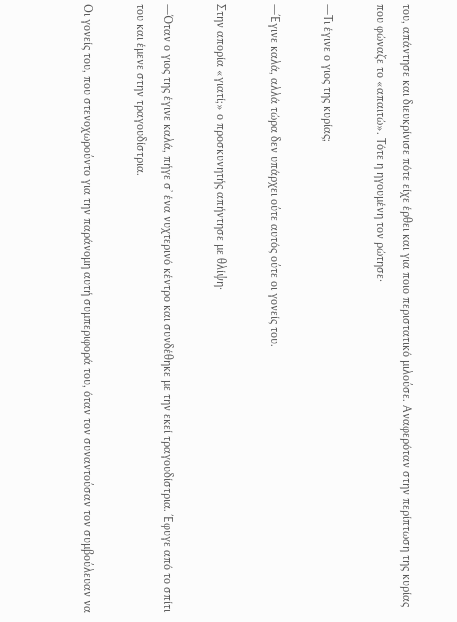του, απάντησε και διευκρίνισε πότε είχε έρθει και για ποιο περιστατικό μιλούσε. Αναφερόταν στην περίπτωση της κυρίας που φώναζε το «απαιτώ». Τότε η ηγουμένη τον ρώτησε·

―Τι έγινε ο γιος της κυρίας;

―Έγινε καλά, αλλά τώρα δεν υπάρχει ούτε αυτός ούτε οι γονείς του.

Στην απορία «γιατί;» ο προσκυνητής απήντησε με θλίψη·

―Όταν ο γιος της έγινε καλά, πήγε σ᾽ ένα νυχτερινό κέντρο και συνδέθηκε με την εκεί τραγουδίστρια. Έφυγε από το σπίτι του και έμενε στην τραγουδίστρια.

Οι γονείς του, που στενοχωρούντο για την παράνομη αυτή συμπεριφορά του, όταν τον συναντούσαν τον συμβούλευαν να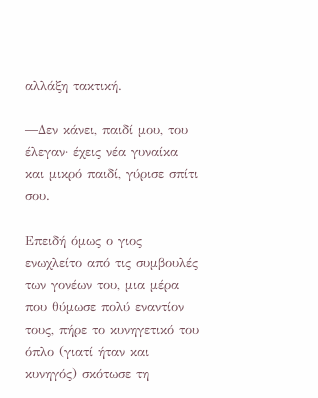αλλάξη τακτική.

―Δεν κάνει, παιδί μου, του έλεγαν· έχεις νέα γυναίκα και μικρό παιδί, γύρισε σπίτι σου.

Επειδή όμως ο γιος ενωχλείτο από τις συμβουλές των γονέων του, μια μέρα που θύμωσε πολύ εναντίον τους, πήρε το κυνηγετικό του όπλο (γιατί ήταν και κυνηγός) σκότωσε τη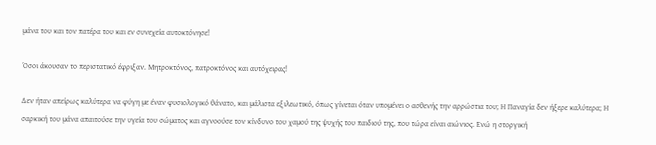μάνα του και τον πατέρα του και εν συνεχεία αυτοκτόνησε!

Όσοι άκουσαν το περιστατικό έφριξαν. Μητροκτόνος, πατροκτόνος και αυτόχειρας!

Δεν ήταν απείρως καλύτερα να φύγη με έναν φυσιολογικό θάνατο, και μάλιστα εξιλεωτικό, όπως γίνεται όταν υπομένει ο ασθενής την αρρώστια του; Η Παναγία δεν ήξερε καλύτερα; Η σαρκική του μάνα απαιτούσε την υγεία του σώματος και αγνοούσε τον κίνδυνο του χαμού της ψυχής του παιδιού της, που τώρα είναι αιώνιος. Ενώ η στοργική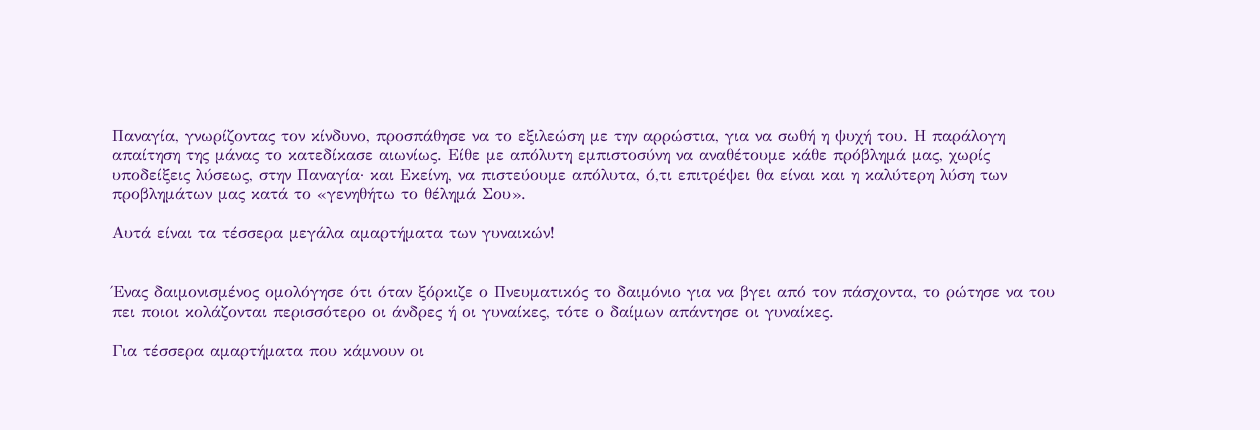Παναγία, γνωρίζοντας τον κίνδυνο, προσπάθησε να το εξιλεώση με την αρρώστια, για να σωθή η ψυχή του. Η παράλογη απαίτηση της μάνας το κατεδίκασε αιωνίως. Είθε με απόλυτη εμπιστοσύνη να αναθέτουμε κάθε πρόβλημά μας, χωρίς υποδείξεις λύσεως, στην Παναγία· και Εκείνη, να πιστεύουμε απόλυτα, ό,τι επιτρέψει θα είναι και η καλύτερη λύση των προβλημάτων μας κατά το «γενηθήτω το θέλημά Σου».

Αυτά είναι τα τέσσερα μεγάλα αμαρτήματα των γυναικών!


Ένας δαιμονισμένος ομολόγησε ότι όταν ξόρκιζε ο Πνευματικός το δαιμόνιο για να βγει από τον πάσχοντα, το ρώτησε να του πει ποιοι κολάζονται περισσότερο οι άνδρες ή οι γυναίκες, τότε ο δαίμων απάντησε οι γυναίκες.

Για τέσσερα αμαρτήματα που κάμνουν οι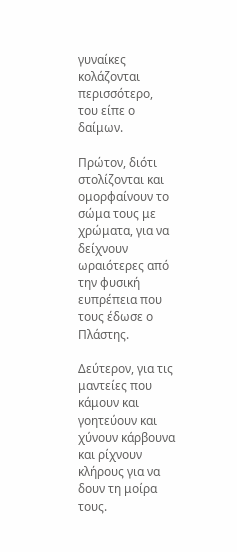γυναίκες κολάζονται περισσότερο, του είπε ο δαίμων.

Πρώτον, διότι στολίζονται και ομορφαίνουν το σώμα τους με χρώματα, για να δείχνουν ωραιότερες από την φυσική ευπρέπεια που τους έδωσε ο Πλάστης.

Δεύτερον, για τις μαντείες που κάμουν και γοητεύουν και χύνουν κάρβουνα και ρίχνουν κλήρους για να δουν τη μοίρα τους.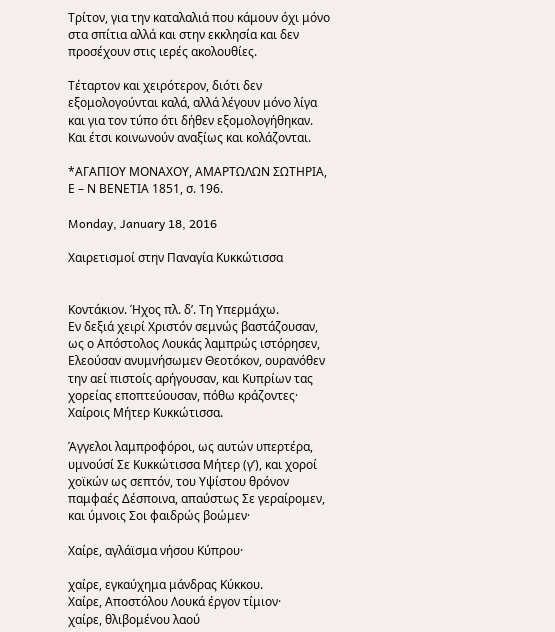Τρίτον, για την καταλαλιά που κάμουν όχι μόνο στα σπίτια αλλά και στην εκκλησία και δεν προσέχουν στις ιερές ακολουθίες.

Τέταρτον και χειρότερον, διότι δεν εξομολογούνται καλά, αλλά λέγουν μόνο λίγα και για τον τύπο ότι δήθεν εξομολογήθηκαν. Και έτσι κοινωνούν αναξίως και κολάζονται.

*ΑΓΑΠΙΟΥ ΜΟΝΑΧΟΥ, ΑΜΑΡΤΩΛΩΝ ΣΩΤΗΡΙΑ, Ε – Ν ΒΕΝΕΤΙΑ 1851, σ. 196.

Monday, January 18, 2016

Χαιρετισμοί στην Παναγία Κυκκώτισσα


Κοντάκιον. Ήχος πλ. δ’. Τη Υπερμάχω.
Εν δεξιά χειρί Χριστόν σεμνώς βαστάζουσαν, ως ο Απόστολος Λουκάς λαμπρώς ιστόρησεν, Ελεούσαν ανυμνήσωμεν Θεοτόκον, ουρανόθεν την αεί πιστοίς αρήγουσαν, και Κυπρίων τας χορείας εποπτεύουσαν, πόθω κράζοντες· Χαίροις Μήτερ Κυκκώτισσα.

Άγγελοι λαμπροφόροι, ως αυτών υπερτέρα, υμνούσί Σε Κυκκώτισσα Μήτερ (γ’), και χοροί χοϊκών ως σεπτόν, του Υψίστου θρόνον παμφαές Δέσποινα, απαύστως Σε γεραίρομεν, και ύμνοις Σοι φαιδρώς βοώμεν·

Χαίρε, αγλάϊσμα νήσου Κύπρου·

χαίρε, εγκαύχημα μάνδρας Κύκκου.
Χαίρε, Αποστόλου Λουκά έργον τίμιον·
χαίρε, θλιβομένου λαού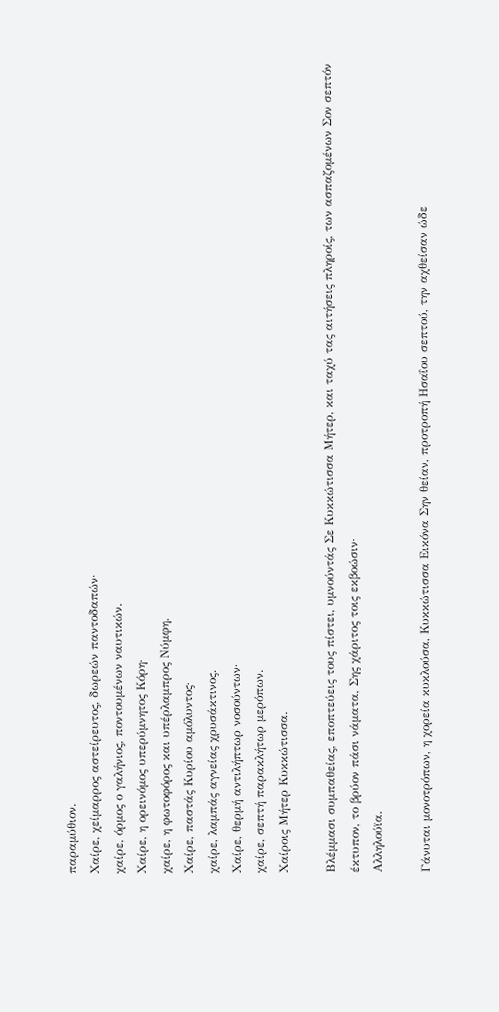παραμύθιον.
Χαίρε, χείμαρρος αστείρευτος, δωρεών παντοδαπών·
χαίρε, όρμος ο γαλήνιος, ποντουμένων ναυτικών.
Χαίρε, η ορεινόμος υπερύμνητος Κόρη·
χαίρε, η φωτοφόρος και υπέρλαμπρος Νύμφη.
Χαίρε, παστάς Κυρίου αμόλυντος·
χαίρε, λαμπάς αγνείας χρυσάκτινος.
Χαίρε, θερμή αντιλήπτωρ νοσούντων·
χαίρε, σεπτή παρακλήτωρ μερόπων.
Χαίροις Μήτερ Κυκκώτισσα.

Βλέμμασι συμπαθείας, εποπτεύεις τους πίστει, υμνούντάς Σε Κυκκώτισσα Μήτερ, και ταχύ τας αιτήσεις πληροίς, των ασπαζομένων Σον σεπτόν έκτυπον, το βρύον πάσι νάματα, Σης χάριτος τοις εκβοώσιν·
Αλληλούϊα.

Γάνυται μονοτρόπων, η χορεία κυκλούσα, Κυκκώτισσα Εικόνα Σην θείαν, προτροπή Ησαΐου σεπτού, την αχθείσαν ώδε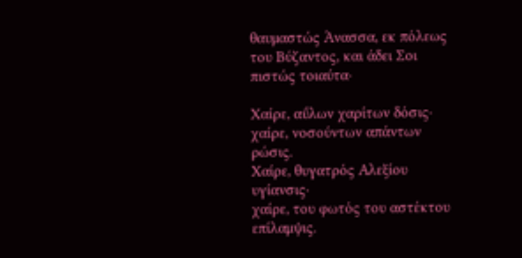θαυμαστώς Άνασσα, εκ πόλεως του Βύζαντος, και άδει Σοι πιστώς τοιαύτα·

Χαίρε, αΰλων χαρίτων δόσις·
χαίρε, νοσούντων απάντων ρώσις.
Χαίρε, θυγατρός Αλεξίου υγίανσις·
χαίρε, του φωτός του αστέκτου επίλαμψις.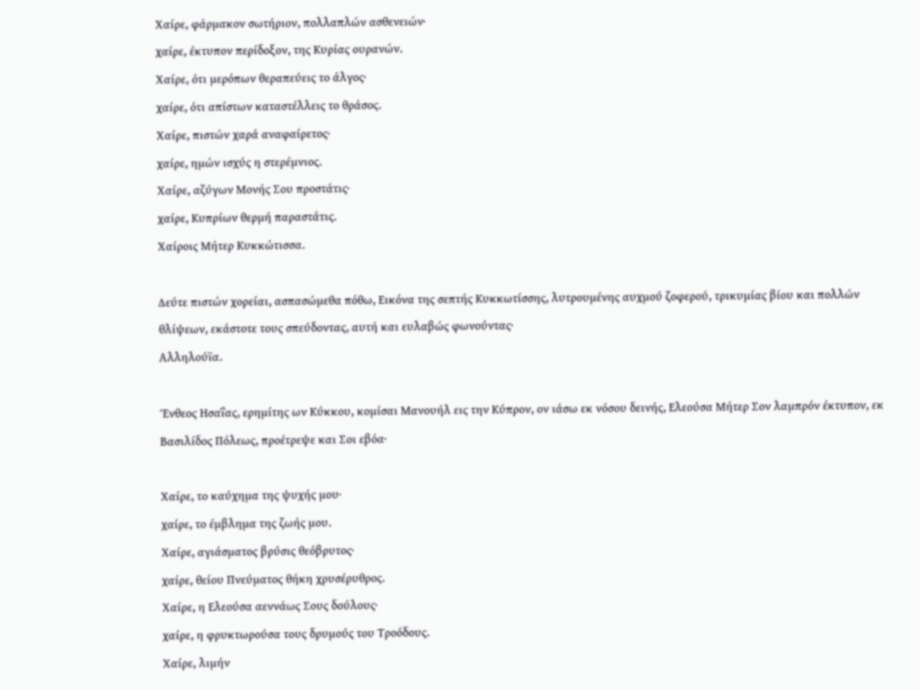Χαίρε, φάρμακον σωτήριον, πολλαπλών ασθενειών·
χαίρε, έκτυπον περίδοξον, της Κυρίας ουρανών.
Χαίρε, ότι μερόπων θεραπεύεις το άλγος·
χαίρε, ότι απίστων καταστέλλεις το θράσος.
Χαίρε, πιστών χαρά αναφαίρετος·
χαίρε, ημών ισχύς η στερέμνιος.
Χαίρε, αζύγων Μονής Σου προστάτις·
χαίρε, Κυπρίων θερμή παραστάτις.
Χαίροις Μήτερ Κυκκώτισσα.

Δεύτε πιστών χορείαι, ασπασώμεθα πόθω, Εικόνα της σεπτής Κυκκωτίσσης, λυτρουμένης αυχμού ζοφερού, τρικυμίας βίου και πολλών θλίψεων, εκάστοτε τους σπεύδοντας, αυτή και ευλαβώς φωνούντας·
Αλληλούϊα.

Ένθεος Ησαΐας, ερημίτης ων Κύκκου, κομίσαι Μανουήλ εις την Κύπρον, ον ιάσω εκ νόσου δεινής, Ελεούσα Μήτερ Σον λαμπρόν έκτυπον, εκ Βασιλίδος Πόλεως, προέτρεψε και Σοι εβόα·

Χαίρε, το καύχημα της ψυχής μου·
χαίρε, το έμβλημα της ζωής μου.
Χαίρε, αγιάσματος βρύσις θεόβρυτος·
χαίρε, θείου Πνεύματος θήκη χρυσέρυθρος.
Χαίρε, η Ελεούσα αεννάως Σους δούλους·
χαίρε, η φρυκτωρούσα τους δρυμούς του Τροόδους.
Χαίρε, λιμήν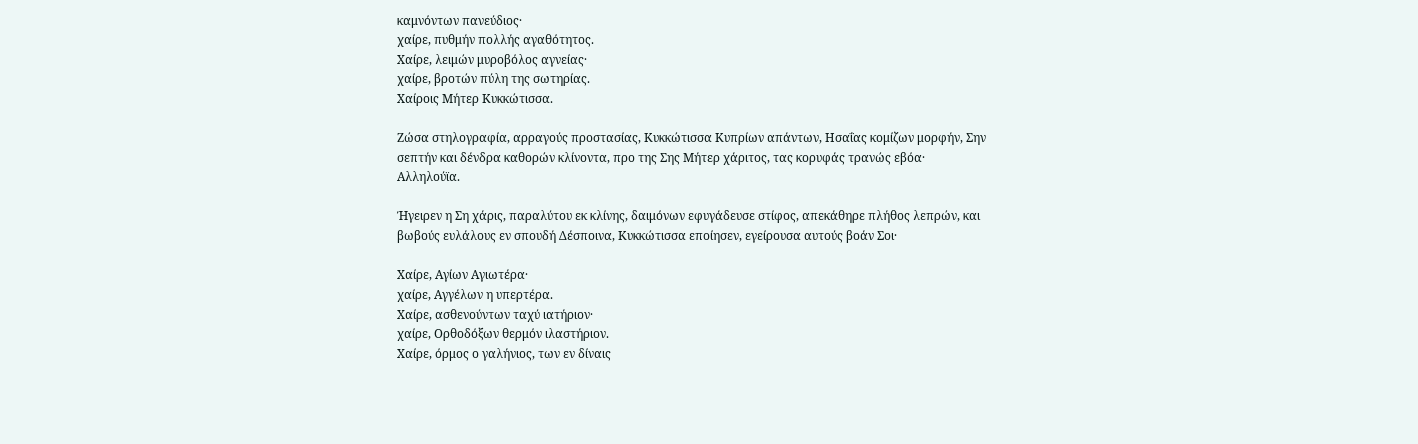καμνόντων πανεύδιος·
χαίρε, πυθμήν πολλής αγαθότητος.
Χαίρε, λειμών μυροβόλος αγνείας·
χαίρε, βροτών πύλη της σωτηρίας.
Χαίροις Μήτερ Κυκκώτισσα.

Ζώσα στηλογραφία, αρραγούς προστασίας, Κυκκώτισσα Κυπρίων απάντων, Ησαΐας κομίζων μορφήν, Σην σεπτήν και δένδρα καθορών κλίνοντα, προ της Σης Μήτερ χάριτος, τας κορυφάς τρανώς εβόα·
Αλληλούϊα.

Ήγειρεν η Ση χάρις, παραλύτου εκ κλίνης, δαιμόνων εφυγάδευσε στίφος, απεκάθηρε πλήθος λεπρών, και βωβούς ευλάλους εν σπουδή Δέσποινα, Κυκκώτισσα εποίησεν, εγείρουσα αυτούς βοάν Σοι·

Χαίρε, Αγίων Αγιωτέρα·
χαίρε, Αγγέλων η υπερτέρα.
Χαίρε, ασθενούντων ταχύ ιατήριον·
χαίρε, Ορθοδόξων θερμόν ιλαστήριον.
Χαίρε, όρμος ο γαλήνιος, των εν δίναις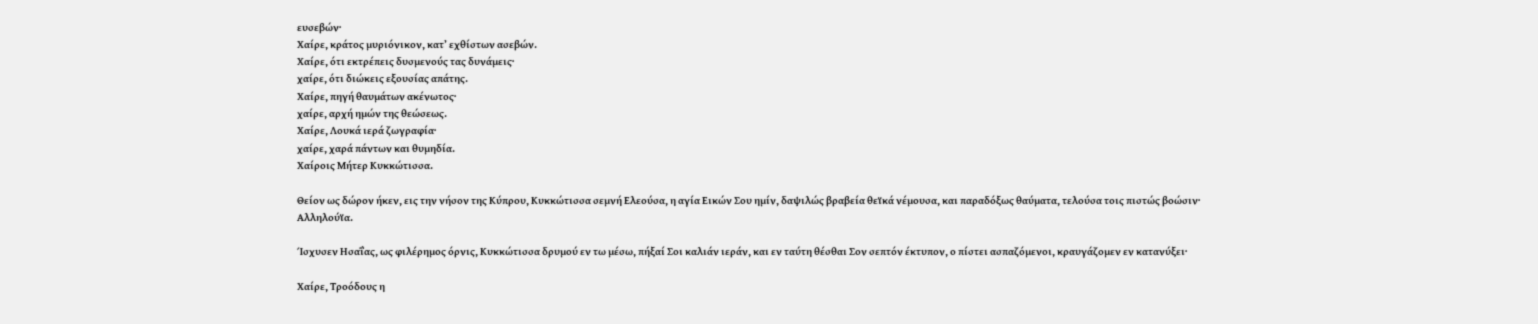ευσεβών·
Χαίρε, κράτος μυριόνικον, κατ’ εχθίστων ασεβών.
Χαίρε, ότι εκτρέπεις δυσμενούς τας δυνάμεις·
χαίρε, ότι διώκεις εξουσίας απάτης.
Χαίρε, πηγή θαυμάτων ακένωτος·
χαίρε, αρχή ημών της θεώσεως.
Χαίρε, Λουκά ιερά ζωγραφία·
χαίρε, χαρά πάντων και θυμηδία.
Χαίροις Μήτερ Κυκκώτισσα.

Θείον ως δώρον ήκεν, εις την νήσον της Κύπρου, Κυκκώτισσα σεμνή Ελεούσα, η αγία Εικών Σου ημίν, δαψιλώς βραβεία θεϊκά νέμουσα, και παραδόξως θαύματα, τελούσα τοις πιστώς βοώσιν·
Αλληλούϊα.

Ίσχυσεν Ησαΐας, ως φιλέρημος όρνις, Κυκκώτισσα δρυμού εν τω μέσω, πήξαί Σοι καλιάν ιεράν, και εν ταύτη θέσθαι Σον σεπτόν έκτυπον, ο πίστει ασπαζόμενοι, κραυγάζομεν εν κατανύξει·

Χαίρε, Τροόδους η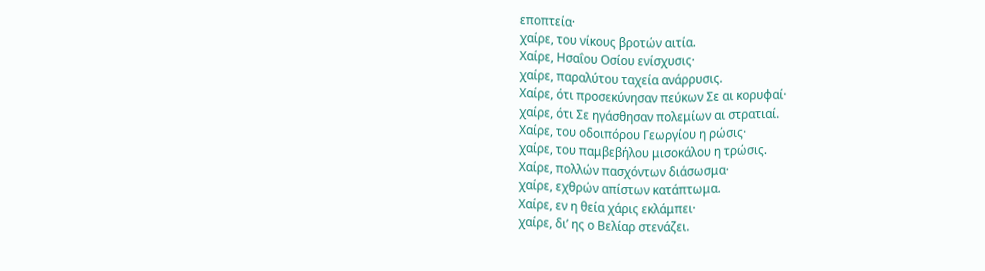εποπτεία·
χαίρε, του νίκους βροτών αιτία.
Χαίρε, Ησαΐου Οσίου ενίσχυσις·
χαίρε, παραλύτου ταχεία ανάρρυσις.
Χαίρε, ότι προσεκύνησαν πεύκων Σε αι κορυφαί·
χαίρε, ότι Σε ηγάσθησαν πολεμίων αι στρατιαί.
Χαίρε, του οδοιπόρου Γεωργίου η ρώσις·
χαίρε, του παμβεβήλου μισοκάλου η τρώσις.
Χαίρε, πολλών πασχόντων διάσωσμα·
χαίρε, εχθρών απίστων κατάπτωμα.
Χαίρε, εν η θεία χάρις εκλάμπει·
χαίρε, δι’ ης ο Βελίαρ στενάζει.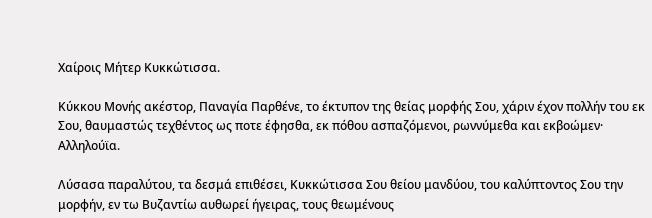Χαίροις Μήτερ Κυκκώτισσα.

Κύκκου Μονής ακέστορ, Παναγία Παρθένε, το έκτυπον της θείας μορφής Σου, χάριν έχον πολλήν του εκ Σου, θαυμαστώς τεχθέντος ως ποτε έφησθα, εκ πόθου ασπαζόμενοι, ρωννύμεθα και εκβοώμεν·
Αλληλούϊα.

Λύσασα παραλύτου, τα δεσμά επιθέσει, Κυκκώτισσα Σου θείου μανδύου, του καλύπτοντος Σου την μορφήν, εν τω Βυζαντίω αυθωρεί ήγειρας, τους θεωμένους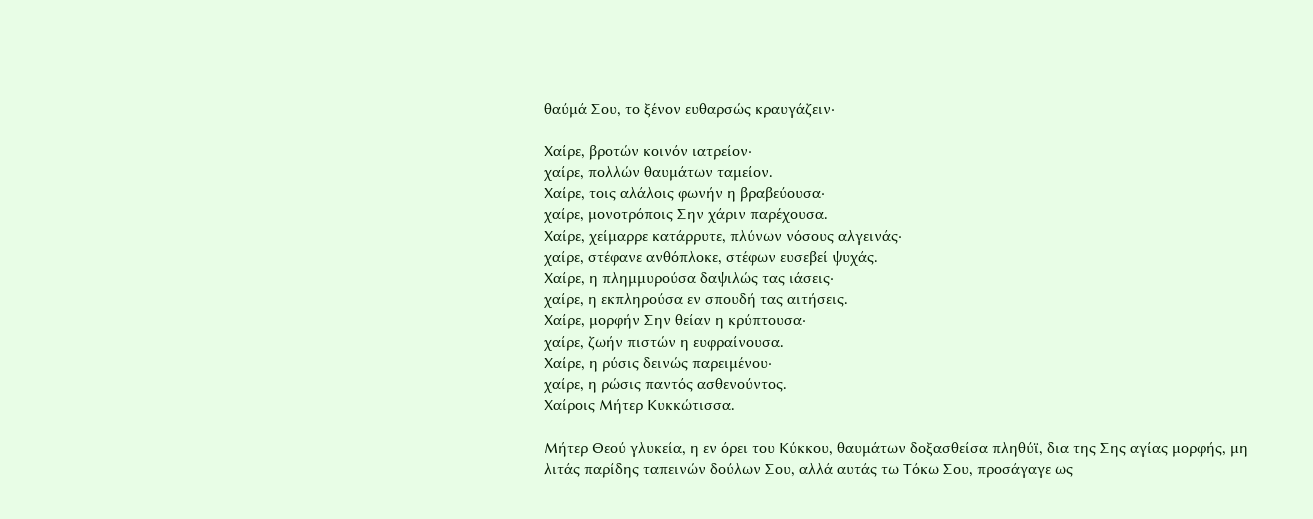θαύμά Σου, το ξένον ευθαρσώς κραυγάζειν·

Χαίρε, βροτών κοινόν ιατρείον·
χαίρε, πολλών θαυμάτων ταμείον.
Χαίρε, τοις αλάλοις φωνήν η βραβεύουσα·
χαίρε, μονοτρόποις Σην χάριν παρέχουσα.
Χαίρε, χείμαρρε κατάρρυτε, πλύνων νόσους αλγεινάς·
χαίρε, στέφανε ανθόπλοκε, στέφων ευσεβεί ψυχάς.
Χαίρε, η πλημμυρούσα δαψιλώς τας ιάσεις·
χαίρε, η εκπληρούσα εν σπουδή τας αιτήσεις.
Χαίρε, μορφήν Σην θείαν η κρύπτουσα·
χαίρε, ζωήν πιστών η ευφραίνουσα.
Χαίρε, η ρύσις δεινώς παρειμένου·
χαίρε, η ρώσις παντός ασθενούντος.
Χαίροις Μήτερ Κυκκώτισσα.

Μήτερ Θεού γλυκεία, η εν όρει του Κύκκου, θαυμάτων δοξασθείσα πληθύϊ, δια της Σης αγίας μορφής, μη λιτάς παρίδης ταπεινών δούλων Σου, αλλά αυτάς τω Τόκω Σου, προσάγαγε ως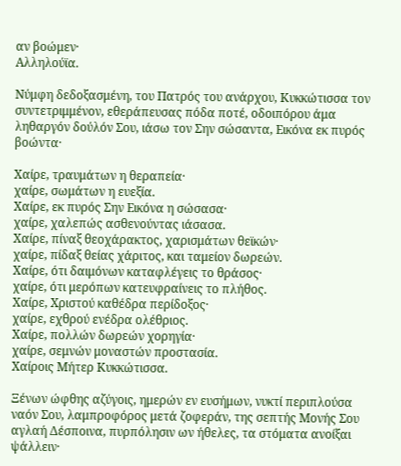αν βοώμεν·
Αλληλούϊα.

Νύμφη δεδοξασμένη, του Πατρός του ανάρχου, Κυκκώτισσα τον συντετριμμένον, εθεράπευσας πόδα ποτέ, οδοιπόρου άμα ληθαργόν δούλόν Σου, ιάσω τον Σην σώσαντα, Εικόνα εκ πυρός βοώντα·

Χαίρε, τραυμάτων η θεραπεία·
χαίρε, σωμάτων η ευεξία.
Χαίρε, εκ πυρός Σην Εικόνα η σώσασα·
χαίρε, χαλεπώς ασθενούντας ιάσασα.
Χαίρε, πίναξ θεοχάρακτος, χαρισμάτων θεϊκών·
χαίρε, πίδαξ θείας χάριτος, και ταμείον δωρεών.
Χαίρε, ότι δαιμόνων καταφλέγεις το θράσος·
χαίρε, ότι μερόπων κατευφραίνεις το πλήθος.
Χαίρε, Χριστού καθέδρα περίδοξος·
χαίρε, εχθρού ενέδρα ολέθριος.
Χαίρε, πολλών δωρεών χορηγία·
χαίρε, σεμνών μοναστών προστασία.
Χαίροις Μήτερ Κυκκώτισσα.

Ξένων ώφθης αζύγοις, ημερών εν ευσήμων, νυκτί περιπλούσα ναόν Σου, λαμπροφόρος μετά ζοφεράν, της σεπτής Μονής Σου αγλαή Δέσποινα, πυρπόλησιν ων ήθελες, τα στόματα ανοίξαι ψάλλειν·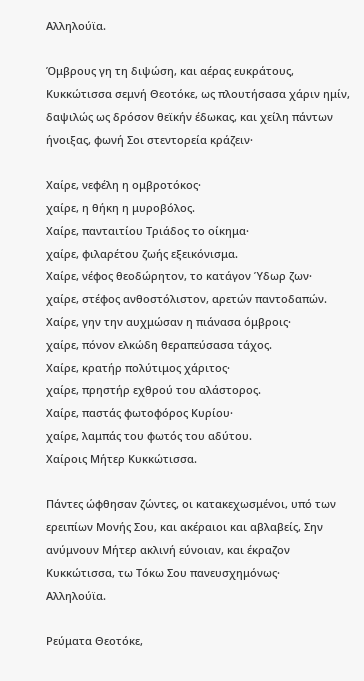Αλληλούϊα.

Όμβρους γη τη διψώση, και αέρας ευκράτους, Κυκκώτισσα σεμνή Θεοτόκε, ως πλουτήσασα χάριν ημίν, δαψιλώς ως δρόσον θεϊκήν έδωκας, και χείλη πάντων ήνοιξας, φωνή Σοι στεντορεία κράζειν·

Χαίρε, νεφέλη η ομβροτόκος·
χαίρε, η θήκη η μυροβόλος.
Χαίρε, πανταιτίου Τριάδος το οίκημα·
χαίρε, φιλαρέτου ζωής εξεικόνισμα.
Χαίρε, νέφος θεοδώρητον, το κατάγον Ύδωρ ζων·
χαίρε, στέφος ανθοστόλιστον, αρετών παντοδαπών.
Χαίρε, γην την αυχμώσαν η πιάνασα όμβροις·
χαίρε, πόνον ελκώδη θεραπεύσασα τάχος.
Χαίρε, κρατήρ πολύτιμος χάριτος·
χαίρε, πρηστήρ εχθρού του αλάστορος.
Χαίρε, παστάς φωτοφόρος Κυρίου·
χαίρε, λαμπάς του φωτός του αδύτου.
Χαίροις Μήτερ Κυκκώτισσα.

Πάντες ώφθησαν ζώντες, οι κατακεχωσμένοι, υπό των ερειπίων Μονής Σου, και ακέραιοι και αβλαβείς, Σην ανύμνουν Μήτερ ακλινή εύνοιαν, και έκραζον Κυκκώτισσα, τω Τόκω Σου πανευσχημόνως·
Αλληλούϊα.

Ρεύματα Θεοτόκε,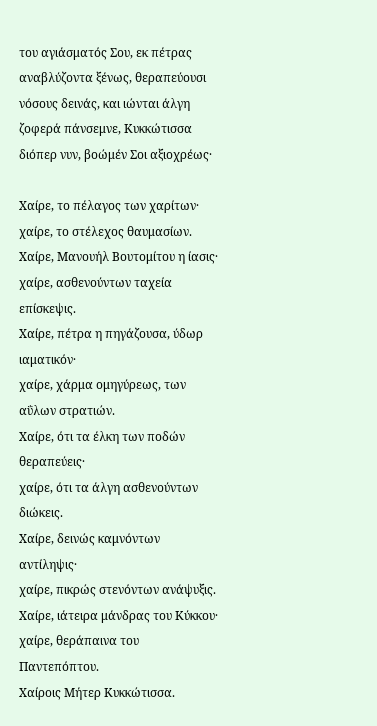του αγιάσματός Σου, εκ πέτρας αναβλύζοντα ξένως, θεραπεύουσι νόσους δεινάς, και ιώνται άλγη ζοφερά πάνσεμνε, Κυκκώτισσα διόπερ νυν, βοώμέν Σοι αξιοχρέως·

Χαίρε, το πέλαγος των χαρίτων·
χαίρε, το στέλεχος θαυμασίων.
Χαίρε, Μανουήλ Βουτομίτου η ίασις·
χαίρε, ασθενούντων ταχεία επίσκεψις.
Χαίρε, πέτρα η πηγάζουσα, ύδωρ ιαματικόν·
χαίρε, χάρμα ομηγύρεως, των αΰλων στρατιών.
Χαίρε, ότι τα έλκη των ποδών θεραπεύεις·
χαίρε, ότι τα άλγη ασθενούντων διώκεις.
Χαίρε, δεινώς καμνόντων αντίληψις·
χαίρε, πικρώς στενόντων ανάψυξις.
Χαίρε, ιάτειρα μάνδρας του Κύκκου·
χαίρε, θεράπαινα του Παντεπόπτου.
Χαίροις Μήτερ Κυκκώτισσα.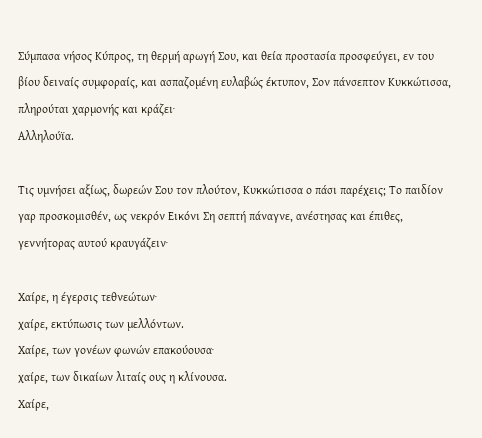Σύμπασα νήσος Κύπρος, τη θερμή αρωγή Σου, και θεία προστασία προσφεύγει, εν του βίου δειναίς συμφοραίς, και ασπαζομένη ευλαβώς έκτυπον, Σον πάνσεπτον Κυκκώτισσα, πληρούται χαρμονής και κράζει·
Αλληλούϊα.

Τις υμνήσει αξίως, δωρεών Σου τον πλούτον, Κυκκώτισσα ο πάσι παρέχεις; Το παιδίον γαρ προσκομισθέν, ως νεκρόν Εικόνι Ση σεπτή πάναγνε, ανέστησας και έπιθες, γεννήτορας αυτού κραυγάζειν·

Χαίρε, η έγερσις τεθνεώτων·
χαίρε, εκτύπωσις των μελλόντων.
Χαίρε, των γονέων φωνών επακούουσα·
χαίρε, των δικαίων λιταίς ους η κλίνουσα.
Χαίρε,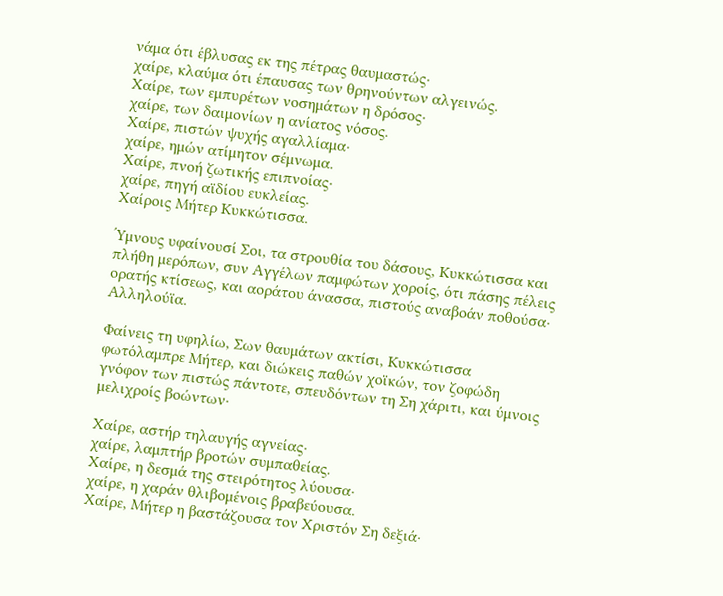νάμα ότι έβλυσας εκ της πέτρας θαυμαστώς·
χαίρε, κλαύμα ότι έπαυσας των θρηνούντων αλγεινώς.
Χαίρε, των εμπυρέτων νοσημάτων η δρόσος·
χαίρε, των δαιμονίων η ανίατος νόσος.
Χαίρε, πιστών ψυχής αγαλλίαμα·
χαίρε, ημών ατίμητον σέμνωμα.
Χαίρε, πνοή ζωτικής επιπνοίας·
χαίρε, πηγή αϊδίου ευκλείας.
Χαίροις Μήτερ Κυκκώτισσα.

Ύμνους υφαίνουσί Σοι, τα στρουθία του δάσους, Κυκκώτισσα και πλήθη μερόπων, συν Αγγέλων παμφώτων χοροίς, ότι πάσης πέλεις ορατής κτίσεως, και αοράτου άνασσα, πιστούς αναβοάν ποθούσα·
Αλληλούϊα.

Φαίνεις τη υφηλίω, Σων θαυμάτων ακτίσι, Κυκκώτισσα φωτόλαμπρε Μήτερ, και διώκεις παθών χοϊκών, τον ζοφώδη γνόφον των πιστώς πάντοτε, σπευδόντων τη Ση χάριτι, και ύμνοις μελιχροίς βοώντων·

Χαίρε, αστήρ τηλαυγής αγνείας·
χαίρε, λαμπτήρ βροτών συμπαθείας.
Χαίρε, η δεσμά της στειρότητος λύουσα·
χαίρε, η χαράν θλιβομένοις βραβεύουσα.
Χαίρε, Μήτερ η βαστάζουσα τον Χριστόν Ση δεξιά·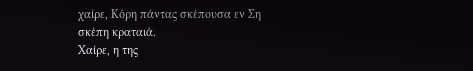χαίρε, Κόρη πάντας σκέπουσα εν Ση σκέπη κραταιά.
Χαίρε, η της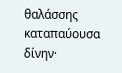θαλάσσης καταπαύουσα δίνην·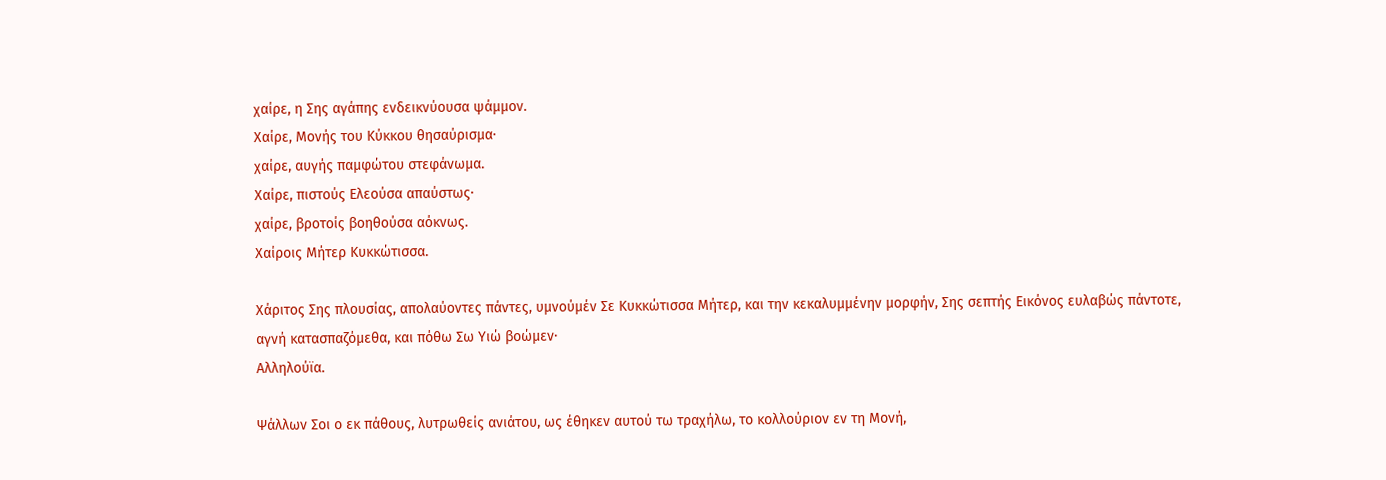χαίρε, η Σης αγάπης ενδεικνύουσα ψάμμον.
Χαίρε, Μονής του Κύκκου θησαύρισμα·
χαίρε, αυγής παμφώτου στεφάνωμα.
Χαίρε, πιστούς Ελεούσα απαύστως·
χαίρε, βροτοίς βοηθούσα αόκνως.
Χαίροις Μήτερ Κυκκώτισσα.

Χάριτος Σης πλουσίας, απολαύοντες πάντες, υμνούμέν Σε Κυκκώτισσα Μήτερ, και την κεκαλυμμένην μορφήν, Σης σεπτής Εικόνος ευλαβώς πάντοτε, αγνή κατασπαζόμεθα, και πόθω Σω Υιώ βοώμεν·
Αλληλούϊα.

Ψάλλων Σοι ο εκ πάθους, λυτρωθείς ανιάτου, ως έθηκεν αυτού τω τραχήλω, το κολλούριον εν τη Μονή,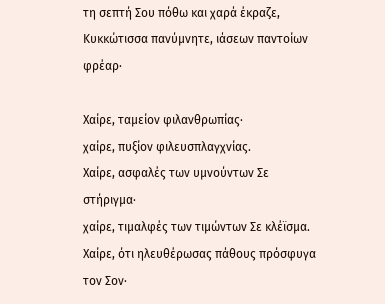τη σεπτή Σου πόθω και χαρά έκραζε, Κυκκώτισσα πανύμνητε, ιάσεων παντοίων φρέαρ·

Χαίρε, ταμείον φιλανθρωπίας·
χαίρε, πυξίον φιλευσπλαγχνίας.
Χαίρε, ασφαλές των υμνούντων Σε στήριγμα·
χαίρε, τιμαλφές των τιμώντων Σε κλέϊσμα.
Χαίρε, ότι ηλευθέρωσας πάθους πρόσφυγα τον Σον·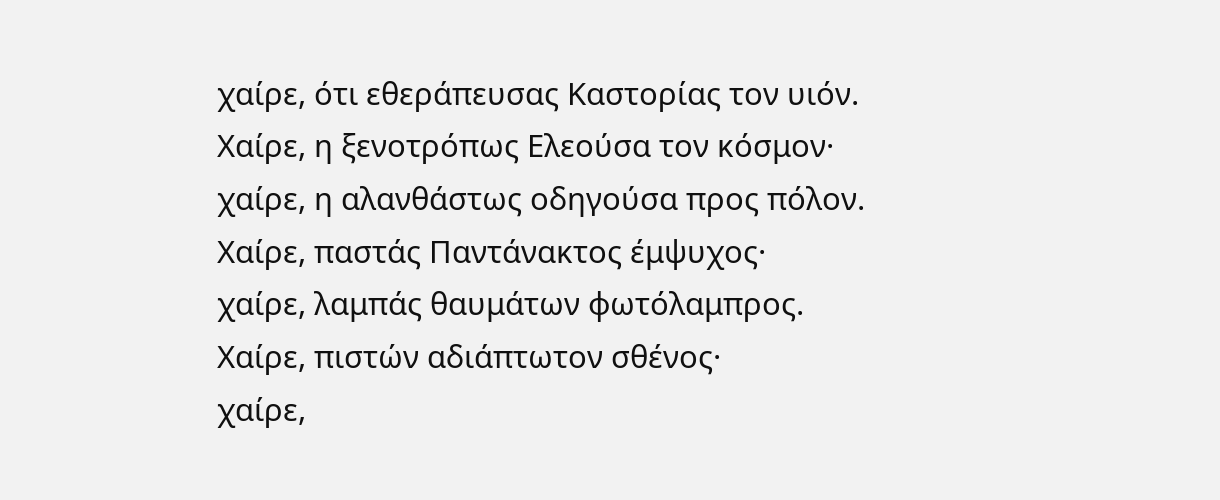χαίρε, ότι εθεράπευσας Καστορίας τον υιόν.
Χαίρε, η ξενοτρόπως Ελεούσα τον κόσμον·
χαίρε, η αλανθάστως οδηγούσα προς πόλον.
Χαίρε, παστάς Παντάνακτος έμψυχος·
χαίρε, λαμπάς θαυμάτων φωτόλαμπρος.
Χαίρε, πιστών αδιάπτωτον σθένος·
χαίρε,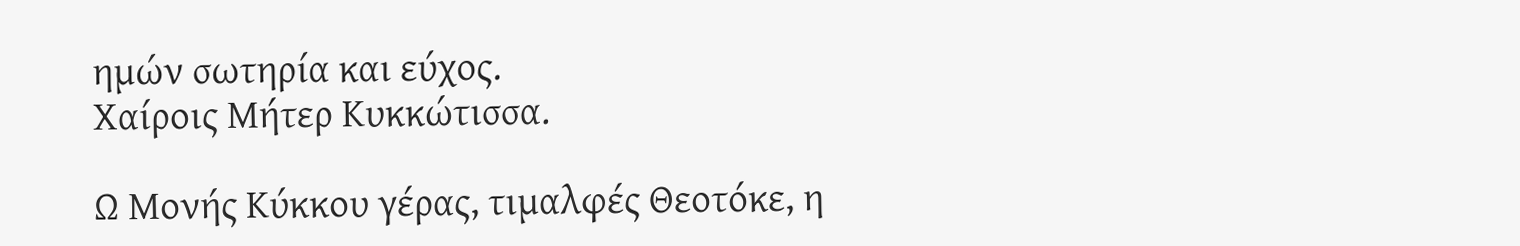ημών σωτηρία και εύχος.
Χαίροις Μήτερ Κυκκώτισσα.

Ω Μονής Κύκκου γέρας, τιμαλφές Θεοτόκε, η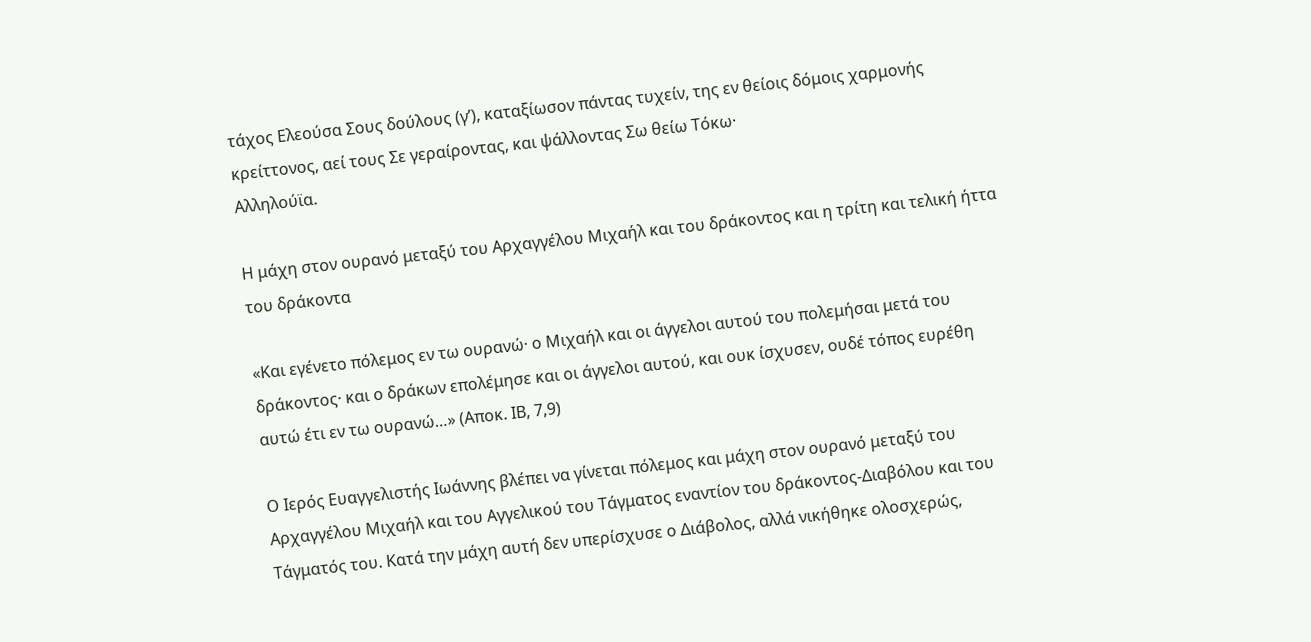τάχος Ελεούσα Σους δούλους (γ’), καταξίωσον πάντας τυχείν, της εν θείοις δόμοις χαρμονής κρείττονος, αεί τους Σε γεραίροντας, και ψάλλοντας Σω θείω Τόκω·
Αλληλούϊα.

Η μάχη στον ουρανό μεταξύ του Αρχαγγέλου Μιχαήλ και του δράκοντος και η τρίτη και τελική ήττα του δράκοντα

«Και εγένετο πόλεμος εν τω ουρανώ· ο Μιχαήλ και οι άγγελοι αυτού του πολεμήσαι μετά του δράκοντος· και ο δράκων επολέμησε και οι άγγελοι αυτού, και ουκ ίσχυσεν, ουδέ τόπος ευρέθη αυτώ έτι εν τω ουρανώ…» (Αποκ. ΙΒ, 7,9)

Ο Ιερός Ευαγγελιστής Ιωάννης βλέπει να γίνεται πόλεμος και μάχη στον ουρανό μεταξύ του Αρχαγγέλου Μιχαήλ και του Αγγελικού του Τάγματος εναντίον του δράκοντος-Διαβόλου και του Τάγματός του. Κατά την μάχη αυτή δεν υπερίσχυσε ο Διάβολος, αλλά νικήθηκε ολοσχερώς,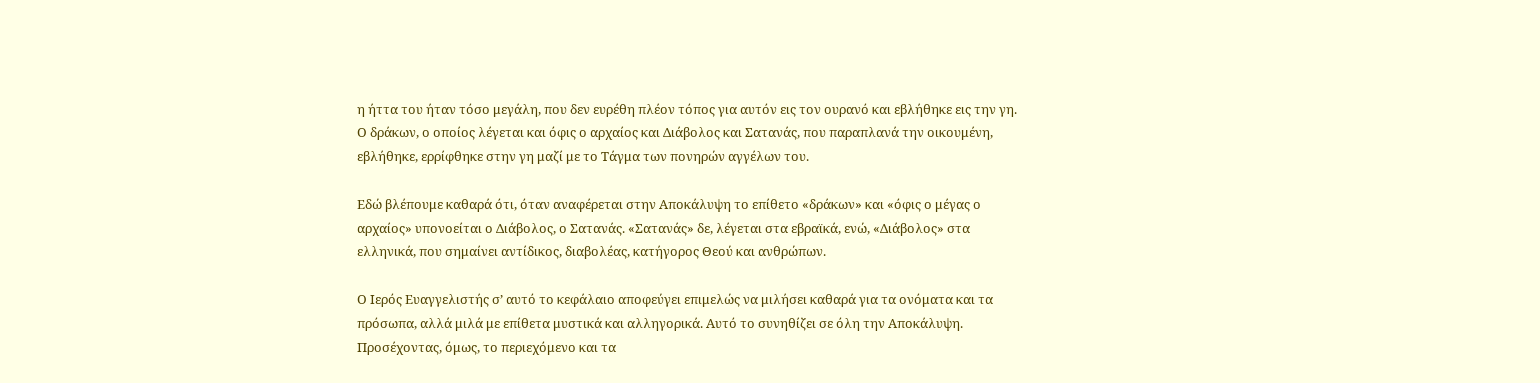η ήττα του ήταν τόσο μεγάλη, που δεν ευρέθη πλέον τόπος για αυτόν εις τον ουρανό και εβλήθηκε εις την γη. Ο δράκων, ο οποίος λέγεται και όφις ο αρχαίος και Διάβολος και Σατανάς, που παραπλανά την οικουμένη, εβλήθηκε, ερρίφθηκε στην γη μαζί με το Τάγμα των πονηρών αγγέλων του.

Εδώ βλέπουμε καθαρά ότι, όταν αναφέρεται στην Αποκάλυψη το επίθετο «δράκων» και «όφις ο μέγας ο αρχαίος» υπονοείται ο Διάβολος, ο Σατανάς. «Σατανάς» δε, λέγεται στα εβραϊκά, ενώ, «Διάβολος» στα ελληνικά, που σημαίνει αντίδικος, διαβολέας, κατήγορος Θεού και ανθρώπων.

Ο Ιερός Ευαγγελιστής σ’ αυτό το κεφάλαιο αποφεύγει επιμελώς να μιλήσει καθαρά για τα ονόματα και τα πρόσωπα, αλλά μιλά με επίθετα μυστικά και αλληγορικά. Αυτό το συνηθίζει σε όλη την Αποκάλυψη. Προσέχοντας, όμως, το περιεχόμενο και τα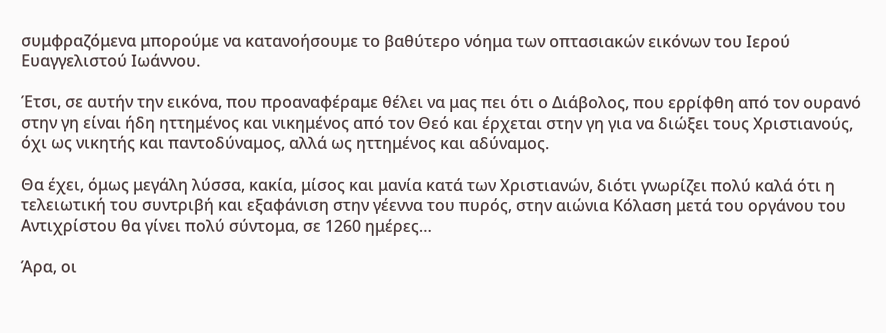συμφραζόμενα μπορούμε να κατανοήσουμε το βαθύτερο νόημα των οπτασιακών εικόνων του Ιερού Ευαγγελιστού Ιωάννου.

Έτσι, σε αυτήν την εικόνα, που προαναφέραμε θέλει να μας πει ότι ο Διάβολος, που ερρίφθη από τον ουρανό στην γη είναι ήδη ηττημένος και νικημένος από τον Θεό και έρχεται στην γη για να διώξει τους Χριστιανούς, όχι ως νικητής και παντοδύναμος, αλλά ως ηττημένος και αδύναμος.

Θα έχει, όμως μεγάλη λύσσα, κακία, μίσος και μανία κατά των Χριστιανών, διότι γνωρίζει πολύ καλά ότι η τελειωτική του συντριβή και εξαφάνιση στην γέεννα του πυρός, στην αιώνια Κόλαση μετά του οργάνου του Αντιχρίστου θα γίνει πολύ σύντομα, σε 1260 ημέρες…

Άρα, οι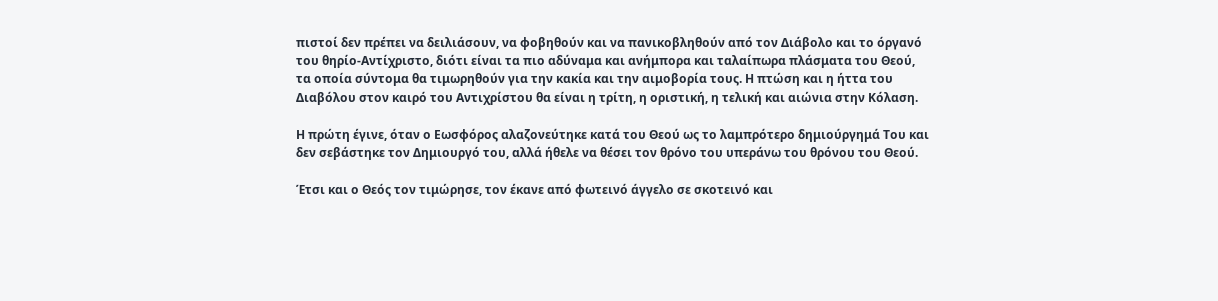πιστοί δεν πρέπει να δειλιάσουν, να φοβηθούν και να πανικοβληθούν από τον Διάβολο και το όργανό του θηρίο-Αντίχριστο, διότι είναι τα πιο αδύναμα και ανήμπορα και ταλαίπωρα πλάσματα του Θεού, τα οποία σύντομα θα τιμωρηθούν για την κακία και την αιμοβορία τους. Η πτώση και η ήττα του Διαβόλου στον καιρό του Αντιχρίστου θα είναι η τρίτη, η οριστική, η τελική και αιώνια στην Κόλαση.

Η πρώτη έγινε, όταν ο Εωσφόρος αλαζονεύτηκε κατά του Θεού ως το λαμπρότερο δημιούργημά Του και δεν σεβάστηκε τον Δημιουργό του, αλλά ήθελε να θέσει τον θρόνο του υπεράνω του θρόνου του Θεού.

Έτσι και ο Θεός τον τιμώρησε, τον έκανε από φωτεινό άγγελο σε σκοτεινό και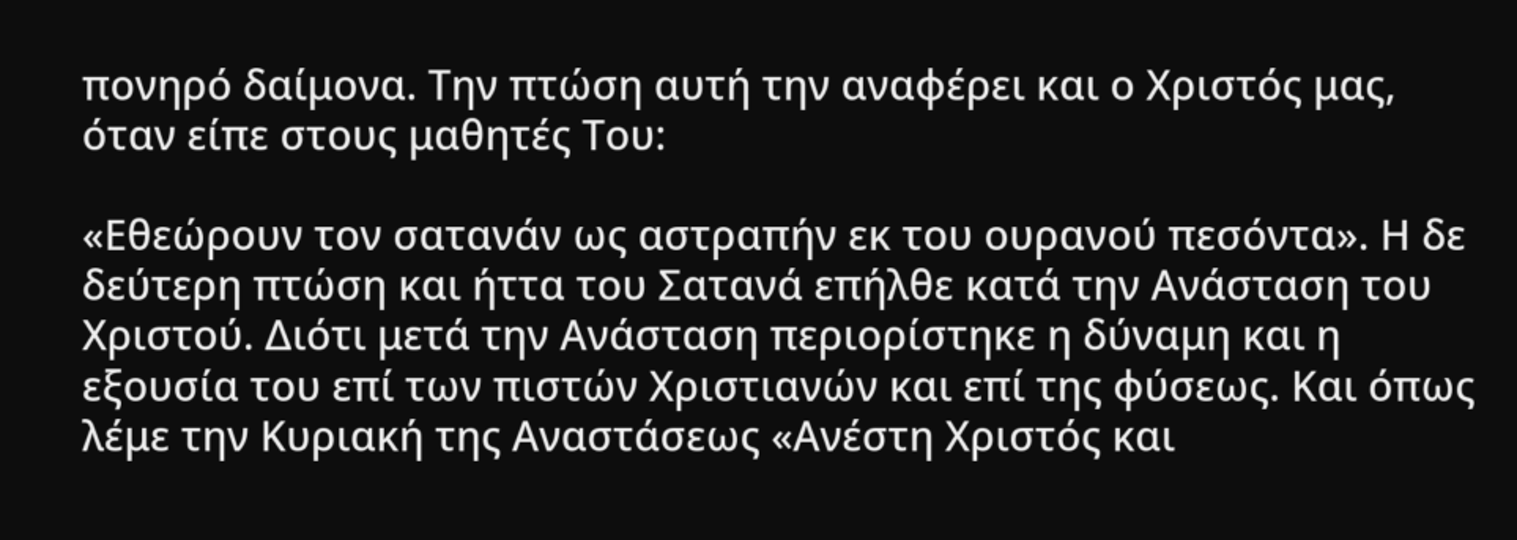πονηρό δαίμονα. Την πτώση αυτή την αναφέρει και ο Χριστός μας, όταν είπε στους μαθητές Του:

«Εθεώρουν τον σατανάν ως αστραπήν εκ του ουρανού πεσόντα». Η δε δεύτερη πτώση και ήττα του Σατανά επήλθε κατά την Ανάσταση του Χριστού. Διότι μετά την Ανάσταση περιορίστηκε η δύναμη και η εξουσία του επί των πιστών Χριστιανών και επί της φύσεως. Και όπως λέμε την Κυριακή της Αναστάσεως «Ανέστη Χριστός και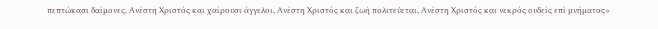πεπτώκασι δαίμονες, Ανέστη Χριστός και χαίρουσι άγγελοι, Ανέστη Χριστός και ζωή πολιτεύεται, Ανέστη Χριστός και νεκρός ουδείς επί μνήματος»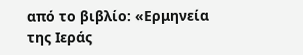από το βιβλίο: «Ερμηνεία της Ιεράς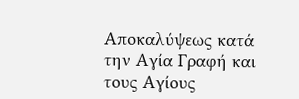Αποκαλύψεως κατά την Αγία Γραφή και τους Αγίους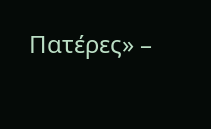Πατέρες» –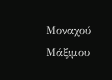Μοναχού Μάξιμου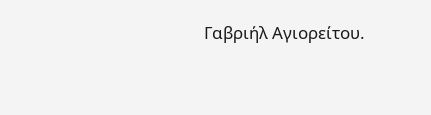Γαβριήλ Αγιορείτου.